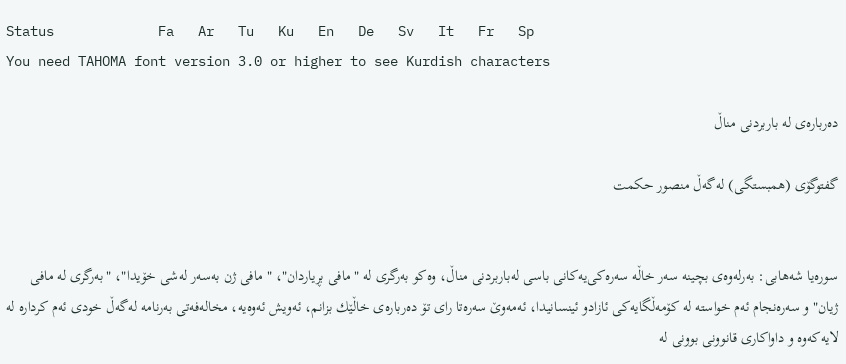Status             Fa   Ar   Tu   Ku   En   De   Sv   It   Fr   Sp
You need TAHOMA font version 3.0 or higher to see Kurdish characters

ده‌رباره‌ی‌ له‌ باربردنی‌ مناڵ

گفتوگۆی‌ (همبستگی‌) له‌گه‌ڵ منصور حكمت


سوره‌یا شه‌هابی‌: به‌رله‌وه‌ی‌ بچینه‌ سه‌ر خاڵه‌ سه‌ره‌كی‌یه‌كانی‌ باسی‌ له‌باربردنی‌ مناڵ، وه‌كو به‌رگری‌ له‌ "مافی‌ بڕیاردان"، " مافی‌ ژن به‌سه‌ر له‌شی‌ خۆیدا"، "به‌رگری‌ له‌ مافی‌ ژیان" و سه‌ره‌نجام ئه‌م خواسته‌ له‌ كۆمه‌ڵگایه‌كی‌ ئازادو ئینسانیدا، ئه‌مه‌وێ‌ سه‌ره‌تا رای‌ تۆ ده‌رباره‌ی‌ خاڵێك بزانم، ئه‌ویش ئه‌وه‌یه‌، مخاله‌فه‌تی‌ به‌رنامه‌ له‌گه‌ڵ خودی‌ ئه‌م كرداره‌ له‌ لایه‌كه‌وه‌ و داواكاری‌ قانوونی‌ بوونی‌ له‌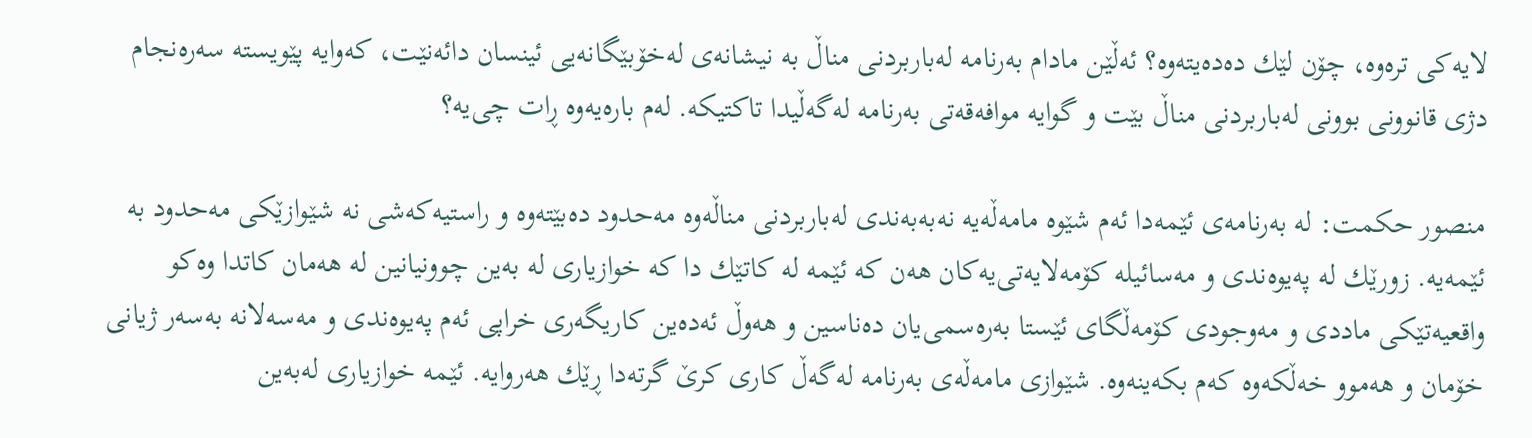لایه‌كی‌ تره‌وه‌، چۆن لێك ده‌ده‌یته‌وه‌؟ ئه‌ڵێن مادام به‌رنامه‌ له‌باربردنی‌ مناڵ به‌ نیشانه‌ی‌ له‌خۆبێگانه‌یی‌ ئینسان دائه‌نێت، كه‌وایه‌ پێویسته‌ سه‌ره‌نجام دژی‌ قانوونی‌ بوونی‌ له‌باربردنی‌ مناڵ بێت و گوایه‌ موافه‌قه‌تی‌ به‌رنامه‌ له‌گه‌ڵیدا تاكتیكه‌. له‌م باره‌یه‌وه‌ ڕات چی‌یه‌؟

منصور حكمت: له‌ به‌رنامه‌ی‌ ئێمه‌دا ئه‌م شێوه‌ مامه‌ڵه‌یه‌ نه‌به‌به‌ندی‌ له‌باربردنی‌ مناڵه‌وه‌ مه‌حدود ده‌بێته‌وه‌ و راستیه‌كه‌شی‌ نه‌ شێوازێكی‌ مه‌حدود به‌ ئێمه‌یه‌. زورێك له‌ په‌یوه‌ندی‌ و مه‌سائیله‌ كۆمه‌لایه‌تی‌یه‌كان هه‌ن كه‌ ئێمه‌ له‌ كاتێك دا كه‌ خوازیاری‌ له‌ به‌ین چوونیانین له‌ هه‌مان كاتدا وه‌كو واقعیه‌تێكی‌ ماددی‌ و مه‌وجودی‌ كۆمه‌ڵگای‌ ئێستا به‌ره‌سمی‌یان ده‌ناسین و هه‌وڵ ئه‌ده‌ین كاریگه‌ری‌ خراپی‌ ئه‌م په‌یوه‌ندی‌ و مه‌سه‌لانه‌ به‌سه‌ر ژیانی‌ خۆمان و هه‌موو خه‌ڵكه‌وه‌ كه‌م بكه‌ینه‌وه‌. شێوازی‌ مامه‌ڵه‌ی‌ به‌رنامه‌ له‌گه‌ڵ كاری‌ كرێ‌ گرته‌دا ڕێك هه‌روایه‌. ئێمه‌ خوازیاری‌ له‌به‌ین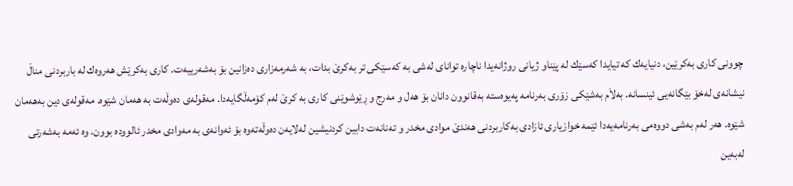چوونی‌ كاری‌ به‌كرێین، دنیایه‌ك كه‌ تیایدا كه‌سێك له‌ پێناو ژیانی‌ روژانه‌یدا ناچاره‌ توانای‌ له‌شی‌ به‌ كه‌سێكی‌ تر به‌كرێ‌ بدات، به‌ شه‌رمه‌زاری‌ ده‌زانین بۆ به‌شه‌رییه‌ت. كاری‌ به‌كرێش هه‌روه‌ك له‌ باربردنی‌ مناڵ نیشانه‌ی‌ له‌خۆ بێگانه‌یی‌ ئینسانه‌. به‌لاَم به‌شێكی‌ زۆری‌ به‌رنامه‌ په‌یوه‌سته‌ به‌قانوون دانان بۆ هه‌ل و مه‌رج و ڕێوشوێنی‌ كاری‌ به‌ كرێ‌ له‌م كۆمه‌ڵگایه‌دا. مه‌قوله‌ی‌ ده‌وڵه‌ت به‌ هه‌مان شێوه‌. مه‌قوله‌ی‌ دین به‌هه‌مان شێوه‌. هه‌ر له‌م به‌شی‌ دووه‌می‌ به‌رنامه‌یه‌دا ئێمه‌ خوازیاری‌ ئازادی‌ به‌كاربردنی‌ هه‌ندێ‌ موادی‌ مخدر و ته‌نانه‌ت دابین كردنیشین له‌لایه‌ن ده‌وڵه‌ته‌وه‌ بۆ ئه‌وانه‌ی‌ به‌ مه‌وادی‌ مخدر ئالووده‌ بوون. وه‌ ئه‌مه‌ به‌شه‌رتی‌ له‌به‌ین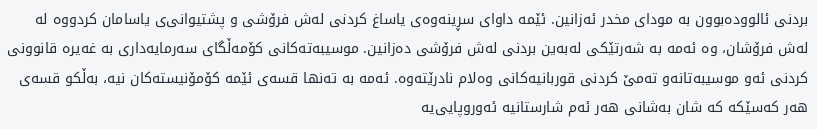بردنی‌ ئالووده‌بوون به‌ مودای‌ مخدر ئه‌زانین. ئێمه‌ داوای‌ سڕینه‌وه‌ی‌ یاساغ كردنی‌ له‌ش فرۆشی‌ و پشتیوانی‌ی‌ یاسامان كردووه‌ له‌ له‌ش فرۆشان، وه‌ ئه‌مه‌ به‌ شه‌رتێكی‌ له‌به‌ین بردنی‌ له‌ش فرۆشی‌ ده‌زانین. موسیبه‌ته‌كانی‌ كۆمه‌ڵگای‌ سه‌رمایه‌داری‌ به‌ غه‌یره‌ قانوونی‌ كردنی‌ ئه‌و موسیبه‌تانه‌و ته‌مێ‌ كردنی‌ قوربانیه‌كانی‌ وه‌لام نادرێته‌وه‌. ئه‌مه‌ به‌ ته‌نها قسه‌ی‌ ئێمه‌ كۆمۆنیسته‌كان نیه‌، به‌ڵكو قسه‌ی‌ هه‌ر كه‌سێكه‌ كه‌ شان به‌شانی‌ هه‌ر ئه‌م شارستانیه‌ ئه‌وروپایی‌یه‌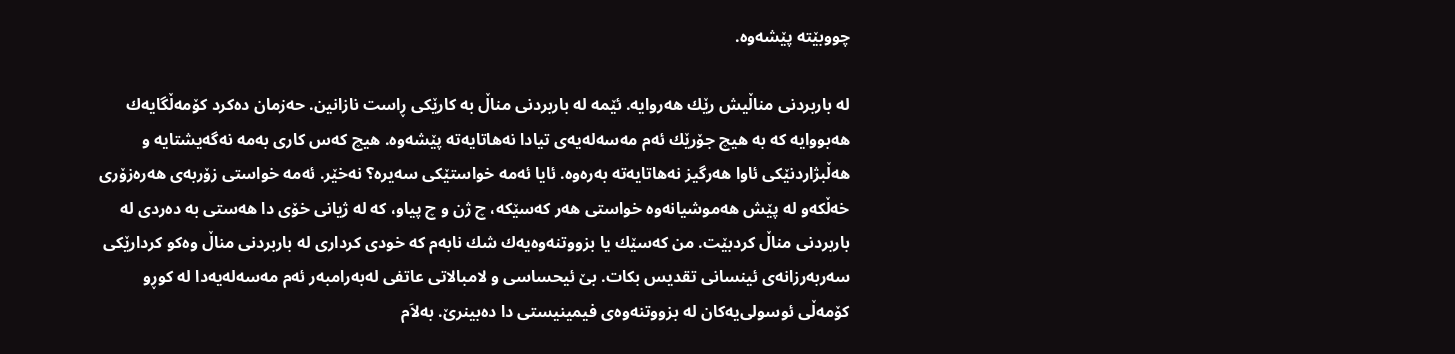چووبێته‌ پێشه‌وه‌.

له‌ باربردنی‌ مناڵیش رێك هه‌روایه‌. ئێمه‌ له‌ باربردنی‌ مناڵ به‌ كارێكی‌ ڕاست نازانین. حه‌زمان ده‌كرد كۆمه‌ڵگایه‌ك هه‌بووایه‌ كه‌ به‌ هیچ جۆرێك ئه‌م مه‌سه‌له‌یه‌ی‌ تیادا نه‌هاتایه‌ته‌ پێشه‌وه‌. هیچ كه‌س كاری‌ به‌مه‌ نه‌گه‌یشتایه‌ و هه‌ڵبژاردنێكی‌ ئاوا هه‌رگیز نه‌هاتایه‌ته‌ به‌ره‌وه‌. ئایا ئه‌مه‌ خواستێكی‌ سه‌یره‌؟ نه‌خێر. ئه‌مه‌ خواستی‌ زۆربه‌ی‌ هه‌ره‌زۆری‌ خه‌ڵكه‌و له‌ پێش هه‌موشیانه‌وه‌ خواستی‌ هه‌ر كه‌سێكه‌، چ ژن و چ پیاو، كه‌ له‌ ژیانی‌ خۆی‌ دا هه‌ستی‌ به‌ ده‌ردی‌ له‌ باربردنی‌ مناڵ كردبێت. من كه‌سێك یا بزووتنه‌وه‌یه‌ك شك نابه‌م كه‌ خودی‌ كرداری‌ له‌ باربردنی‌ مناڵ وه‌كو كردارێكی‌ سه‌ربه‌رزانه‌ی‌ ئینسانی‌ تقدیس بكات. بێ‌ ئیحساسی‌ و لامبالاتی‌ عاتفی‌ له‌به‌رامبه‌ر ئه‌م مه‌سه‌له‌یه‌دا له‌ كوڕو كۆمه‌ڵی‌ ئوسولی‌یه‌كان له‌ بزووتنه‌وه‌ی‌ فیمینیستی‌ دا ده‌بینرێ‌. به‌لاَم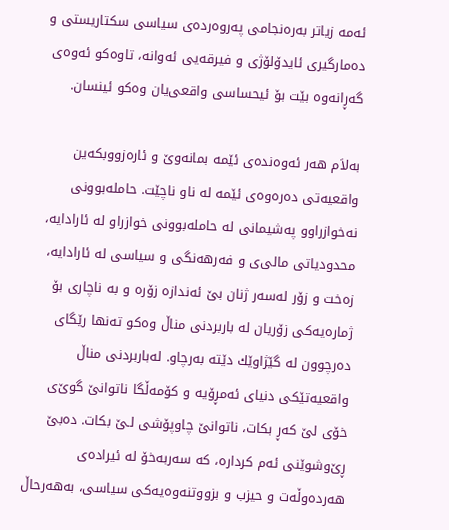ئه‌مه‌ زیاتر به‌ره‌نجامی‌ په‌روه‌رده‌ی‌ سیاسی‌ سكتاریستی‌ و ده‌مارگیری‌ ئایدۆلۆژی‌ و فیرقه‌یی‌ ئه‌وانه‌، تاوه‌كو ئه‌وه‌ی‌ گه‌ڕانه‌وه‌ بێت بۆ ئیحساسی‌ واقعی‌یان وه‌كو ئینسان.

به‌لاَم هه‌ر ئه‌وه‌نده‌ی‌ ئێمه‌ بمانه‌وێ‌ و ئاره‌زووبكه‌ین واقعیه‌تی‌ ده‌ره‌وه‌ی‌ ئێمه‌ له‌ ناو ناچێت. حامله‌بوونی‌ نه‌خوازراوو په‌شیمانی‌ له‌ حامله‌بوونی‌ خوازراو له‌ ئارادایه‌، محدودیاتی‌ مالی‌ی‌ و فه‌رهه‌نگی‌ و سیاسی‌ له‌ ئارادایه‌، زه‌خت و زۆر له‌سه‌ر ژنان بێ‌ ئه‌ندازه‌ زۆره‌ و به‌ ناچاری‌ بۆ ژماره‌یه‌كی‌ زۆریان له‌ باربردنی‌ مناڵ وه‌كو ته‌نها رێگای‌ ده‌رچوون له‌ گێژاوێك دێته‌ به‌رچاو. له‌باربردنی‌ مناڵ واقعیه‌تێكی‌ دنیای‌ ئه‌مڕۆیه‌ و كۆمه‌ڵگا ناتوانێ‌ گوێ‌ی‌ خۆی‌ لێ‌ كه‌ڕ بكات، ناتوانێ‌ چاوپۆشی‌ لـێ‌ بكات. ده‌بێ‌ ڕێ‌وشوێنی‌ ئه‌م كرداره‌، كه‌ سه‌ربه‌خۆ له‌ ئیراده‌ی‌ هه‌رده‌وڵه‌ت و حیزب و بزووتنه‌وه‌یه‌كی‌ سیاسی‌، به‌هه‌رحاڵ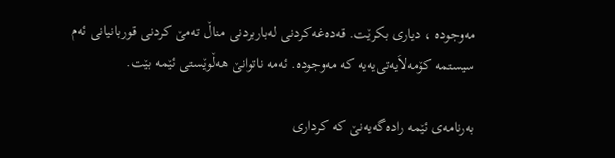مه‌وجوده‌ ، دیاری‌ بكرێت. قه‌ده‌غه‌كردنی‌ له‌باربردنی‌ مناڵ ته‌مێ‌ كردنی‌ قوربانیانی‌ ئه‌م سیستمه‌ كۆمه‌لاَیه‌تی‌یه‌یه‌ كه‌ مه‌وجوده‌. ئه‌مه‌ ناتوانێ‌ هه‌ڵوێستی‌ ئێمه‌ بێت.

به‌رنامه‌ی‌ ئێمه‌ راده‌گه‌یه‌نێ‌ كه‌ كرداری‌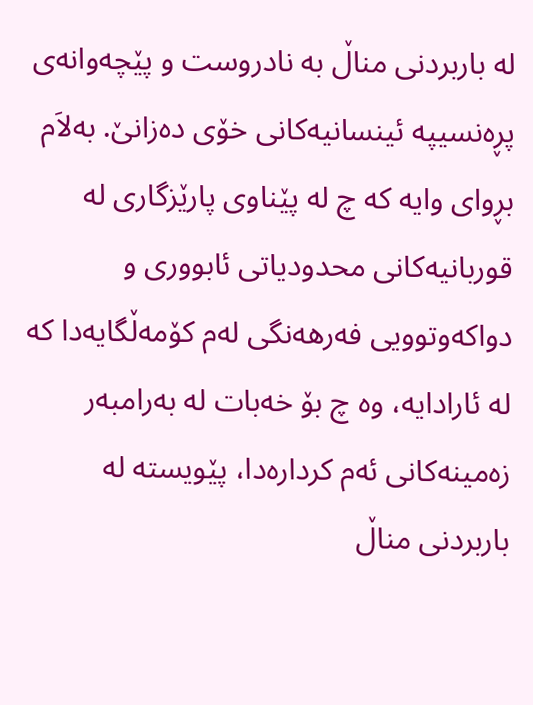له‌ باربردنی‌ مناڵ به‌ نادروست و پێچه‌وانه‌ی‌ پڕه‌نسیپه‌ ئینسانیه‌كانی‌ خۆی‌ ده‌زانێ‌. به‌لاَم بڕوای‌ وایه‌ كه‌ چ له‌ پێناوی‌ پارێزگاری‌ له‌ قوربانیه‌كانی‌ محدودیاتی‌ ئابووری‌ و دواكه‌وتوویی‌ فه‌رهه‌نگی‌ له‌م كۆمه‌ڵگایه‌دا كه‌ له‌ ئارادایه‌، وه‌ چ بۆ خه‌بات له‌ به‌رامبه‌ر زه‌مینه‌كانی‌ ئه‌م كرداره‌دا، پێویسته‌ له‌ باربردنی‌ مناڵ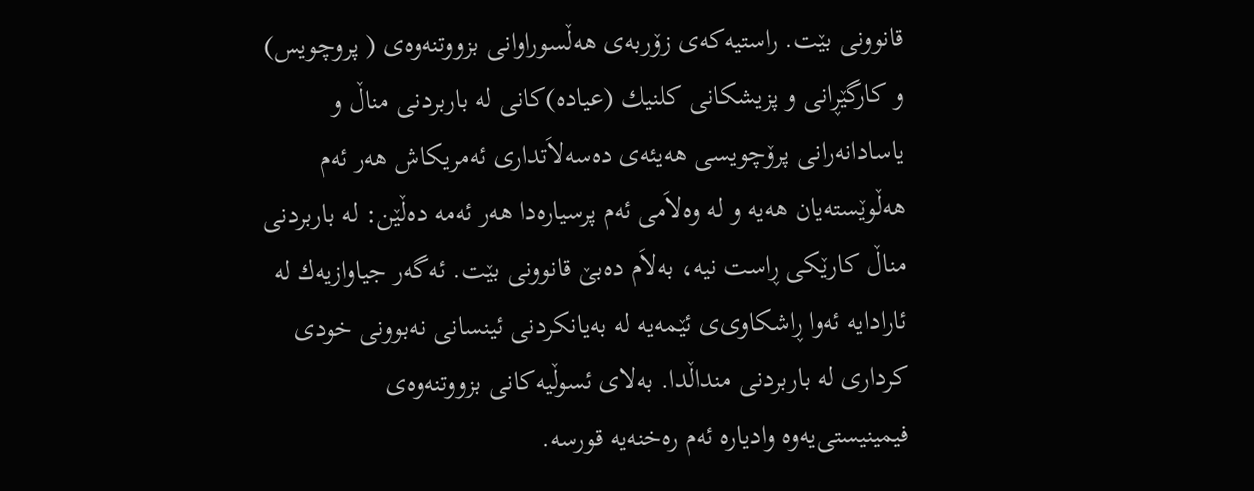قانوونی‌ بێت. راستیه‌كه‌ی‌ زۆربه‌ی‌ هه‌ڵسوراوانی‌ بزووتنه‌وه‌ی‌ ( پروچویس) و كارگێڕانی‌ و پزیشكانی‌ كلنیك (عیاده‌)كانی‌ له‌ باربردنی‌ مناڵ و یاسادانه‌رانی‌ پرۆچویسی‌ هه‌یئه‌ی‌ ده‌سه‌لاَتداری‌ ئه‌مریكاش هه‌ر ئه‌م هه‌ڵوێسته‌یان هه‌یه‌ و له‌ وه‌لاَمی‌ ئه‌م پرسیاره‌دا هه‌ر ئه‌مه‌ ده‌ڵێن: له‌ باربردنی‌ مناڵ كارێكی‌ ڕاست نیه‌، به‌لاَم ده‌بێ‌ قانوونی‌ بێت. ئه‌گه‌ر جیاوازیه‌ك له‌ ئارادایه‌ ئه‌وا ڕاشكاوی‌ی‌ ئێمه‌یه‌ له‌ به‌یانكردنی‌ ئینسانی‌ نه‌بوونی‌ خودی‌ كرداری‌ له‌ باربردنی‌ منداڵدا. به‌لای‌ ئسوڵیه‌كانی‌ بزووتنه‌وه‌ی‌ فیمینیستی‌یه‌وه‌ وادیاره‌ ئه‌م ره‌خنه‌یه‌ قورسه‌.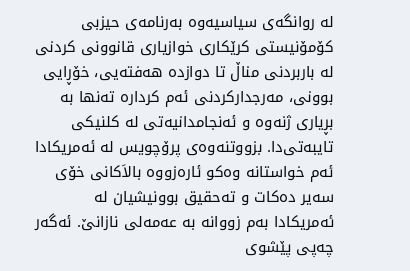له‌ روانگه‌ی‌ سیاسیه‌وه‌ به‌رنامه‌ی‌ حیزبی‌ كۆمۆنیستی‌ كرێكاری‌ خوازیاری‌ قانوونی‌ كردنی‌ له‌ باربردنی‌ مناڵ تا دوازده‌ هه‌فته‌یی‌، خۆڕایی‌ بوونی‌، مه‌رجداركردنی‌ ئه‌م كرداره‌ ته‌نها به‌ بڕیاری‌ ژنه‌وه‌ و ئه‌نجامدانیه‌تی‌ له‌ كلنیكی‌ تایبه‌تی‌دا. بزووتنه‌وه‌ی‌ پرۆچویس له‌ ئه‌مریكادا ئه‌م خواستانه‌ وه‌كو ئاره‌زووه‌ بالاَكانی‌ خۆی‌ سه‌یر ده‌كات و ته‌حقیق بوونیشیان له‌ ئه‌مریكادا به‌م زووانه‌ به‌ عه‌مه‌لی‌ نازانێ‌. ئه‌گه‌ر چه‌پی‌ پێشوی‌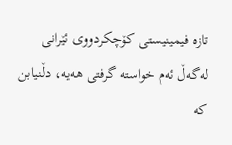تازه‌ فیمینیستی‌ كۆچكردووی‌ ئێرانی‌ له‌گه‌ڵ ئه‌م خواسته‌ گرفتی‌ هه‌یه‌، دڵنیابن كه‌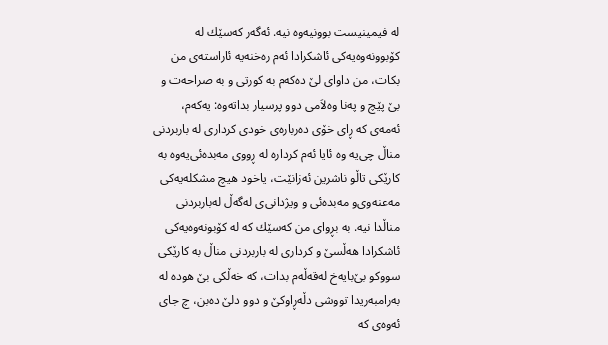له‌ فیمینیست بوونیه‌وه‌ نیه‌. ئه‌گه‌ر كه‌سێك له‌ كۆبوونه‌وه‌یه‌كی‌ ئاشكرادا ئه‌م ره‌خنه‌یه‌ ئاراسته‌ی‌ من بكات، من داوای‌ لێ‌ ده‌كه‌م به‌ كورتی‌ و به‌ صراحه‌ت و بێ‌ پێچ و په‌نا وه‌لاَمی‌ دوو پرسیار بداته‌وه‌: یه‌كه‌م، ئه‌مه‌ی‌ كه‌ ڕای‌ خۆی‌ ده‌رباره‌ی‌ خودی‌ كرداری‌ له‌ باربردنی‌ مناڵ چی‌یه‌ وه‌ ئایا ئه‌م كرداره‌ له‌ ڕووی‌ مه‌بده‌ئی‌یه‌وه‌ به‌ كارێكی‌ تاڵو ناشرین ئه‌زانێت، یاخود هیچ مشكله‌یه‌كی‌ مه‌عنه‌وی‌و مه‌بده‌ئی‌ و ویژدانی‌ی‌ له‌گه‌ڵ له‌باربردنی‌ مناڵدا نیه‌. به‌ بڕوای‌ من كه‌سێك كه‌ له‌ كۆبونه‌وه‌یه‌كی‌ ئاشكرادا هه‌ڵسێ‌ و كرداری‌ له‌ باربردنی‌ مناڵ به‌ كارێكی‌ سووكو بێ‌بایه‌خ له‌قه‌ڵه‌م بدات، كه‌ خه‌ڵكی‌ بێ‌ هوده‌ له‌ به‌رامبه‌ریدا تووشی‌ دڵه‌ڕاوكێ‌ و دوو دلێ‌ ده‌بن، چ جای ئه‌وه‌ی‌ كه‌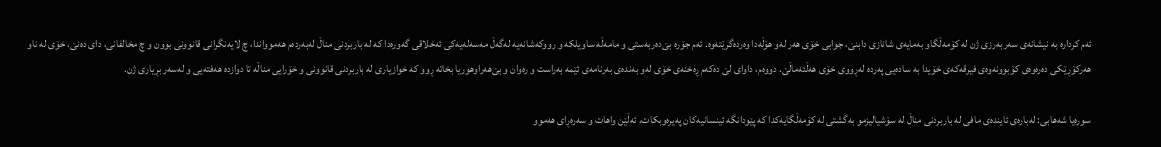ئه‌م كرداره‌ به‌ نیشانه‌ی‌ سه‌ربه‌رزی‌ ژن له‌ كۆمه‌ڵگاو به‌مایه‌ی‌ شانازی‌ دابنێ‌، جوابی‌ خۆی‌ هه‌ر له‌و هۆڵه‌دا وه‌رده‌گرێته‌وه‌. ئه‌م جۆره‌ بێ‌ده‌ربه‌ستی‌ و مامه‌ڵه‌ ساویلكه‌ و رووكه‌شانه‌یه‌ له‌گه‌ڵ مه‌سه‌له‌یه‌كی‌ ئه‌خلاقی‌ گه‌وره‌دا كه‌ له‌ باربردنی‌ مناڵ له‌به‌رده‌م هه‌موواندا، چ لایه‌نگرانی‌ قانوونی‌ بوون و چ مخالفانی‌، دای‌ ده‌نێ‌، خۆی‌ له‌ ناو هه‌ركۆڕێكی‌ ده‌ره‌وه‌ی‌ كۆبوونه‌وه‌ی‌ فیرقه‌كه‌ی‌ خۆیدا به‌ ساده‌یی‌ په‌رده‌ له‌ڕووی‌ خۆی‌ هه‌ڵئه‌ماڵێ‌. دووه‌م، داوای‌ لێ‌ ده‌كه‌م ڕه‌خنه‌ی‌ خۆی‌ له‌و به‌نده‌ی‌ به‌رنامه‌ی‌ ئێمه‌ به‌راست و ره‌وان و بێ‌هه‌راوهوریا بخاته‌ ڕوو كه‌ خوازیاری‌ له‌ باربردنی‌ قانوونی‌ و خۆرایی‌ مناڵه‌ تا دوازده‌ هه‌فته‌یی‌ و له‌سه‌ر بڕیاری‌ ژن.

سوره‌یا شه‌هابی‌: له‌باره‌ی‌ ئاینده‌ی‌ مافی‌ له‌ باربردنی‌ مناڵ له‌ سۆشیالیزمو به‌گشتی‌ له‌ كۆمه‌ڵگایه‌كدا كه‌ پێودانگه‌ ئینسانیه‌كان په‌یره‌وبكات، ئه‌ڵێن واهات و سه‌ره‌ڕای‌ هه‌موو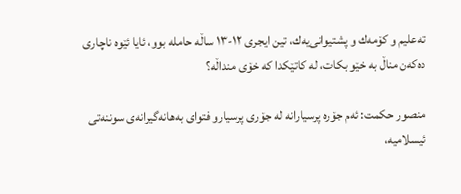ته‌علیم و كۆمه‌ك و پشتیوانی‌یه‌ك، تین ایجری‌ ١٢-١٣ ساڵه‌ حامله‌ بوو، ئایا ئێوه‌ ناچاری‌ ده‌كه‌ن مناڵ به‌ خێو بكات، له‌ كاتێكدا كه‌ خۆی‌ منداڵه‌؟

منصور حكمت: ئه‌م جۆره‌ پرسیارانه‌ له‌ جۆری‌ پرسیارو فتوای‌ به‌هانه‌گیرانه‌ی‌ سوننه‌تی‌ ئیسلامیه‌،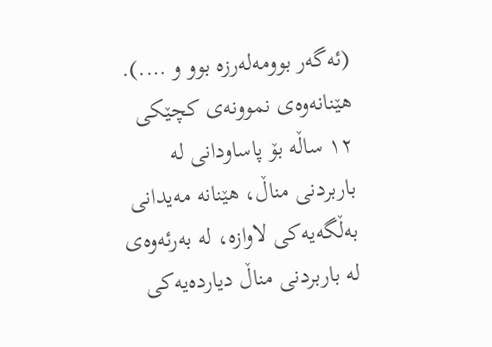(ئه‌گه‌ر بوومه‌له‌رزه‌ بوو و ….). هێنانه‌وه‌ی‌ نموونه‌ی‌ كچێكی‌ ١٢ ساڵه‌ بۆ پاساودانی‌ له‌ باربردنی‌ مناڵ، هێنانه‌ مه‌یدانی‌ به‌ڵگه‌یه‌كی‌ لاوازه‌، له‌ به‌رئه‌وه‌ی‌ له‌ باربردنی‌ مناڵ دیارده‌یه‌كی‌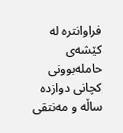فراوانتره‌ له‌ كێشه‌ی‌ حامله‌بوونی‌ كچانی‌ دوازده‌ ساڵه‌ و مه‌نتقی‌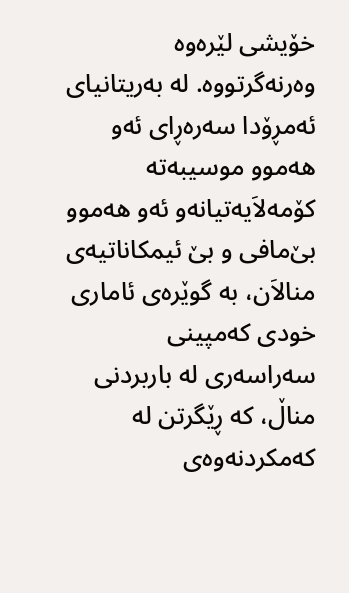خۆیشی‌ لێره‌وه‌ وه‌رنه‌گرتووه‌. له‌ به‌ریتانیای‌ ئه‌مڕۆدا سه‌ره‌ڕای‌ ئه‌و هه‌موو موسیبه‌ته‌ كۆمه‌لاَیه‌تیانه‌و ئه‌و هه‌موو بێ‌مافی‌ و بێ‌ ئیمكاناتیه‌ی‌ منالاَن، به‌ گوێره‌ی‌ ئاماری‌ خودی‌ كه‌مپینی‌ سه‌راسه‌ری‌ له‌ باربردنی‌ مناڵ، كه‌ ڕێگرتن له‌ كه‌مكردنه‌وه‌ی‌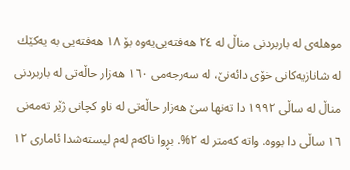موهله‌ی‌ له‌ باربردنی‌ مناڵ له‌ ٢٤ هه‌فته‌یی‌یه‌وه‌ بۆ ١٨ هه‌فته‌یی‌ به‌ یه‌كێك له‌ شانازیه‌كانی‌ خۆی‌ دائه‌نێ‌، له‌ سه‌رجه‌می‌ ١٦٠ هه‌زار حاڵه‌تی‌ له‌ باربردنی‌ مناڵ له‌ ساڵی‌ ١٩٩٢ دا ته‌نها سێ‌ هه‌زار حاڵه‌تی‌ له‌ ناو كچانی‌ ژێر ته‌مه‌نی‌ ١٦ ساڵی‌ دا بووه‌. واته‌ كه‌متر له‌ ٢%. بڕوا ناكه‌م له‌م لیسته‌شدا ئاماری‌ ١٢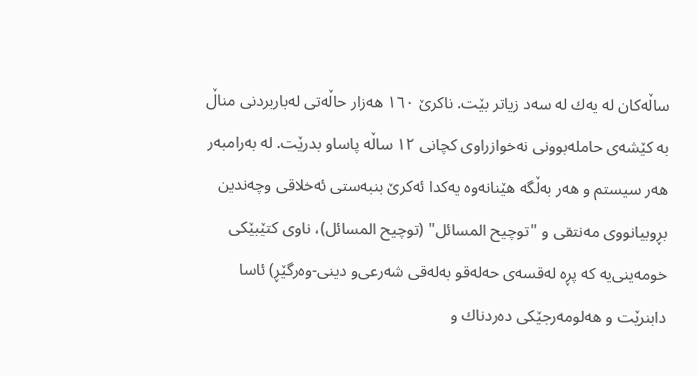ساڵه‌كان له‌ یه‌ك له‌ سه‌د زیاتر بێت. ناكرێ‌ ١٦٠ هه‌زار حاڵه‌تی‌ له‌باربردنی‌ مناڵ به‌ كێشه‌ی‌ حامله‌بوونی‌ نه‌خوازراوی‌ كچانی‌ ١٢ ساڵه‌ پاساو بدرێت. له‌ به‌رامبه‌ر هه‌ر سیستم و هه‌ر به‌ڵگه‌ هێنانه‌وه‌ یه‌كدا ئه‌كرێ‌ بنبه‌ستی‌ ئه‌خلاقی‌ وچه‌ندین بڕوبیانووی‌ مه‌نتقی‌ و "توچیح المسائل" (توچیح المسائل)، ناوی‌ كتێبێكی‌ خومه‌ینی‌یه‌ كه‌ پڕه‌ له‌قسه‌ی‌ حه‌له‌قو به‌له‌قی‌ شه‌رعی‌و دینی‌-وه‌رگێڕ) ئاسا دابنرێت و هه‌لومه‌رجێكی‌ ده‌ردناك و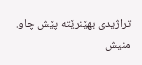تراژیدی‌ بهێنرێته‌ پێش چاو. منیش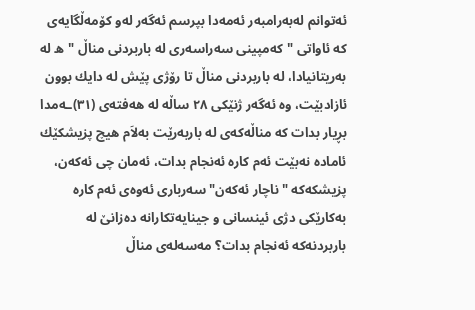ئه‌توانم له‌به‌رامبه‌ر ئه‌مه‌دا بپرسم ئه‌گه‌ر له‌و كۆمه‌ڵگایه‌ی‌ كه‌ ئاواتی‌ "كه‌مپینی‌ سه‌راسه‌ری‌ له‌ باربردنی‌ مناڵ "ه‌ له‌ به‌ریتانیادا، له‌ باربردنی‌ مناڵ تا رۆژی‌ پێش له‌ دایك بوون ئازادبێت، وه‌ ئه‌گه‌ر ژنێكی‌ ٢٨ ساڵه‌ له‌ هه‌فته‌ی‌ (٣١)ـه‌مدا بڕیار بدات كه‌ مناڵه‌كه‌ی‌ له‌ باربه‌رێت به‌لاَم هیچ پزیشكێك ئاماده‌ نه‌بێت ئه‌م كاره‌ ئه‌نجام بدات، ئه‌مان چی‌ ئه‌كه‌ن، پزیشكه‌كه‌ " ناچار ئه‌كه‌ن" سه‌رباری‌ ئه‌وه‌ی‌ ئه‌م كاره‌ به‌كارێكی‌ دژی‌ ئینسانی‌ و جینایه‌تكارانه‌ ده‌زانێ‌ له‌ باربردنه‌كه‌ ئه‌نجام بدات؟ مه‌سه‌له‌ی‌ مناڵ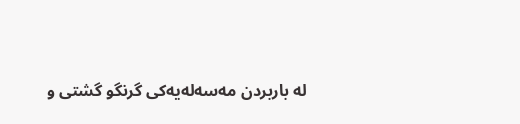له‌ باربردن مه‌سه‌له‌یه‌كی‌ گرنگو گشتی‌ و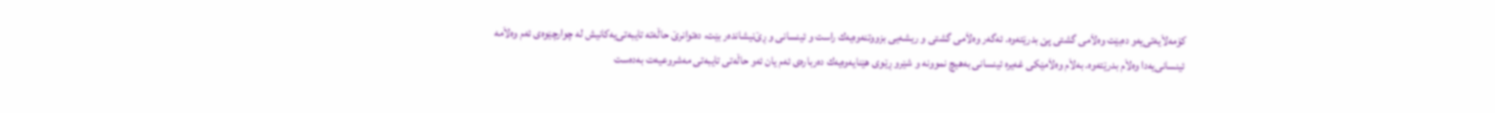كۆمه‌لاَیه‌تی‌یه‌و ده‌بێت وه‌لاَمی‌ گشتی‌ پێ‌ بدرێته‌وه‌. ئه‌گه‌ر وه‌لاَمی‌ گشتی‌ و ریشه‌یی‌ بزووتنه‌وه‌یه‌ك راست و ئینسانی‌ و ڕێ‌نیشانده‌ر بێت، ده‌توانرێ‌ حاڵه‌ته‌ تایبه‌تی‌یه‌كانیش له‌ چوارچێوه‌ی‌ ئه‌م وه‌لاَمه‌ ئینسانی‌یه‌دا وه‌لاَم بدرێته‌وه‌. به‌لاَم وه‌لاَمێكی‌ غه‌یره‌ ئینسانی‌ به‌هیچ نموونه‌ و شێرو ڕێوی‌ هێنایه‌وه‌یه‌ك ده‌رباره‌ی‌ ئه‌م یان ئه‌و حاڵه‌تی‌ تایبه‌تی‌ مه‌شروعیه‌ت به‌ده‌ست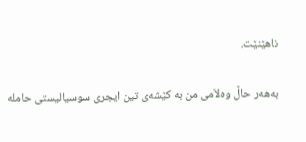ناهێنێت.

به‌هه‌ر حاڵ وه‌لاَمی‌ من به‌ كێشه‌ی‌ تین ایجری‌ سوسیالیستی‌ حامله‌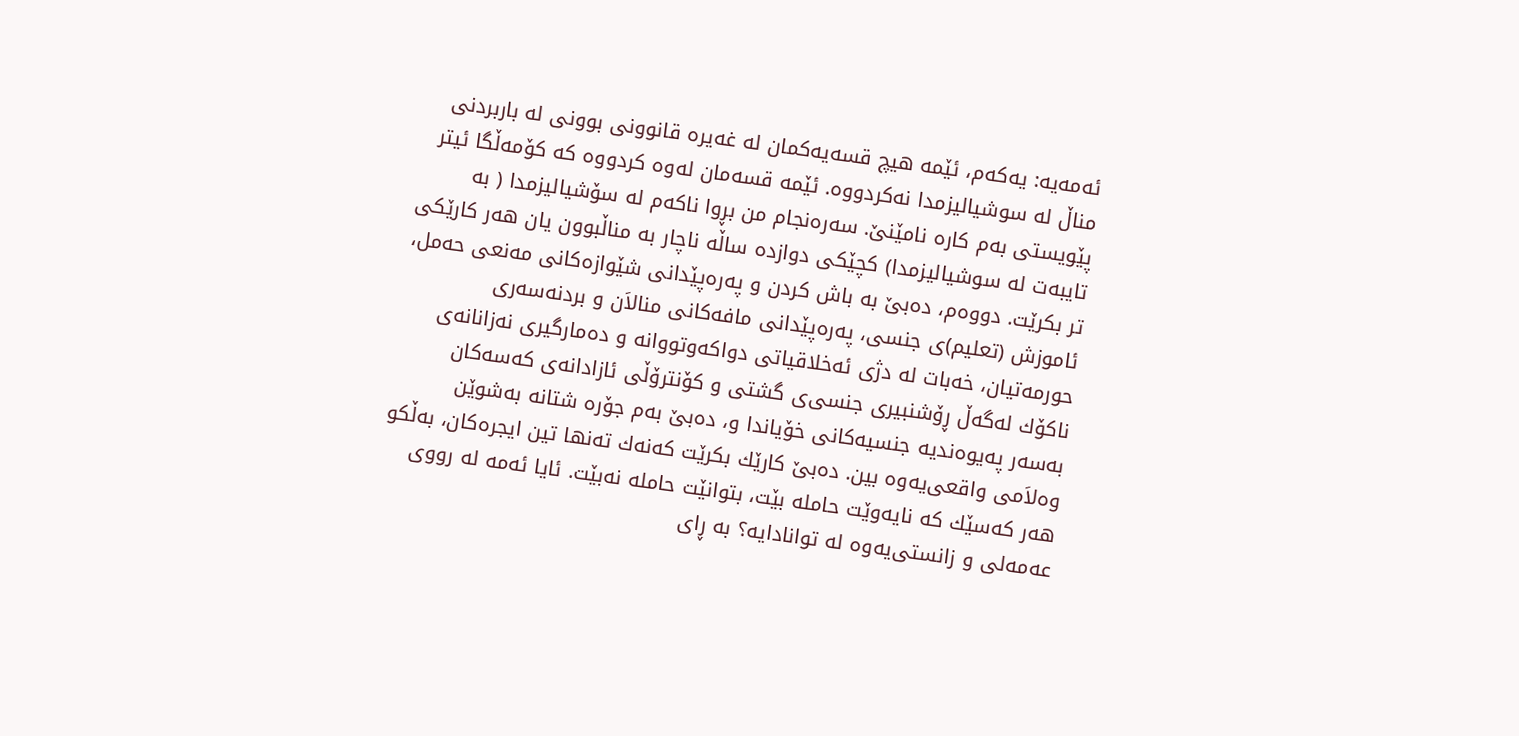ئه‌مه‌یه‌: یه‌كه‌م، ئێمه‌ هیچ قسه‌یه‌كمان له‌ غه‌یره‌ قانوونی‌ بوونی‌ له‌ باربردنی‌ مناڵ له‌ سوشیالیزمدا نه‌كردووه‌. ئێمه‌ قسه‌مان له‌وه‌ كردووه‌ كه‌ كۆمه‌ڵگا ئیتر پێویستی‌ به‌م كاره‌ نامێنێ‌. سه‌ره‌نجام من بڕوا ناكه‌م له‌ سۆشیالیزمدا ( به‌ تایبه‌ت له‌ سوشیالیزمدا) كچێكی‌ دوازده‌ ساڵه‌ ناچار به‌ مناڵبوون یان هه‌ر كارێكی‌ تر بكرێت. دووه‌م، ده‌بێ‌ به‌ باش كردن و په‌ره‌پێدانی‌ شێوازه‌كانی‌ مه‌نعی‌ حه‌مل، ئاموزش (تعلیم)ی‌ جنسی‌، په‌ره‌پێدانی‌ مافه‌كانی‌ منالاَن و بردنه‌سه‌ری‌ حورمه‌تیان، خه‌بات له‌ دژی‌ ئه‌خلاقیاتی‌ دواكه‌وتووانه‌ و ده‌مارگیری‌ نه‌زانانه‌ی‌ ناكۆك له‌گه‌ڵ ڕۆشنبیری‌ جنسی‌ی‌ گشتی‌ و كۆنترۆڵی‌ ئازادانه‌ی‌ كه‌سه‌كان به‌سه‌ر په‌یوه‌ندیه‌ جنسیه‌كانی‌ خۆیاندا و، ده‌بێ‌ به‌م جۆره‌ شتانه‌ به‌شوێن وه‌لاَمی‌ واقعی‌یه‌وه‌ بین. ده‌بێ‌ كارێك بكرێت كه‌نه‌ك ته‌نها تین ایجره‌كان، به‌ڵكو هه‌ر كه‌سێك كه‌ نایه‌وێت حامله‌ بێت، بتوانێت حامله‌ نه‌بێت. ئایا ئه‌مه‌ له‌ رووی‌ عه‌مه‌لی‌ و زانستی‌یه‌وه‌ له‌ توانادایه‌؟ به‌ ڕای‌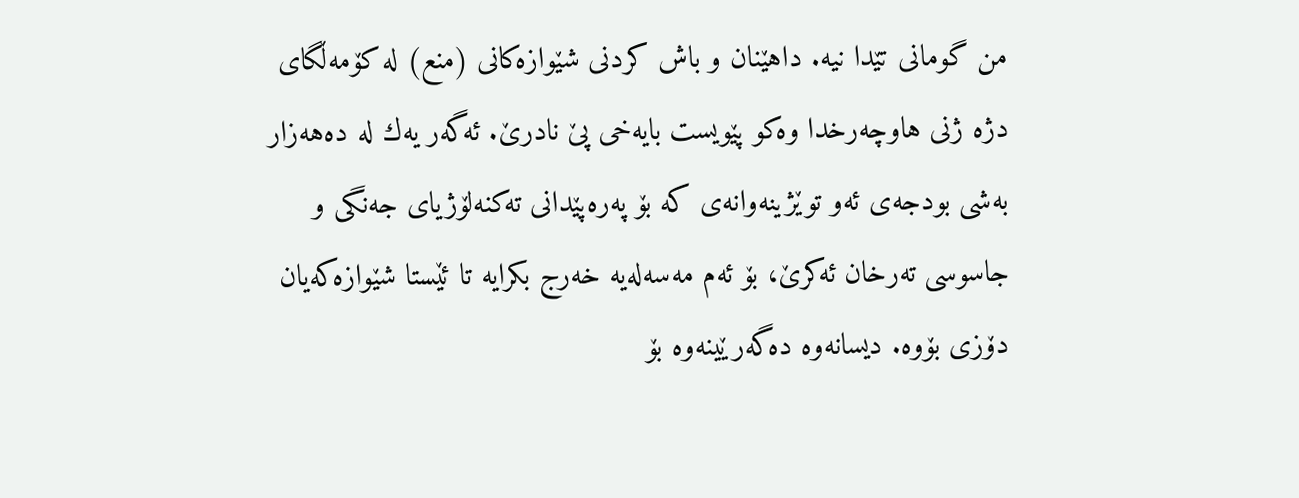من گومانی‌ تێدا نیه‌. داهێنان و باش كردنی‌ شێوازه‌كانی‌ (منع) له‌ كۆمه‌ڵگای‌ دژه‌ ژنی‌ هاوچه‌رخدا وه‌كو پێویست بایه‌خی‌ پێ‌ نادرێ‌. ئه‌گه‌ر یه‌ك له‌ ده‌هه‌زار به‌شی‌ بودجه‌ی‌ ئه‌و توێژینه‌وانه‌ی‌ كه‌ بۆ په‌ره‌پێدانی‌ ته‌كنه‌لۆژیای‌ جه‌نگی‌ و جاسوسی‌ ته‌رخان ئه‌كرێ‌، بۆ ئه‌م مه‌سه‌له‌یه‌ خه‌رج بكرایه‌ تا ئێستا شێوازه‌كه‌یان دۆزی‌ بۆوه‌. دیسانه‌وه‌ ده‌گه‌رێینه‌وه‌ بۆ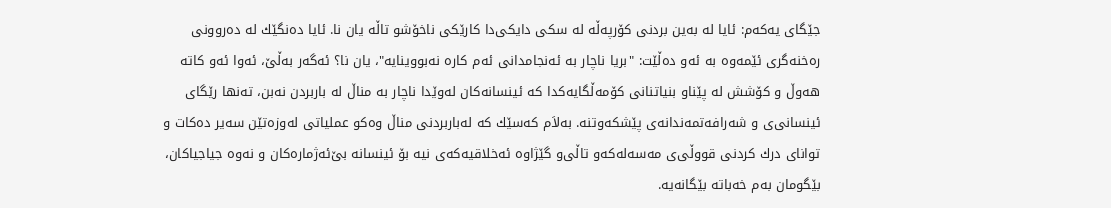جێگای‌ یه‌كه‌م: ئایا له‌ به‌ین بردنی‌ كۆرپه‌ڵه‌ له‌ سكی‌ دایكی‌دا كارێكی‌ ناخۆشو تاڵه‌ یان نا. ئایا ده‌نگێك له‌ ده‌روونی‌ ره‌خنه‌گری‌ ئێمه‌وه‌ به‌ ئه‌و ده‌ڵێت: "بریا ناچار به‌ ئه‌نجامدانی‌ ئه‌م كاره‌ نه‌بووینایه‌"، یان نا؟ ئه‌گه‌ر به‌ڵێ‌، ئه‌وا ئه‌و كاته‌ هه‌وڵ و كۆشش له‌ پێناو بنیاتنانی‌ كۆمه‌ڵگایه‌كدا كه‌ ئینسانه‌كان له‌وێدا ناچار به‌ مناڵ له‌ باربردن نه‌بن، ته‌نها رێگای‌ ئینسانی‌ی‌ و شه‌رافه‌تمه‌ندانه‌ی‌ پێشكه‌وتنه‌. به‌لاَم كه‌سێك كه‌ له‌باربردنی‌ مناڵ وه‌كو عملیاتی‌ له‌وزه‌تێن سه‌یر ده‌كات و توانای‌ درك كردنی‌ قووڵی‌ی‌ مه‌سه‌له‌كه‌و تاڵی‌و گێژاوه‌ ئه‌خلاقیه‌كه‌ی‌ نیه‌ بۆ ئینسانه‌ بێ‌ئه‌ژماره‌كان و نه‌وه‌ جیاجیاكان، بێگومان به‌م خه‌باته‌ بێگانه‌یه‌.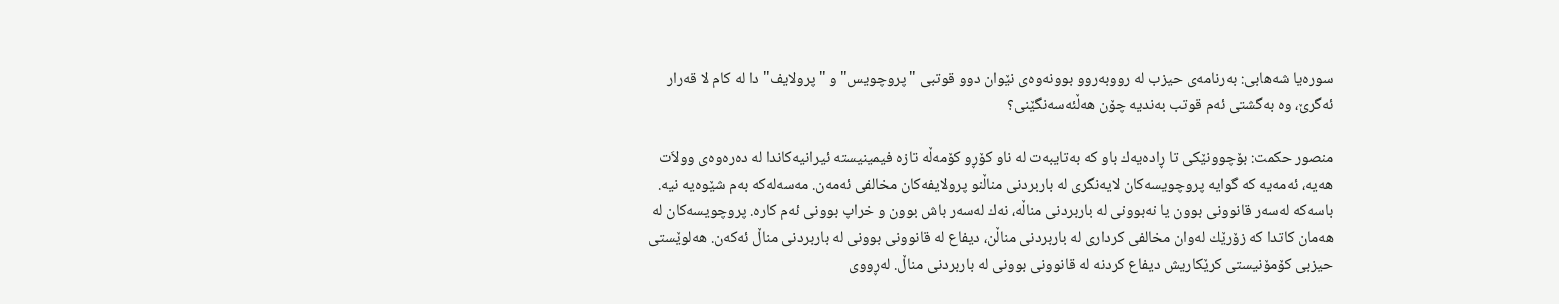سوره‌یا شه‌هابی‌: به‌رنامه‌ی‌ حیزب له‌ رووبه‌روو بوونه‌وه‌ی‌ نێوان دوو قوتبی‌ "پروچویس" و "پرولایف" دا له‌ كام لا قه‌رار ئه‌گرێ‌، وه‌ به‌گشتی‌ ئه‌م قوتب به‌ندیه‌ چۆن هه‌ڵئه‌سه‌نگێنی‌؟

منصور حكمت: بۆچوونێكی‌ تا ڕاده‌یه‌ك باو كه‌ به‌تایبه‌ت له‌ ناو كۆڕو كۆمه‌ڵه‌ تازه‌ فیمینیسته‌ ئیرانیه‌كاندا له‌ ده‌ره‌وه‌ی‌ وولاَت هه‌یه‌، ئه‌مه‌یه‌ كه‌ گوایه‌ پروچویسه‌كان لایه‌نگری‌ له‌ باربردنی‌ مناڵنو پرولایفه‌كان مخالفی‌ ئه‌مه‌ن. مه‌سه‌له‌كه‌ به‌م شێوه‌یه‌ نیه‌. باسه‌كه‌ له‌سه‌ر قانوونی‌ بوون یا نه‌بوونی‌ له‌ باربردنی‌ مناڵه‌، نه‌ك له‌سه‌ر باش بوون و خراپ بوونی‌ ئه‌م كاره‌. پروچویسه‌كان له‌ هه‌مان كاتدا كه‌ زۆرێك له‌وان مخالفی‌ كرداری‌ له‌ باربردنی‌ مناڵن، دیفاع له‌ قانوونی‌ بوونی‌ له‌ باربردنی‌ مناڵ ئه‌كه‌ن. هه‌لوێستی‌ حیزبی‌ كۆمۆنیستی‌ كرێكاریش دیفاع كردنه‌ له‌ قانوونی‌ بوونی‌ له‌ باربردنی‌ مناڵ. له‌ڕووی‌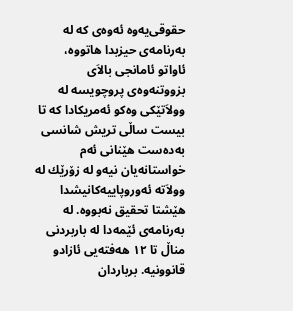حقوقی‌یه‌وه‌ ئه‌وه‌ی‌ كه‌ له‌ به‌رنامه‌ی‌ حیزبدا هاتووه‌، ئاواتو ئامانجی‌ بالاَی‌ بزووتنه‌وه‌ی‌ پروچویسه‌ له‌ وولاَتێكی‌ وه‌كو ئه‌مریكادا كه‌ تا بیست ساڵی‌ تریش شانسی‌ به‌ده‌ست هێنانی‌ ئه‌م خواستانه‌یان نیه‌و له‌ زۆرێك له‌ وولاَته‌ ئه‌وروپاییه‌كانیشدا هێشتا تحقیق نه‌بووه‌. له‌ به‌رنامه‌ی‌ ئێمه‌دا له‌ باربردنی‌ مناڵ تا ١٢ هه‌فته‌یی‌ ئازادو قانوونیه‌. برباردان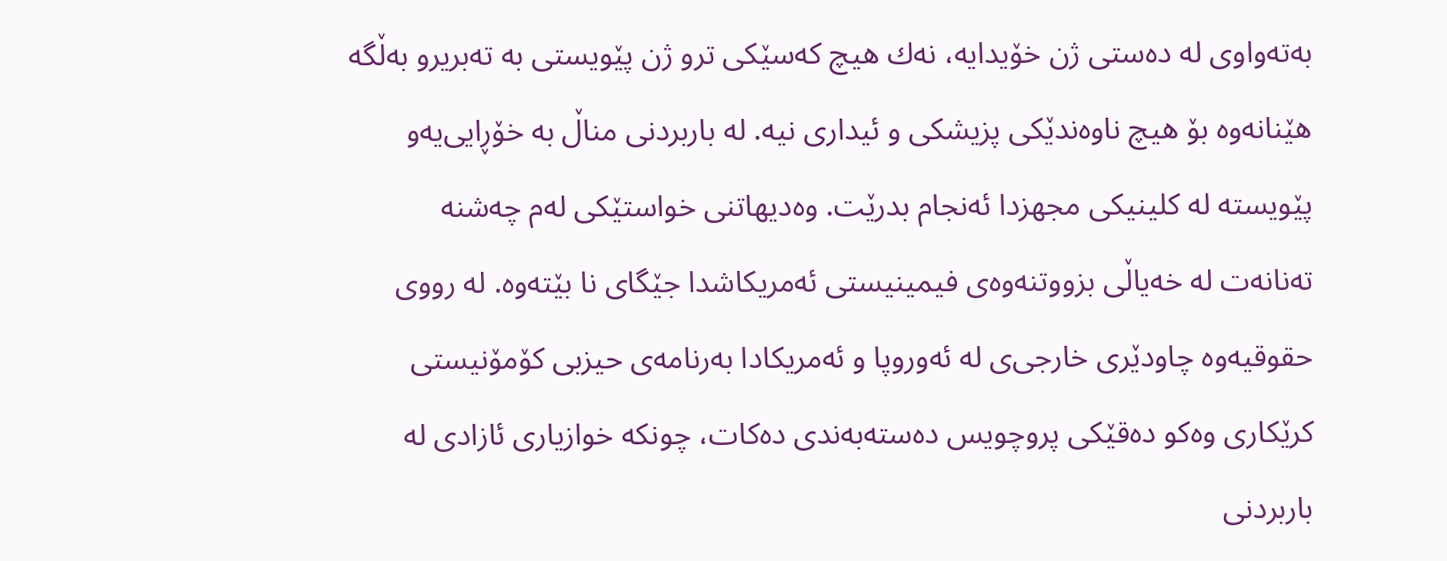به‌ته‌واوی‌ له‌ ده‌ستی‌ ژن خۆیدایه‌، نه‌ك هیچ كه‌سێكی‌ ترو ژن پێویستی‌ به‌ ته‌بریرو به‌ڵگه‌ هێنانه‌وه‌ بۆ هیچ ناوه‌ندێكی‌ پزیشكی‌ و ئیداری‌ نیه‌. له‌ باربردنی‌ مناڵ به‌ خۆڕایی‌یه‌و پێویسته‌ له‌ كلینیكی‌ مجهزدا ئه‌نجام بدرێت. وه‌دیهاتنی‌ خواستێكی‌ له‌م چه‌شنه‌ ته‌نانه‌ت له‌ خه‌یاڵی‌ بزووتنه‌وه‌ی‌ فیمینیستی‌ ئه‌مریكاشدا جێگای‌ نا بێته‌وه‌. له‌ رووی‌ حقوقیه‌وه‌ چاودێری‌ خارجی‌ی‌ له‌ ئه‌وروپا و ئه‌مریكادا به‌رنامه‌ی‌ حیزبی‌ كۆمۆنیستی‌ كرێكاری‌ وه‌كو ده‌قێكی‌ پروچویس ده‌سته‌به‌ندی‌ ده‌كات، چونكه‌ خوازیاری‌ ئازادی‌ له‌ باربردنی‌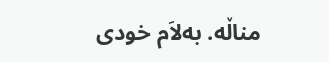مناڵه‌. به‌لاَم خودی‌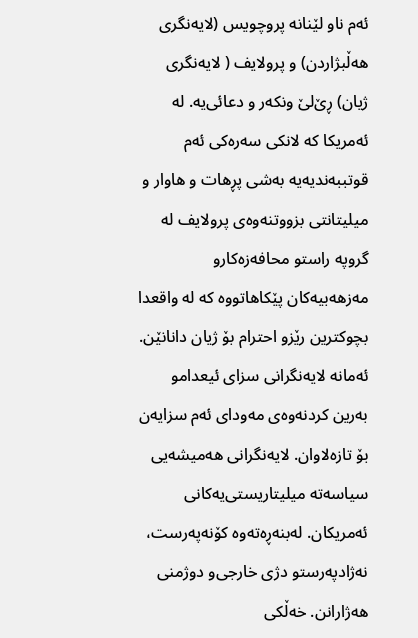ئه‌م ناو لێنانه‌ پروچویس (لایه‌نگری‌ هه‌ڵبژاردن) و پرولایف ( لایه‌نگری‌ ژیان) ڕێ‌لێ‌ ونكه‌ر و دعائی‌یه‌. له‌ ئه‌مریكا كه‌ لانكی‌ سه‌ره‌كی‌ ئه‌م قوتببه‌ندیه‌یه‌ به‌شی‌ پڕهات و هاوار و میلیتانتی‌ بزووتنه‌وه‌ی‌ پرولایف له‌ گروپه‌ راستو محافه‌زه‌كارو مه‌زهه‌بیه‌كان پێكاهاتووه‌ كه‌ له‌ واقعدا بچوكترین رێزو احترام بۆ ژیان دانانێن. ئه‌مانه‌ لایه‌نگرانی‌ سزای‌ ئیعدامو به‌رین كردنه‌وه‌ی‌ مه‌ودای‌ ئه‌م سزایه‌ن بۆ تازه‌لاوان. لایه‌نگرانی‌ هه‌میشه‌یی‌ سیاسه‌ته‌ میلیتاریستی‌یه‌كانی‌ ئه‌مریكان. له‌بنه‌ڕه‌ته‌وه‌ كۆنه‌په‌رست، نه‌ژادپه‌رستو دژی‌ خارجی‌و دوژمنی‌ هه‌ژارانن. خه‌ڵكی‌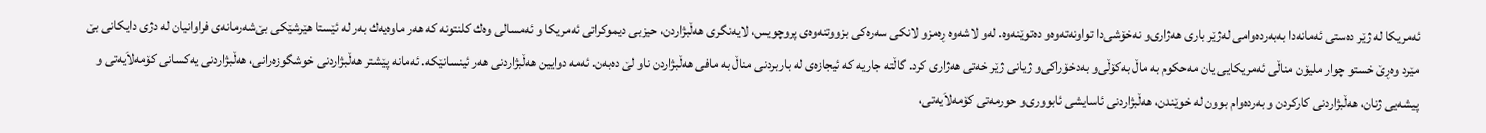ئه‌مریكا له‌ ژێر ده‌ستی‌ ئه‌مانه‌دا به‌به‌رده‌وامی‌ له‌ژێر باری‌ هه‌ژاری‌و نه‌خۆشی‌دا تواونه‌ته‌وه‌و ده‌توێنه‌وه‌. له‌و لاشه‌وه‌ ڕه‌مزو لانكی‌ سه‌ره‌كی‌ بزووتنه‌وه‌ی‌ پروچویس، لایه‌نگری‌ هه‌ڵبژاردن، حیزبی‌ دیموكراتی‌ ئه‌مریكا و ئه‌مسالی‌ وه‌ك كلنتونه‌ كه‌ هه‌ر ماوه‌یه‌ك به‌ر له‌ ئێستا هێرشێكی‌ بێ‌شه‌رمانه‌ی‌ فراوانیان له‌ دژی‌ دایكانی‌ بێ‌ مێرد وه‌ڕێ‌ خستو چوار ملیۆن مناڵی‌ ئه‌مریكایی‌ یان مه‌حكوم به‌ ماڵ به‌كۆڵی‌و به‌دخۆراكی‌و ژیانی‌ ژێر خه‌تی‌ هه‌ژاری‌ كرد. گاڵته‌ جاریه‌ كه‌ ئیجازه‌ی‌ له‌ باربردنی‌ مناڵ به‌ مافی‌ هه‌ڵبژاردن ناو لێ‌ ده‌به‌ن. ئه‌مه‌ دوایین هه‌ڵبژاردنی‌ هه‌ر ئینسانێكه‌. ئه‌مانه‌ پێشتر هه‌ڵبژاردنی‌ خوشگوزه‌رانی‌، هه‌ڵبژاردنی‌ یه‌كسانی‌ كۆمه‌لاَیه‌تی‌ و پیشه‌یی‌ ژنان، هه‌ڵبژاردنی‌ كاركردن و به‌رده‌وام بوون له‌ خوێندن، هه‌ڵبژاردنی‌ ئاسایشی‌ ئابووری‌و حورمه‌تی‌ كۆمه‌لاَیه‌تی‌،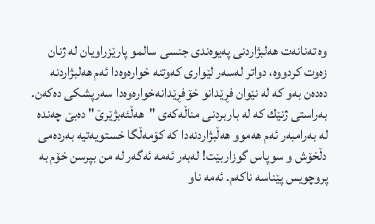وه‌ ته‌نانه‌ت هه‌لبژاردنی‌ په‌یوه‌ندی‌ جنسی‌ سالمو پارێزراویان له‌ ژنان زه‌وت كردووه‌، دواتر له‌سه‌ر لێواری‌ كه‌وتنه‌ خواره‌وه‌دا ئه‌م هه‌لبژاردنه‌ ده‌ده‌ن به‌و كه‌ له‌ نێوان فڕێدانو خۆفڕێدانه‌خواره‌وه‌دا سه‌رپشكی‌ ده‌كه‌ن. به‌راستی‌ ژنێك كه‌ له‌ باربردنی‌ مناڵه‌كه‌ی‌ "هه‌ڵئه‌بژێرێ‌" ده‌بێ‌ چه‌نده‌ له‌ به‌رامبه‌ر ئه‌م هه‌موو هه‌ڵبژاردنه‌دا كه‌ كۆمه‌ڵگا خستویه‌تیه‌ به‌رده‌می‌ دڵخۆش و سوپاس گوزاربێت! له‌به‌ر ئه‌مه‌ ئه‌گه‌ر له‌ من بپرسن خۆم به‌ پروچویس پێناسه‌ ناكه‌م. ئه‌مه‌ ناو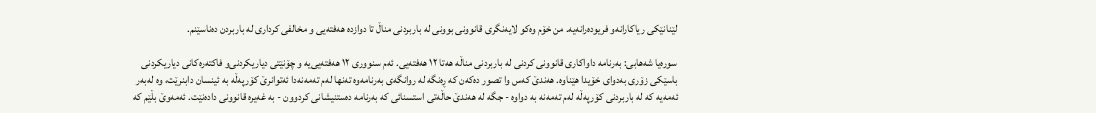لێنانێكی‌ ریاكارانه‌و فریوده‌رانه‌یه‌. من خۆم وه‌كو لایه‌نگری‌ قانوونی‌ بوونی‌ له‌ باربردنی‌ مناڵ تا دوازده‌ هه‌فته‌یی‌ و مخالفی‌ كرداری‌ له‌ باربردن ده‌ناسێنم.

سوره‌یا شه‌هابی‌: به‌رنامه‌ داواكاری‌ قانوونی‌ كردنی‌ له‌ باربردنی‌ مناڵه‌ هه‌تا ١٢ هه‌فته‌یی‌. ئه‌م سنووری‌ ١٢ هه‌فته‌یی‌یه‌ و چۆنێتی‌ دیاریكردنی‌و فاكته‌ره‌كانی‌ دیاریكردنی‌ باسێكی‌ زۆری‌ به‌دوای‌ خۆیدا هێناوه‌. هه‌ندێ‌ كه‌س وا تصور ده‌كه‌ن كه‌ ڕه‌نگه‌ له‌ روانگه‌ی‌ به‌رنامه‌وه‌ ته‌نها له‌م ته‌مه‌نه‌دا ئه‌توانرێ‌ كۆرپه‌ڵه‌ به‌ ئینسان دابنرێت، وه‌ له‌به‌ر ئه‌مه‌یه‌ كه‌ له‌ باربردنی‌ كۆرپه‌ڵه‌ له‌م ته‌مه‌نه‌ به‌ دواوه‌ - جگه‌ له‌ هه‌ندێ‌ حاڵه‌تی‌ استسنائی‌ كه‌ به‌رنامه‌ ده‌ستنیشانی‌ كردوون - به‌ غه‌یره‌ قانوونی‌ داده‌نێت. ئه‌مه‌وێ‌ بڵێم كه‌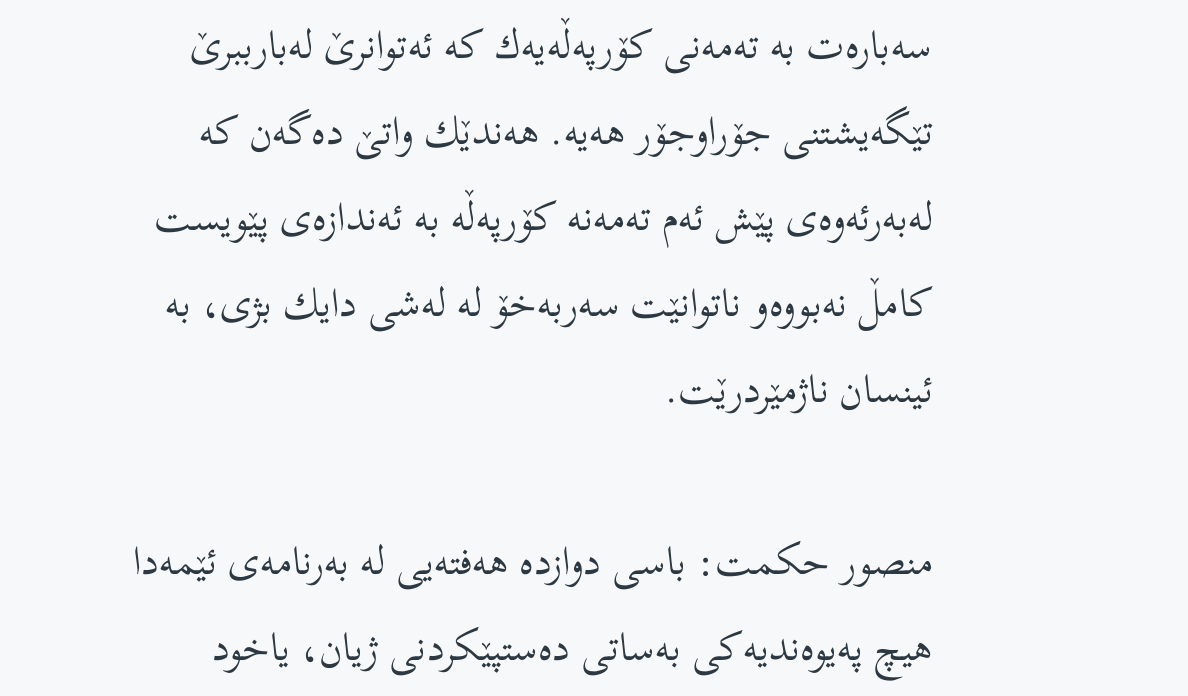سه‌باره‌ت به‌ ته‌مه‌نی‌ كۆرپه‌ڵه‌یه‌ك كه‌ ئه‌توانرێ‌ له‌بارببرێ‌ تێگه‌یشتنی‌ جۆراوجۆر هه‌یه‌. هه‌ندێك واتێ‌ ده‌گه‌ن كه‌ له‌به‌رئه‌وه‌ی‌ پێش ئه‌م ته‌مه‌نه‌ كۆرپه‌ڵه‌ به‌ ئه‌ندازه‌ی‌ پێویست كامڵ نه‌بووه‌و ناتوانێت سه‌ربه‌خۆ له‌ له‌شی‌ دایك بژی‌، به‌ ئینسان ناژمێردرێت.

منصور حكمت: باسی دوازده‌ هه‌فته‌یی‌ له‌ به‌رنامه‌ی‌ ئێمه‌دا هیچ په‌یوه‌ندیه‌كی‌ به‌ساتی‌ ده‌ستپێكردنی‌ ژیان، یاخود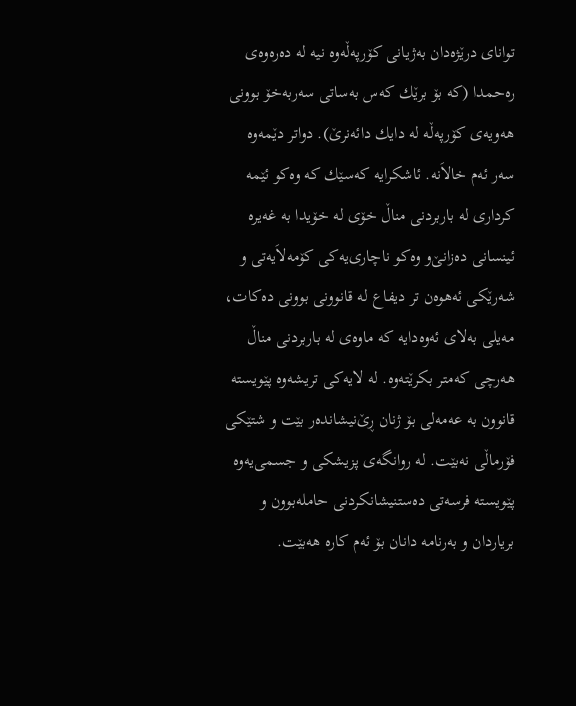توانای‌ درێژه‌دان به‌ژیانی‌ كۆرپه‌ڵه‌وه‌ نیه‌ له‌ ده‌ره‌وه‌ی‌ ره‌حمدا (كه‌ بۆ برێك كه‌س به‌ساتی‌ سه‌ربه‌خۆ بوونی‌ هه‌ویه‌ی‌ كۆرپه‌ڵه‌ له‌ دایك دائه‌نرێ‌). دواتر دێمه‌وه‌ سه‌ر ئه‌م خالاَنه‌. ئاشكرایه‌ كه‌سێك كه‌ وه‌كو ئێمه‌ كرداری‌ له‌ باربردنی‌ مناڵ خۆی‌ له‌ خۆیدا به‌ غه‌یره‌ ئینسانی‌ ده‌زانێ‌و وه‌كو ناچاری‌یه‌كی‌ كۆمه‌لاَیه‌تی‌ و شه‌رێكی‌ ئه‌هوه‌ن تر دیفاع له‌ قانوونی‌ بوونی‌ ده‌كات، مه‌یلی‌ به‌لای‌ ئه‌وه‌دایه‌ كه‌ ماوه‌ی‌ له‌ باربردنی‌ مناڵ هه‌رچی‌ كه‌متر بكرێته‌وه‌. له‌ لایه‌كی‌ تریشه‌وه‌ پێویسته‌ قانوون به‌ عه‌مه‌لی‌ بۆ ژنان ڕێ‌نیشانده‌ر بێت و شتێكی‌ فۆرماڵی‌ نه‌بێت. له‌ روانگه‌ی‌ پزیشكی‌ و جسمی‌یه‌وه‌ پێویسته‌ فرسه‌تی‌ ده‌ستنیشانكردنی‌ حامله‌بوون و بریاردان و به‌رنامه‌ دانان بۆ ئه‌م كاره‌ هه‌بێت.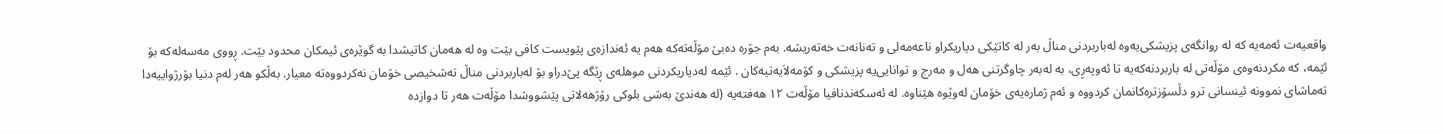واقعیه‌ت ئه‌مه‌یه‌ كه‌ له‌ روانگه‌ی‌ پزیشكی‌یه‌وه‌ له‌باربردنی‌ مناڵ به‌ر له‌ كاتێكی‌ دیاریكراو ناعه‌مه‌لی‌ و ته‌نانه‌ت خه‌ته‌ریشه‌. به‌م جۆره‌ ده‌بێ‌ مۆڵه‌ته‌كه‌ هه‌م یه‌ ئه‌ندازه‌ی‌ پێویست كافی‌ بێت وه‌ له‌ هه‌مان كاتیشدا به‌ گوێره‌ی‌ ئیمكان محدود بێت. ڕووی‌ مه‌سه‌له‌كه‌ بۆ ئێمه‌، كه‌ مكردنه‌وه‌ی‌ مۆڵه‌تی‌ له‌ باربردنه‌كه‌یه‌ تا ئه‌وپه‌ڕی‌، به‌ له‌به‌ر چاوگرتنی‌ هه‌ل و مه‌رج و توانایی‌یه‌ پزیشكی‌ و كۆمه‌لاَیه‌تیه‌كان . ئێمه‌ له‌دیاریكردنی‌ موهله‌ی‌ ڕێگه‌ پێ‌دراو بۆ له‌باربردنی‌ مناڵ ته‌شخیصی‌ خۆمان نه‌كردووه‌ته‌ معیار. به‌ڵكو هه‌ر له‌م دنیا بۆرژواییه‌دا ته‌ماشای‌ نموونه‌ ئینسانی‌ ترو دڵسۆزتره‌كانمان كردووه‌ و ئه‌م ژماره‌یه‌ی‌ خۆمان له‌وێوه‌ هێناوه‌. له‌ ئه‌سكه‌ندنافیا مۆڵه‌ت ١٢ هه‌فته‌یه‌ (له‌ هه‌ندێ‌ به‌شی‌ بلوكی‌ رۆژهه‌لاتی‌ پێشووشدا مۆڵه‌ت هه‌ر تا دوازده‌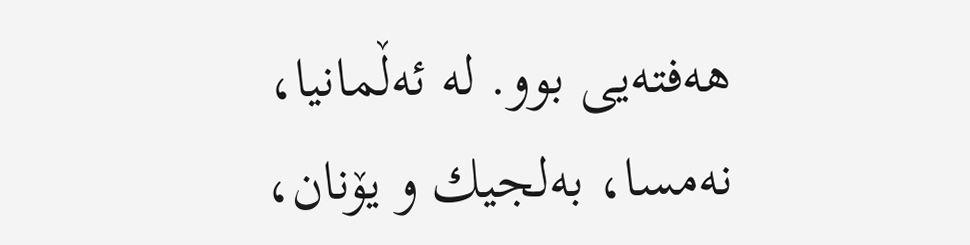هه‌فته‌یی‌ بوو. له‌ ئه‌ڵمانیا، نه‌مسا، به‌لجیك و یۆنان،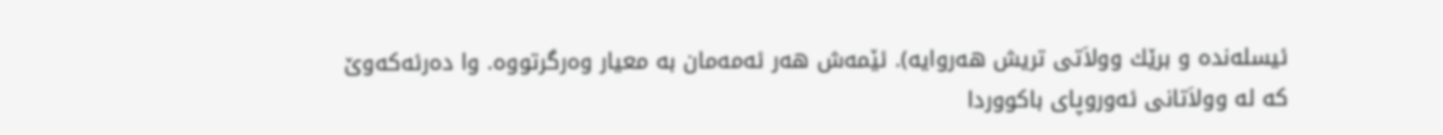ئیسله‌نده‌ و برێك وولاَتی‌ تریش هه‌روایه‌). ئێمه‌ش هه‌ر ئه‌مه‌مان به‌ معیار وه‌رگرتووه‌. وا ده‌رئه‌كه‌وێ‌ كه‌ له‌ وولاَتانی‌ ئه‌وروپای‌ باكووردا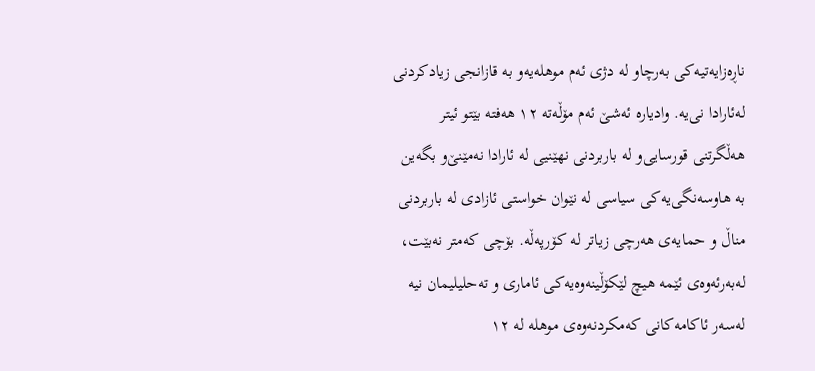ناڕه‌زایه‌تیه‌كی‌ به‌رچاو له‌ دژی‌ ئه‌م موهله‌یه‌و به‌ قازانجی‌ زیادكردنی‌ له‌ئارادا نی‌یه‌. وادیاره‌ ئه‌شێ‌ ئه‌م مۆڵه‌ته‌ ١٢ هه‌فته‌ بێتو ئیتر هه‌ڵگرتنی‌ قورسایی‌و له‌ باربردنی‌ نهێنیی‌ له‌ ئارادا نه‌مێنێ‌و بگه‌ین به‌ هاوسه‌نگی‌یه‌كی‌ سیاسی‌ له‌ نێوان خواستی‌ ئازادی‌ له‌ باربردنی‌ مناڵ و حمایه‌ی‌ هه‌رچی‌ زیاتر له‌ كۆرپه‌ڵه‌. بۆچی‌ كه‌متر نه‌بێت، له‌به‌رئه‌وه‌ی‌ ئێمه‌ هیچ لێكۆڵینه‌وه‌یه‌كی‌ ئاماری‌ و ته‌حلیلیمان نیه‌ له‌سه‌ر ئاكامه‌كانی‌ كه‌مكردنه‌وه‌ی‌ موهله‌ له‌ ١٢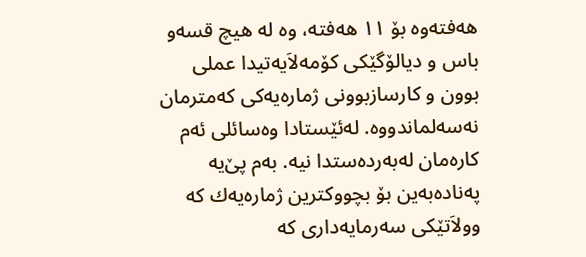هه‌فته‌وه‌ بۆ ١١ هه‌فته‌، وه‌ له‌ هیچ قسه‌و باس و دیالۆگێكی‌ كۆمه‌لاَیه‌تیدا عملی‌ بوون و كارسازبوونی‌ ژماره‌یه‌كی‌ كه‌مترمان نه‌سه‌لماندووه‌. له‌ئێستادا وه‌سائلی‌ ئه‌م كاره‌مان له‌به‌رده‌ستدا نیه‌. به‌م پێ‌یه‌ په‌ناده‌به‌ین بۆ بچووكترین ژماره‌یه‌ك كه‌ وولاَتێكی‌ سه‌رمایه‌داری‌ كه‌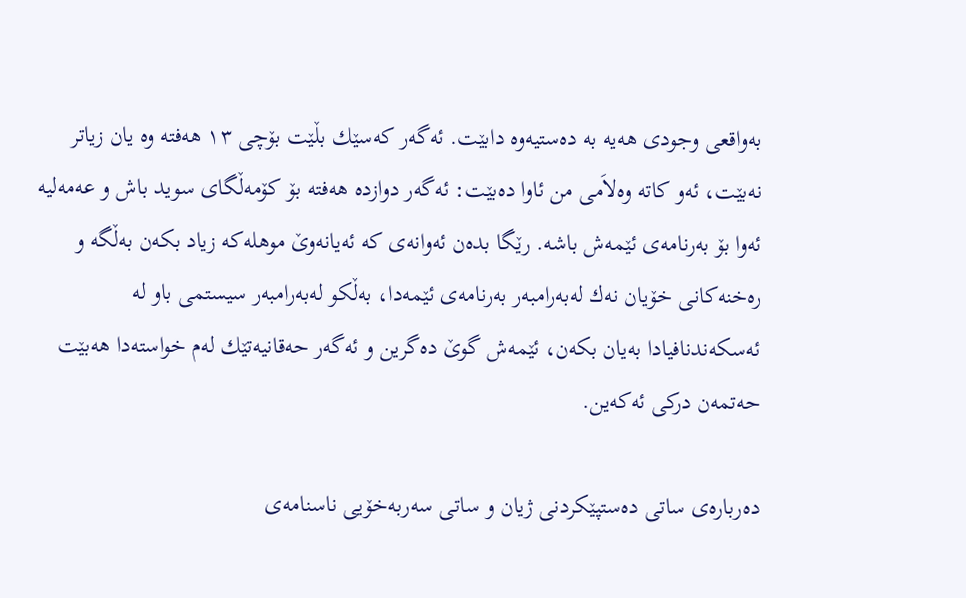به‌واقعی‌ وجودی‌ هه‌یه‌ به‌ ده‌ستیه‌وه‌ دابێت. ئه‌گه‌ر كه‌سێك بڵێت بۆچی‌ ١٣ هه‌فته‌ وه‌ یان زیاتر نه‌بێت، ئه‌و كاته‌ وه‌لاَمی‌ من ئاوا ده‌بێت: ئه‌گه‌ر دوازده‌ هه‌فته‌ بۆ كۆمه‌ڵگای‌ سوید باش و عه‌مه‌لیه‌ ئه‌وا بۆ به‌رنامه‌ی‌ ئێمه‌ش باشه‌. رێگا بده‌ن ئه‌وانه‌ی‌ كه‌ ئه‌یانه‌وێ‌ موهله‌كه‌ زیاد بكه‌ن به‌ڵگه‌ و ره‌خنه‌كانی‌ خۆیان نه‌ك له‌به‌رامبه‌ر به‌رنامه‌ی‌ ئێمه‌دا، به‌ڵكو له‌به‌رامبه‌ر سیستمی‌ باو له‌ ئه‌سكه‌ندنافیادا به‌یان بكه‌ن، ئێمه‌ش گوێ‌ ده‌گرین و ئه‌گه‌ر حه‌قانیه‌تێك له‌م خواسته‌دا هه‌بێت حه‌تمه‌ن دركی‌ ئه‌كه‌ین.

ده‌رباره‌ی‌ ساتی‌ ده‌ستپێكردنی‌ ژیان و ساتی‌ سه‌ربه‌خۆیی‌ ناسنامه‌ی‌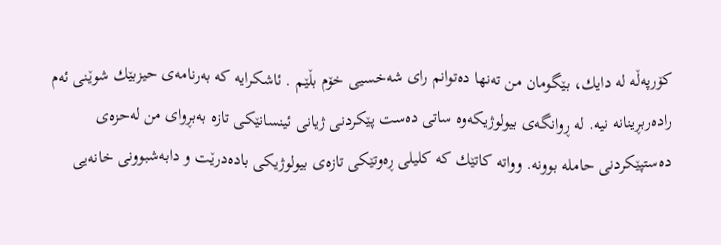كۆرپه‌ڵه‌ له‌ دایك، بێگومان من ته‌نها ده‌توانم رای‌ شه‌خسیی‌ خۆم بڵێم . ئاشكرایه‌ كه‌ به‌رنامه‌ی‌ حیزبێك شوێنی‌ ئه‌م راده‌ربڕینانه‌ نیه‌. له‌ ڕوانگه‌ی‌ بیولوژیكه‌وه‌ ساتی‌ ده‌ست پێكردنی‌ ژیانی‌ ئینسانێكی‌ تازه‌ به‌بڕوای‌ من له‌حزه‌ی‌ ده‌ستپێكردنی‌ حامله‌ بوونه‌. وواته‌ كاتێك كه‌ كلیلی‌ ڕه‌وتێكی‌ تازه‌ی‌ بیولوژیكی‌ باده‌درێت و دابه‌شبوونی‌ خانه‌یی‌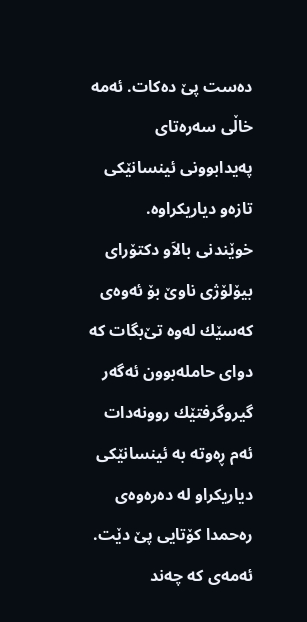ده‌ست پێ‌ ده‌كات. ئه‌مه‌ خاڵی‌ سه‌ره‌تای‌ په‌یدابوونی‌ ئینسانێكی‌ تازه‌و دیاریكراوه‌. خوێندنی‌ بالاَو دكتۆرای‌ بیۆلۆژی‌ ناوێ‌ بۆ ئه‌وه‌ی‌ كه‌سێك له‌وه‌ تێ‌بگات كه‌ دوای‌ حامله‌بوون ئه‌گه‌ر گیروگرفتێك روونه‌دات ئه‌م ڕه‌وته‌ به‌ ئینسانێكی‌ دیاریكراو له‌ ده‌ره‌وه‌ی‌ ره‌حمدا كۆتایی‌ پێ‌ دێت. ئه‌مه‌ی‌ كه‌ چه‌ند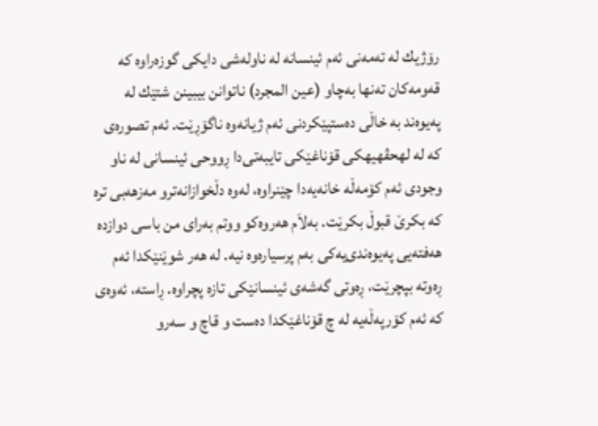رۆژیك له‌ ته‌مه‌نی‌ ئه‌م ئینسانه‌ له‌ ناوله‌شی‌ دایكی‌ گوزه‌راوه‌ كه‌ قه‌ومه‌كان ته‌نها به‌چاو (عین المجرد) ناتوانن بیبینن شتێك له‌ په‌یوه‌ند به‌ خاڵی‌ ده‌ستپێكردنی‌ ئه‌م ژیانه‌وه‌ ناگۆڕێت. ئه‌م تصوره‌ی‌ كه‌ له‌ لهحڤهیهكی‌ قۆناغێكی‌ تایبه‌تی‌دا ڕووحی‌ ئینسانی‌ له‌ ناو وجودی‌ ئه‌م كۆمه‌ڵه‌ خانه‌یه‌دا چێنراوه‌، له‌وه‌ دڵخوازانه‌ترو مه‌زهه‌بی‌ تره‌ كه‌ بكرێ‌ قبوڵ بكرێت. به‌لاَم هه‌روه‌كو ووتم به‌رای‌ من باسی‌ دوازده‌ هه‌فته‌یی‌ په‌یوه‌ندی‌یه‌كی‌ به‌م پرسیاره‌وه‌ نیه‌. له‌ هه‌ر شوێنێكدا ئه‌م ڕه‌وته‌ بپچرێت، ڕه‌وتی‌ گه‌شه‌ی‌ ئینسانێكی‌ تازه‌ پچراوه‌. ڕاسته‌، ئه‌وه‌ی‌ كه‌ ئه‌م كۆرپه‌ڵه‌یه‌ له‌ چ قۆناغێكدا ده‌ست و قاچ و سه‌رو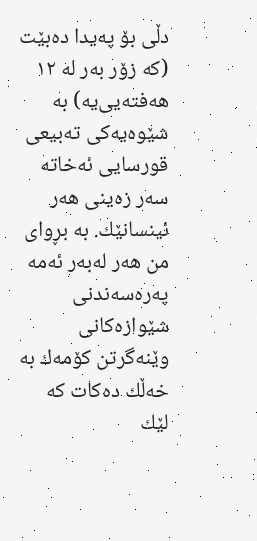دڵی‌ بۆ په‌یدا ده‌بێت (كه‌ زۆر به‌ر له‌ ١٢ هه‌فته‌یی‌یه‌) به‌ شێوه‌یه‌كی‌ ته‌بیعی‌ قورسایی‌ ئه‌خاته‌ سه‌ر زه‌ینی‌ هه‌ر ئینسانێك. به‌ بڕوای‌ من هه‌ر له‌به‌ر ئه‌مه‌ په‌ره‌سه‌ندنی‌ شێوازه‌كانی‌ وێنه‌گرتن كۆمه‌ك به‌ خه‌ڵك ده‌كات كه‌ لێك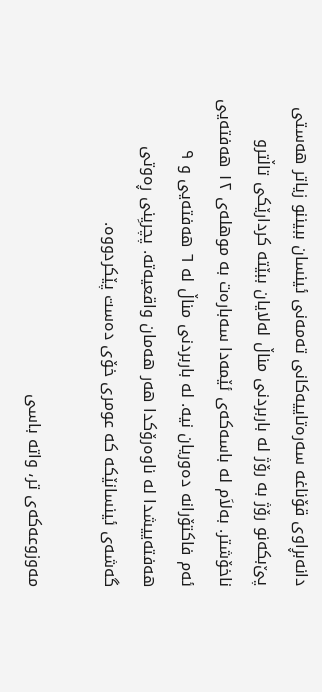دانه‌بڕاوی‌ قۆناغه‌ سه‌ره‌تاییه‌كانی‌ ته‌مه‌نی‌ ئینسان ببیننو زیاتر هه‌ستی‌ پێ‌بكه‌نو رۆژ به‌ رۆژ له‌ باربردنی‌ مناڵ له‌لایان ببێته‌ كردارێكی‌ تاڵترو ناخۆشتر. به‌لاَم له‌ باسه‌كه‌ی‌ ئێمه‌دا سه‌باره‌ت به‌ موهله‌ی‌ ١٢ هه‌فته‌یی‌ ئه‌م فاكتۆرانه‌ ده‌وریان نیه‌. له‌ باربردنی‌ مناڵ له‌ ٦ هه‌فته‌یی‌ و ٩ هه‌فته‌ییشدا له‌ ناوه‌رۆكدا هه‌ر هه‌مان واقعیه‌ته‌. پچریِنی‌ ڕه‌وتی‌ گه‌شه‌ی‌ ئینسانێكه‌ كه‌ عومری‌ خۆی‌ ده‌ست پێكردووه‌.

مه‌وزوعه‌كه‌ی‌ تر، واته‌ باسی‌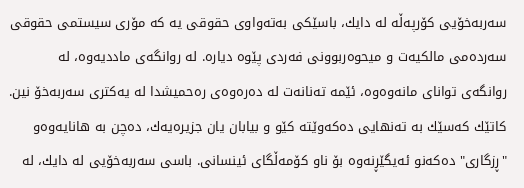سه‌ربه‌خۆیی‌ كۆرپه‌ڵه‌ له‌ دایك، باسێكی‌ به‌ته‌واوی‌ حقوقی‌ یه‌ كه‌ مۆری‌ سیستمی‌ حقوقی‌ سه‌رده‌می‌ مالكیه‌ت و میحوه‌ربوونی‌ فه‌ردی‌ پێوه‌ دیاره‌. له‌ روانگه‌ی‌ ماددیه‌وه‌، له‌ روانگه‌ی‌ توانای‌ مانه‌وه‌وه‌، ئێمه‌ ته‌نانه‌ت له‌ ده‌ره‌وه‌ی‌ ره‌حمیشدا له‌ یه‌كتری‌ سه‌ربه‌خۆ نین. كاتێك كه‌سێك به‌ ته‌نهایی‌ ده‌كه‌وێته‌ كێو و بیابان یان جزیره‌یه‌ك، ده‌چن به‌ هانایه‌وه‌و "ڕزگاری‌" ده‌كه‌نو ئه‌یگێڕنه‌وه‌ بۆ ناو كۆمه‌ڵگای‌ ئینسانی‌. باسی‌ سه‌ربه‌خۆیی‌ له‌ دایك، له‌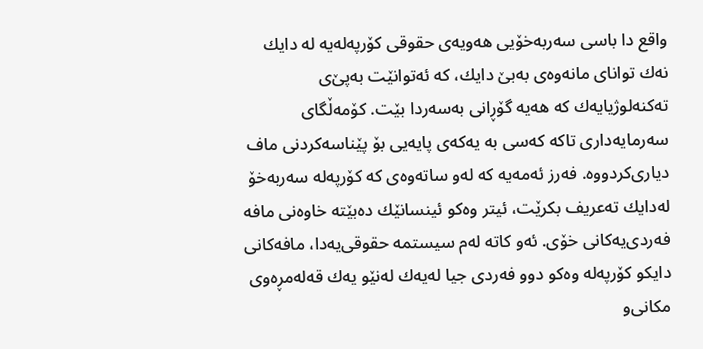واقع دا باسی‌ سه‌ربه‌خۆیی‌ هه‌ویه‌ی‌ حقوقی‌ كۆرپه‌له‌یه‌ له‌ دایك نه‌ك توانای‌ مانه‌وه‌ی‌ به‌بێ‌ دایك، كه‌ ئه‌توانێت به‌پێ‌ی‌ ته‌كنه‌لوژیایه‌ك كه‌ هه‌یه‌ گۆڕانی‌ به‌سه‌ردا بێت. كۆمه‌ڵگای‌ سه‌رمایه‌داری‌ تاكه‌ كه‌سی‌ به‌ یه‌كه‌ی‌ پایه‌یی‌ بۆ پێناسه‌كردنی‌ ماف دیاری‌كردووه‌. فه‌رز ئه‌مه‌یه‌ كه‌ له‌و ساته‌وه‌ی‌ كه‌ كۆرپه‌له‌ سه‌ربه‌خۆ له‌دایك ته‌عریف بكرێت، ئیتر وه‌كو ئینسانێك ده‌بێته‌ خاوه‌نی‌ مافه‌ فه‌ردی‌یه‌كانی‌ خۆی‌. ئه‌و كاته‌ له‌م سیستمه‌ حقوقی‌یه‌دا، مافه‌كانی‌ دایكو كۆرپه‌له‌ وه‌كو دوو فه‌ردی‌ جیا له‌یه‌ك له‌نێو یه‌ك قه‌له‌مڕه‌وی‌ مكانی‌و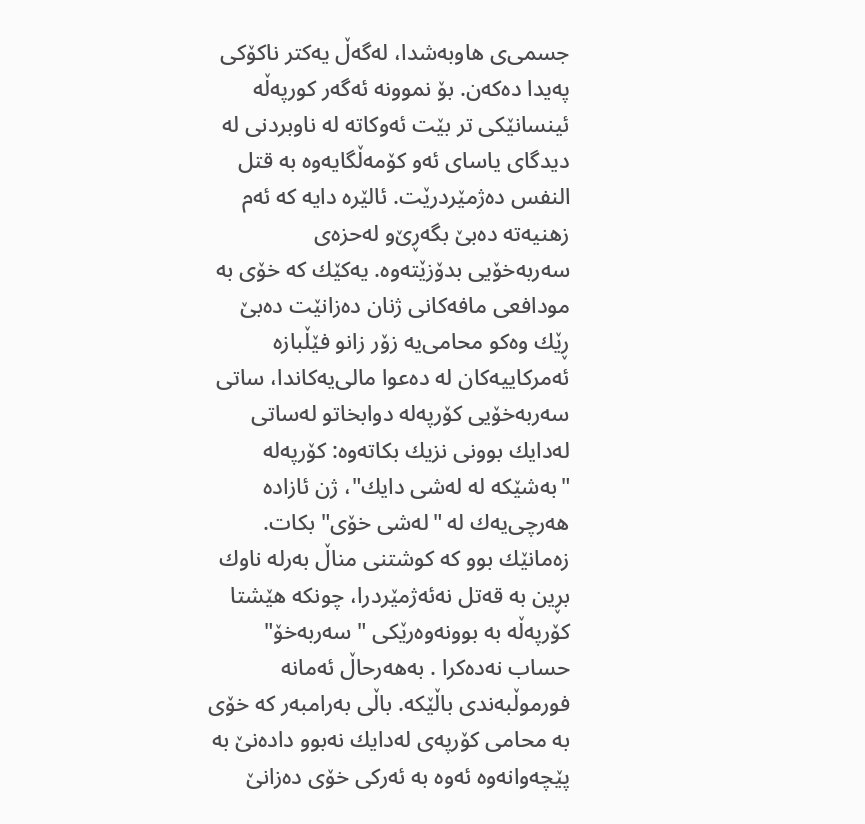جسمی‌ی‌ هاوبه‌شدا، له‌گه‌ڵ یه‌كتر ناكۆكی‌ په‌یدا ده‌كه‌ن. بۆ نموونه‌ ئه‌گه‌ر كورپه‌ڵه‌ ئینسانێكی‌ تر بێت ئه‌وكاته‌ له‌ ناوبردنی‌ له‌ دیدگای‌ یاسای‌ ئه‌و كۆمه‌ڵگایه‌وه‌ به‌ قتل النفس ده‌ژمێردرێت. ئالێره‌ دایه‌ كه‌ ئه‌م زهنیه‌ته‌ ده‌بێ‌ بگه‌ڕێ‌و له‌حزه‌ی‌ سه‌ربه‌خۆیی‌ بدۆزێته‌وه‌. یه‌كێك كه‌ خۆی‌ به‌ مودافعی‌ مافه‌كانی‌ ژنان ده‌زانێت ده‌بێ‌ ڕێك وه‌كو محامی‌یه‌ زۆر زانو فێڵبازه‌ ئه‌مركاییه‌كان له‌ ده‌عوا مالی‌یه‌كاندا، ساتی‌ سه‌ربه‌خۆیی‌ كۆرپه‌له‌ دوابخاتو له‌ساتی‌ له‌دایك بوونی‌ نزیك بكاته‌وه‌: كۆرپه‌له‌ "به‌شێكه‌ له‌ له‌شی‌ دایك"، ژن ئازاده‌ هه‌رچی‌یه‌ك له‌ "له‌شی‌ خۆی‌" بكات. زه‌مانێك بوو كه‌ كوشتنی‌ مناڵ به‌رله‌ ناوك بڕین به‌ قه‌تل نه‌ئه‌ژمێردرا، چونكه‌ هێشتا كۆرپه‌ڵه‌ به‌ بوونه‌وه‌رێكی‌ " سه‌ربه‌خۆ" حساب نه‌ده‌كرا . به‌هه‌رحاڵ ئه‌مانه‌ فورموڵبه‌ندی‌ باڵێكه‌. باڵی‌ به‌رامبه‌ر كه‌ خۆی‌ به‌ محامی‌ كۆرپه‌ی‌ له‌دایك نه‌بوو داده‌نێ‌ به‌ پێچه‌وانه‌وه‌ ئه‌وه‌ به‌ ئه‌ركی‌ خۆی‌ ده‌زانێ‌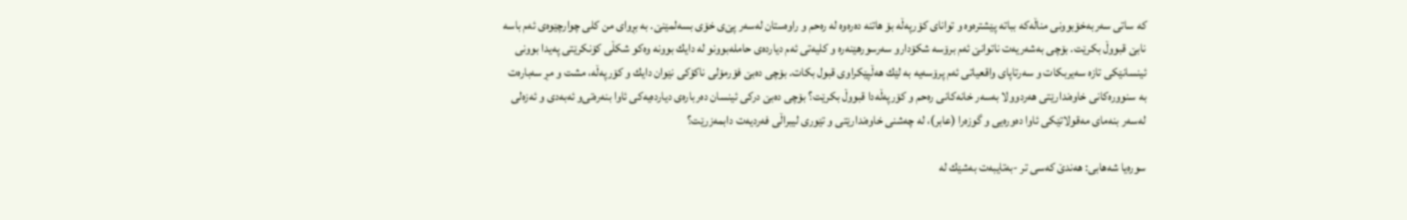كه‌ ساتی‌ سه‌ربه‌خۆبوونی‌ مناڵه‌كه‌ بباته‌ پێشتره‌وه‌ و توانای‌ كۆرپه‌ڵه‌ بۆ هاتنه‌ ده‌ره‌وه‌ له‌ ره‌حم و راوه‌ستان له‌سه‌ر پێ‌ی‌ خۆی‌ بسه‌لمێنێ‌. به‌ بڕوای‌ من كلی‌ چوارچێوه‌ی‌ ئه‌م باسه‌ نابێ‌ قبووڵ بكرێت. بۆچی‌ به‌شه‌ریه‌ت ناتوانێ‌ ئه‌م برۆسه‌ شكۆدارو سه‌رسورهێنه‌ره‌ و كلیه‌تی‌ ئه‌م دیارده‌ی‌ حامله‌بوونو له‌ دایك بوونه‌ وه‌كو شكڵی‌ كۆنكرێتی‌ په‌یدا بوونی‌ ئینسانێكی‌ تازه‌ سه‌یربكات و سه‌رتاپای‌ واقعیاتی‌ ئه‌م پرۆسه‌یه‌ به‌ لێك هه‌ڵپێكراوی‌ قبول بكات. بۆچی‌ ده‌بێ‌ فۆرمۆلی‌ ناكۆكی‌ نێوان دایك و كۆرپه‌ڵه‌، مشت و مڕ سه‌باره‌ت به‌ سنووره‌كانی‌ خاوه‌ندارێتی‌ هه‌ردوولا به‌سه‌ر خانه‌كانی‌ ره‌حم و كۆرپه‌ڵه‌دا قبووڵ بكرێت؟ بۆچی‌ ده‌بێ‌ دركی‌ ئینسان ده‌رباره‌ی‌ دیارده‌یه‌كی‌ ئاوا بنه‌ره‌تی‌و ئه‌به‌دی‌ و ئه‌زه‌لی‌ له‌سه‌ر بنه‌مای‌ مه‌قولاتێكی‌ ئاوا ده‌وره‌یی‌ و گوزه‌را (عابر)، له‌ چه‌شنی‌ خاوه‌ندارێتی‌ و تێوری‌ لیبراڵی‌ فه‌ردیه‌ت دابمه‌زرێت؟

سوره‌یا شه‌هابی‌: هه‌ندێ‌ كه‌سی‌ تر -به‌تایبه‌ت به‌شێك له‌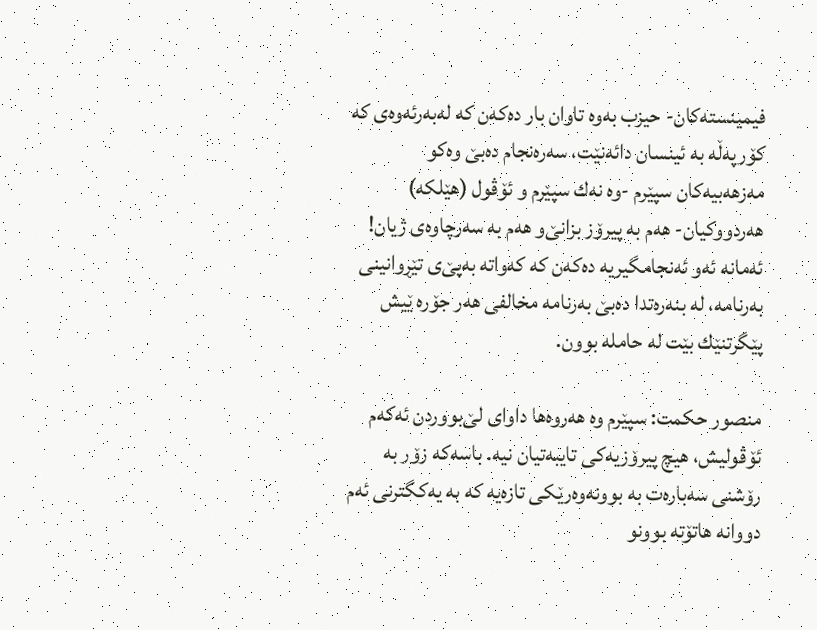فیمینسته‌كان- حیزب به‌وه‌ تاوان بار ده‌كه‌ن كه‌ له‌به‌رئه‌وه‌ی‌ كه‌ كۆرپه‌ڵه‌ به‌ ئینسان دائه‌نێت، سه‌ره‌نجام ده‌بێ‌ وه‌كو مه‌زهه‌بیه‌كان سپێرم -وه‌ نه‌ك سپێرم و ئۆڤول (هێلكه‌) هه‌ردووكیان- هه‌م به‌ پیرۆز بزانێ‌و هه‌م به‌ سه‌رچاوه‌ی‌ ژیان! ئه‌مانه‌ ئه‌و ئه‌نجامگیریه‌ ده‌كه‌ن كه‌ كه‌واته‌ به‌پێ‌ی‌ تێڕوانینی‌ به‌رنامه‌، له‌ بنه‌ره‌تدا ده‌بێ‌ به‌رنامه‌ مخالفی‌ هه‌ر جۆره‌ ێیش پێگرتنێك بێت له‌ حامله‌ بوون.

منصور حكمت: سپێرم وه‌ هه‌روه‌ها داوای‌ لێ‌بووردن ئه‌كه‌م ئۆڤولیش، هیچ پیرۆزیه‌كی‌ تایبه‌تیان نیه‌. باسه‌كه‌ زۆر به‌ رۆشنی‌ سه‌باره‌ت به‌ بوونه‌وه‌رێكی‌ تازه‌یه‌ كه‌ به‌ یه‌كگترنی‌ ئه‌م دووانه‌ هاتۆته‌ بوونو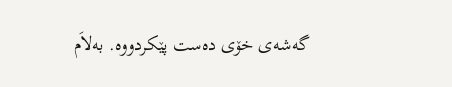گه‌شه‌ی‌ خۆی‌ ده‌ست پێكردووه‌. به‌لاَم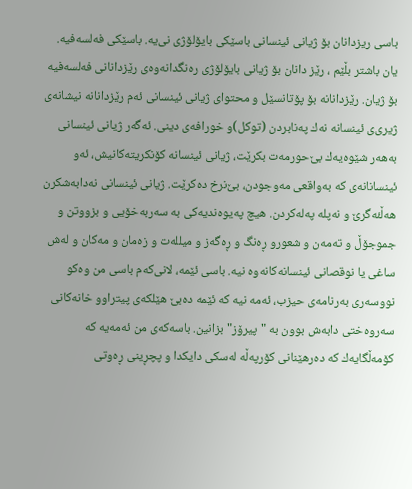باسی‌ ریزدانان بۆ ژیانی‌ ئینسانی‌ باسێكی‌ بایۆلۆژی‌ نی‌یه‌. باسێكی‌ فه‌لسه‌فیه‌. یان باشتر بڵێم ، رێز دانان بۆ ژیانی‌ بایۆلۆژی‌ ره‌نگدانه‌وه‌ی‌ رێزدانانی‌ فه‌لسه‌فیه‌ بۆ ژیان. رێزدانانه‌ بۆ پۆتانسێل و محتوای‌ ژیانی‌ ئینسانی‌ ئه‌م رێزدانانه‌ نیشانه‌ی‌ ژیری‌ی‌ ئینسانه‌ نه‌ك په‌نابردن (توكل)و خورافه‌ی‌ دینی‌. ئه‌گه‌ر ژیانی‌ ئینسانی‌ به‌هه‌ر شێوه‌یه‌ك بێ‌حورمه‌ت بكرێت، ژیانی‌ ئینسانه‌ كۆنكریته‌كانیش، ئه‌و ئینسانانه‌ی‌ كه‌ به‌واقعی‌ مه‌وجودن، بێ‌نرخ ده‌كرێت. ژیانی‌ ئینسانی‌ نه‌دابه‌شكرن هه‌ڵئه‌گرێ‌ و نه‌پله‌ په‌له‌كردن. هیچ په‌یوه‌ندیه‌كی‌ به‌ سه‌ربه‌خۆیی‌ و بزووتن و جموجۆڵ و ته‌مه‌ن و شعورو ڕه‌نگ و ڕه‌گه‌ز و میلله‌ت و زه‌مان و مه‌كان و له‌ش ساغی‌ یا نوقصانی‌ ئینسانه‌كانه‌وه‌ نیه‌. باسی‌ ئێمه‌، لانی‌كه‌م باسی‌ من وه‌كو نووسه‌ری‌ به‌رنامه‌ی‌ حیزب، ئه‌مه‌ نیه‌ كه‌ ئێمه‌ ده‌بێ‌ هێلكه‌ی‌ پیتراوو خانه‌كانی‌ سه‌روه‌ختی‌ دابه‌ش بوون به‌ "پیرۆز" بزانین. باسه‌كه‌ی‌ من ئه‌مه‌یه‌ كه‌ كۆمه‌ڵگایه‌ك كه‌ ده‌رهێنانی‌ كۆرپه‌ڵه‌ له‌سكی‌ دایكدا و پچڕینی‌ ڕه‌وتی‌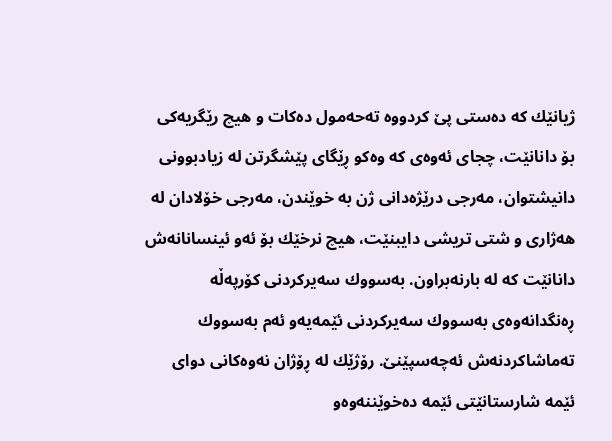ژیانێك كه‌ ده‌ستی‌ پێ‌ كردووه‌ ته‌حه‌مول ده‌كات و هیچ رێگریه‌كی‌ بۆ دانانێت، چجای‌ ئه‌وه‌ی‌ كه‌ وه‌كو ڕێگای‌ پێشگرتن له‌ زیادبوونی‌ دانیشتوان، مه‌رجی‌ درێژه‌دانی‌ ژن به‌ خوێندن، مه‌رجی‌ خۆلادان له‌ هه‌ژاری‌ و شتی‌ تریشی‌ دایبنێت، هیچ نرخێك بۆ ئه‌و ئینسانانه‌ش دانانێت كه‌ له‌ بارنه‌براون. به‌سووك سه‌یركردنی‌ كۆرپه‌ڵه‌ ڕه‌نگدانه‌وه‌ی‌ به‌سووك سه‌یركردنی‌ ئێمه‌یه‌و ئه‌م به‌سووك ته‌ماشاكردنه‌ش ئه‌چه‌سپێنێ‌. رۆژێك له‌ ڕۆژان نه‌وه‌كانی‌ دوای‌ ئێمه‌ شارستانێتی‌ ئێمه‌ ده‌خوێننه‌وه‌و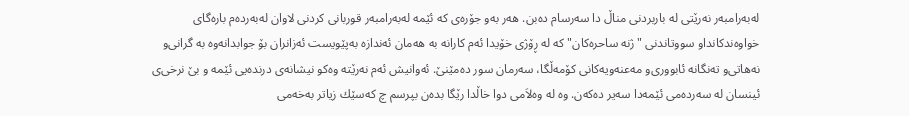له‌به‌رامبه‌ر نه‌رێتی‌ له‌ باربردنی‌ مناڵ دا سه‌رسام ده‌بن. هه‌ر به‌و جۆره‌ی‌ كه‌ ئێمه‌ له‌به‌رامبه‌ر قوربانی‌ كردنی‌ لاوان له‌به‌رده‌م باره‌گای‌ خواوه‌ندكانداو سووتاندنی‌ "ژنه‌ ساحره‌كان" كه‌ له‌ ڕۆژی‌ خۆیدا ئه‌م كارانه‌ به‌ هه‌مان ئه‌ندازه‌ به‌پێویست ئه‌زانران بۆ جوابدانه‌وه‌ به‌ گرانی‌و نه‌هاتی‌و ته‌نگانه‌ ئابووری‌و مه‌عنه‌ویه‌كانی‌ كۆمه‌ڵگا، سه‌رمان سور ده‌مێنێ‌. ئه‌وانیش ئه‌م نه‌رێته‌ وه‌كو نیشانه‌ی‌ درنده‌یی‌ ئێمه‌ و بێ‌ نرخی‌ی‌ ئینسان له‌ سه‌رده‌می‌ ئێمه‌دا سه‌یر ده‌كه‌ن. وه‌ له‌ وه‌لاَمی‌ دوا خاڵدا رێگا بده‌ن بپرسم چ كه‌سێك زیاتر به‌خه‌می‌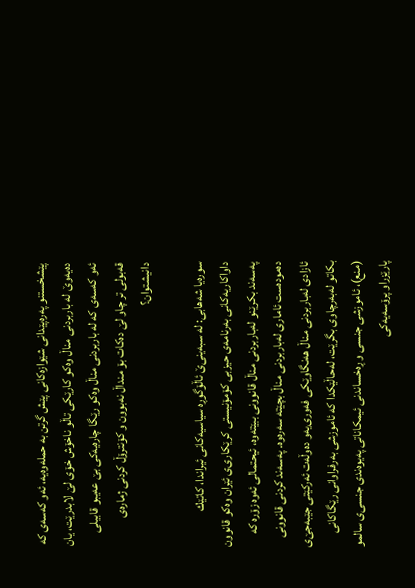پێشخستنو په‌ره‌پێدانی‌ شێوازه‌كانی‌ پێش گرتن به‌ حمله‌وه‌یه‌، ئه‌و كه‌سه‌ی‌ كه‌ ده‌یه‌وێ‌ له‌ باربردنی‌ مناڵ وه‌كو كارێكی‌ تاڵو ناخۆش خۆی‌ لێ‌ لابدرێت، یان ئه‌و كه‌سه‌ی‌ كه‌ له‌ باربردنی‌ مناڵ وه‌كو رێگا چاره‌یه‌كی‌ بێ‌ عه‌یبو قابیلی‌ قه‌بولی‌ تر چاو لێ‌ ده‌كات بۆ منداڵ نه‌بوون و كۆنترۆڵ كردنی‌ ژماره‌ی‌ دانیشتوان؟

سوره‌یا شه‌هابی‌: له‌ سبه‌ینی‌ێ‌ ئاڵۆگوڕه‌ سیاسیه‌كانی‌ ئیراندا، كاتێك داواكاریه‌كانی‌ به‌رنامه‌ی‌ حیزبی‌ كۆمۆنیستی‌ كرێكاری‌ی‌ ئێران وه‌كو قانوون په‌سه‌ند بكرێنو له‌باربردنی‌ مناڵ قانوونی‌ ببێته‌وه‌، ئیحتمالی‌ ئه‌وه‌ زۆره‌ كه‌ ده‌موده‌ست ئاماری‌ له‌باربردنی‌ مناڵ بچێته‌ سه‌ره‌وه‌. په‌سه‌ند كردنی‌ قانوونی‌ ئازادی‌ له‌باربردنی‌ مناڵ هه‌نگاوێكی‌ فه‌وری‌یه‌و ده‌وڵه‌ت ئه‌ركێتی‌ جێبه‌جێ‌ی‌ بكاتو له‌به‌رچاوی‌ بگرێت، له‌حاڵێكدا كه‌ ئاموزشی‌ به‌رفراوانی‌ رێگاكانی‌ (منع)، ئاموزشی‌ جنسی‌ و ڕه‌خساندنی‌ ئیمكاناتی‌ په‌یوه‌ندی‌ جنسی‌ی‌ سالمو پارێزراو پرۆسه‌یه‌كی‌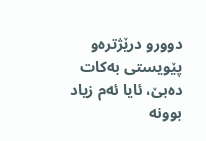دوورو درێژتره‌و پێویستی‌ به‌كات ده‌بێ‌، ئایا ئه‌م زیاد بوونه‌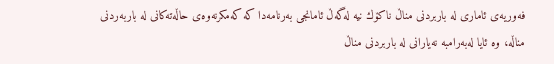فه‌وریه‌ی‌ ئاماری‌ له‌ باربردنی‌ مناڵ ناكۆك نیه‌ له‌گه‌ڵ ئامانجی‌ به‌رنامه‌دا كه‌ كه‌مكرنه‌وه‌ی‌ حاڵه‌ته‌كانی‌ له‌ باربه‌ردنی‌ مناڵه‌، وه‌ ئایا له‌به‌رامبه‌ نه‌یارانی‌ له‌ باربردنی‌ مناڵ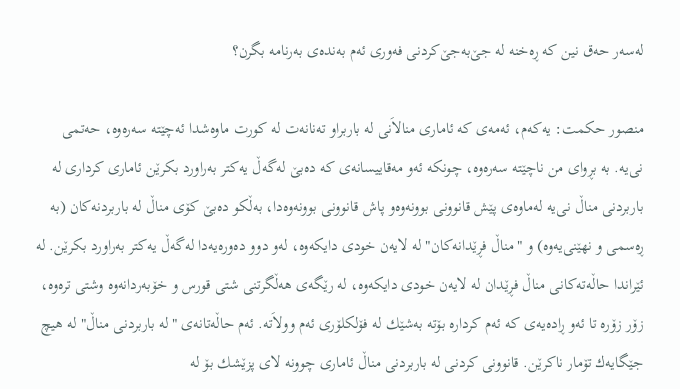له‌سه‌ر حه‌ق نین كه‌ ڕه‌خنه‌ له‌ جێ‌به‌جێ‌كردنی‌ فه‌وری‌ ئه‌م به‌نده‌ی‌ به‌رنامه‌ بگرن؟

منصور حكمت: یه‌كه‌م، ئه‌مه‌ی‌ كه‌ ئاماری‌ منالاَنی‌ له‌ باربراو ته‌نانه‌ت له‌ كورت ماوه‌شدا ئه‌چێته‌ سه‌ره‌وه‌، حه‌تمی‌ نی‌یه‌. به‌ بڕوای‌ من ناچێته‌ سه‌ره‌وه‌، چونكه‌ ئه‌و مه‌قاییسانه‌ی‌ كه‌ ده‌بێ‌ له‌گه‌ڵ یه‌كتر به‌راورد بكرێن ئاماری‌ كرداری‌ له‌ باربردنی‌ مناڵ نی‌یه‌ له‌ماوه‌ی‌ پێش قانوونی‌ بوونه‌وه‌و پاش قانوونی‌ بوونه‌وه‌دا، به‌ڵكو ده‌بێ‌ كۆی‌ مناڵ له‌ باربردنه‌كان (به‌ ڕه‌سمی‌ و نهێنی‌یه‌وه‌) و "مناڵ فڕێدانه‌كان" له‌ لایه‌ن خودی‌ دایكه‌وه‌، له‌و دوو ده‌وره‌یه‌دا له‌گه‌ڵ یه‌كتر به‌راورد بكرێن. له‌ ئێراندا حاڵه‌ته‌كانی‌ مناڵ فڕێدان له‌ لایه‌ن خودی‌ دایكه‌وه‌، له‌ رێگه‌ی‌ هه‌ڵگرتنی‌ شتی‌ قورس و خۆبه‌ردانه‌وه‌ وشتی‌ تره‌وه‌، زۆر زۆره‌ تا ئه‌و ڕاده‌یه‌ی‌ كه‌ ئه‌م كرداره‌ بۆته‌ به‌شێك له‌ فۆلكلۆری‌ ئه‌م وولاَته‌. ئه‌م حاڵه‌تانه‌ی‌ "له‌ باربردنی‌ مناڵ" له‌ هیچ جێگایه‌ك تۆمار ناكرێن. قانوونی‌ كردنی‌ له‌ باربردنی‌ مناڵ ئاماری‌ چوونه‌ لای‌ پزێشك بۆ له‌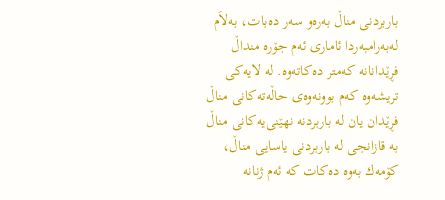باربردنی‌ مناڵ به‌ره‌و سه‌ر ده‌بات، به‌لاَم له‌به‌رامبه‌ردا ئاماری‌ ئه‌م جۆره‌ منداڵ فڕێدانانه‌ كه‌متر ده‌كاته‌وه‌. له‌ لایه‌كی‌ تریشه‌وه‌ كه‌م بوونه‌وه‌ی‌ حاڵه‌ته‌كانی‌ مناڵ فڕێدان یان له‌ باربردنه‌ نهێنی‌یه‌كانی‌ مناڵ به‌ قازانجی‌ له‌ باربردنی‌ یاسایی‌ مناڵ، كۆمه‌ك به‌وه‌ ده‌كات كه‌ ئه‌م ژنانه‌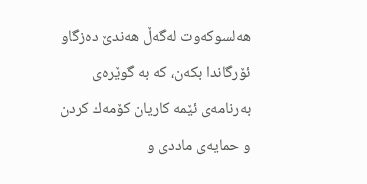هه‌لسوكه‌وت له‌گه‌ڵ هه‌ندێ‌ ده‌زگاو ئۆرگاندا بكه‌ن، كه‌ به‌ گوێره‌ی‌ به‌رنامه‌ی‌ ئێمه‌ كاریان كۆمه‌ك كردن و حمایه‌ی‌ ماددی‌ و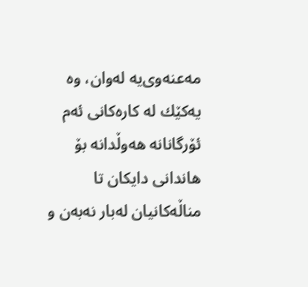مه‌عنه‌وی‌یه‌ له‌وان، وه‌ یه‌كێك له‌ كاره‌كانی‌ ئه‌م ئۆرگانانه‌ هه‌وڵدانه‌ بۆ هاندانی‌ دایكان تا مناڵه‌كانیان له‌بار نه‌به‌ن و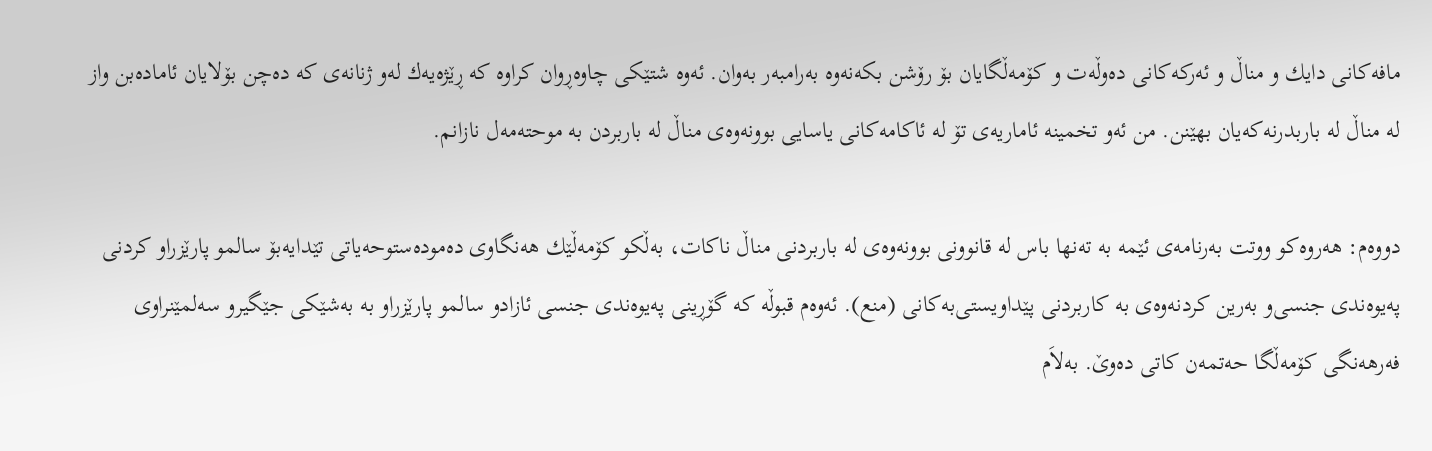مافه‌كانی‌ دایك و مناڵ و ئه‌ركه‌كانی‌ ده‌وڵه‌ت و كۆمه‌ڵگایان بۆ رۆشن بكه‌نه‌وه‌ به‌رامبه‌ر به‌وان. ئه‌وه‌ شتێكی‌ چاوه‌ڕوان كراوه‌ كه‌ ڕێژه‌یه‌ك له‌و ژنانه‌ی‌ كه‌ ده‌چن بۆلایان ئاماده‌بن واز له‌ مناڵ له‌ باربدرنه‌كه‌یان بهێنن. من ئه‌و تخمینه‌ ئاماریه‌ی‌ تۆ له‌ ئاكامه‌كانی‌ یاسایی‌ بوونه‌وه‌ی‌ مناڵ له‌ باربردن به‌ موحته‌مه‌ل نازانم.

دووه‌م: هه‌روه‌كو ووتت به‌رنامه‌ی‌ ئێمه‌ به‌ ته‌نها باس له‌ قانوونی‌ بوونه‌وه‌ی‌ له‌ باربردنی‌ مناڵ ناكات، به‌ڵكو كۆمه‌ڵێك هه‌نگاوی‌ ده‌موده‌ستوحه‌یاتی‌ تێدایه‌بۆ سالمو پارێزراو كردنی‌ په‌یوه‌ندی‌ جنسی‌و به‌رین كردنه‌وه‌ی‌ به‌ كاربردنی‌ پێداویستی‌به‌كانی‌ (منع). ئه‌وه‌م قبوڵه‌ كه‌ گۆڕینی‌ په‌یوه‌ندی‌ جنسی‌ ئازادو سالمو پارێزراو به‌ به‌شێكی‌ جێگیرو سه‌لمێنراوی‌ فه‌رهه‌نگی‌ كۆمه‌ڵگا حه‌تمه‌ن كاتی‌ ده‌وێ‌. به‌لاَم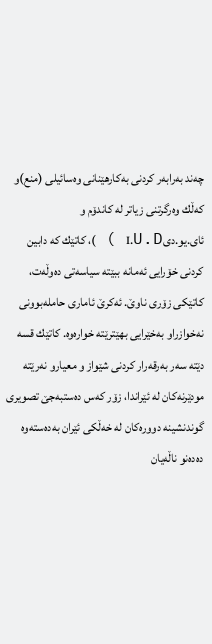چه‌ند به‌رابه‌ر كردنی‌ به‌كارهێنانی‌ وه‌سائیلی‌ (منع)و كه‌ڵك وه‌رگرتنی‌ زیاتر له‌ كاندۆم و ئای‌.یو.دی‌I.U.D ) )، كاتێك كه‌ دابین كردنی‌ خۆرایی‌ ئه‌مانه‌ ببێته‌ سیاسه‌تی‌ ده‌وڵه‌ت، كاتێكی‌ زۆری‌ ناوێ‌. ئه‌كرێ‌ ئاماری‌ حامله‌بوونی‌ نه‌خوازراو به‌خێرایی‌ بهێترێته‌ خواره‌وه‌. كاتێك قسه‌ دێته‌ سه‌ر به‌رقه‌رار كردنی‌ شێواز و معیارو نه‌رێته‌ مودێرنه‌كان له‌ ئێراندا، زۆر كه‌س ده‌ستبه‌جێ‌ تصویری‌ گوندنشینه‌ دووره‌كان له‌ خه‌ڵكی‌ ئێران به‌ده‌سته‌وه‌ ده‌ده‌نو ناڵه‌یان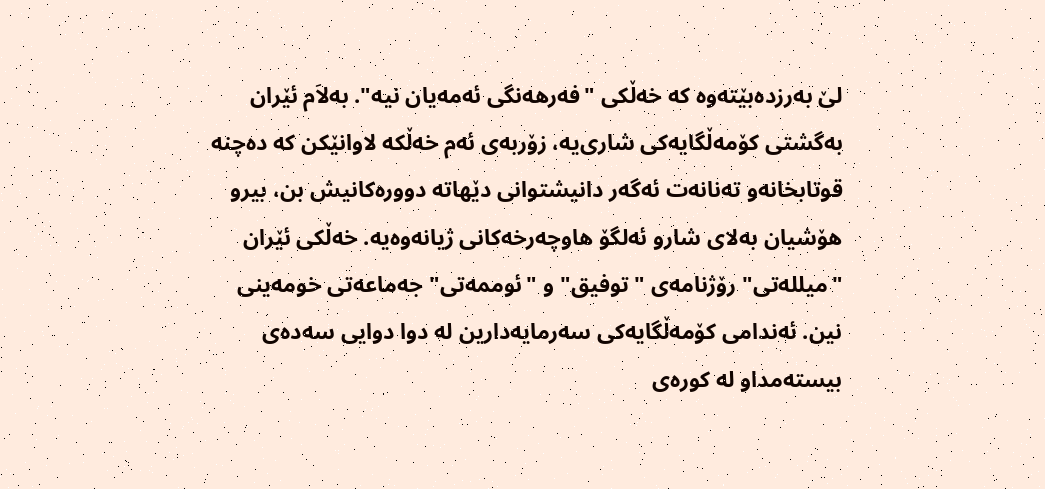لێ‌ به‌رزده‌بێته‌وه‌ كه‌ خه‌ڵكی‌ "فه‌رهه‌نگی‌ ئه‌مه‌یان نیه‌". به‌لاَم ئێران به‌گشتی‌ كۆمه‌ڵگایه‌كی‌ شاری‌یه‌، زۆربه‌ی‌ ئه‌م خه‌ڵكه‌ لاوانێكن كه‌ ده‌چنه‌ قوتابخانه‌و ته‌نانه‌ت ئه‌گه‌ر دانیشتوانی‌ دێهاته‌ دووره‌كانیش بن، بیرو هۆشیان به‌لای‌ شارو ئه‌لگۆ هاوچه‌رخه‌كانی‌ ژیانه‌وه‌یه‌. خه‌ڵكی‌ ئێران "میلله‌تی‌" رۆژنامه‌ی‌ "توفیق" و "ئوممه‌تی‌" جه‌ماعه‌تی‌ خومه‌ینی‌ نین. ئه‌ندامی‌ كۆمه‌ڵگایه‌كی‌ سه‌رمایه‌دارین له‌ دوا دوایی‌ سه‌ده‌ی‌ بیسته‌مداو له‌ كوره‌ی‌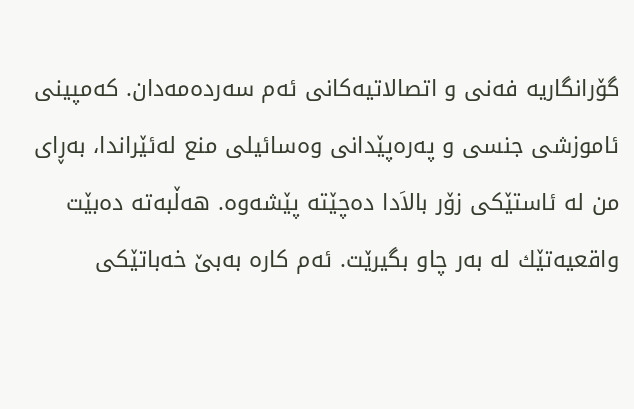گۆرانگاریه‌ فه‌نی‌ و اتصالاتیه‌كانی‌ ئه‌م سه‌رده‌مه‌دان. كه‌مپینی‌ ئاموزشی‌ جنسی‌ و په‌ره‌پێدانی‌ وه‌سائیلی‌ منع له‌ئێراندا، به‌ڕای‌ من له‌ ئاستێكی‌ زۆر بالاَدا ده‌چێته‌ پێشه‌وه‌. هه‌ڵبه‌ته‌ ده‌بێت واقعیه‌تێك له‌ به‌ر چاو بگیرێت. ئه‌م كاره‌ به‌بێ‌ خه‌باتێكی‌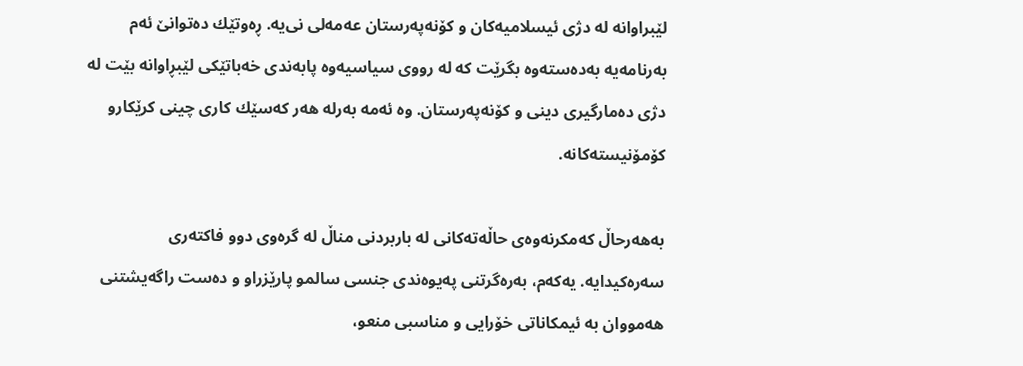لێبراوانه‌ له‌ دژی‌ ئیسلامیه‌كان و كۆنه‌په‌رستان عه‌مه‌لی‌ نی‌یه‌. ڕه‌وتێك ده‌توانێ‌ ئه‌م به‌رنامه‌یه‌ به‌ده‌سته‌وه‌ بگرێت كه‌ له‌ رووی‌ سیاسیه‌وه‌ پابه‌ندی‌ خه‌باتێكی‌ لێبڕاوانه‌ بێت له‌ دژی‌ ده‌مارگیری‌ دینی‌ و كۆنه‌په‌رستان. وه‌ ئه‌مه‌ به‌رله‌ هه‌ر كه‌سێك كاری‌ چینی‌ كرێكارو كۆمۆنیسته‌كانه‌.

به‌هه‌رحاڵ كه‌مكرنه‌وه‌ی‌ حاڵه‌ته‌كانی‌ له‌ باربردنی‌ مناڵ له‌ گره‌وی‌ دوو فاكته‌ری‌ سه‌ره‌كیدایه‌. یه‌كه‌م، به‌ره‌گرتنی‌ په‌یوه‌ندی‌ جنسی‌ سالمو پارێزراو و ده‌ست راگه‌یشتنی‌ هه‌مووان به‌ ئیمكاناتی‌ خۆرایی‌ و مناسبی‌ منعو،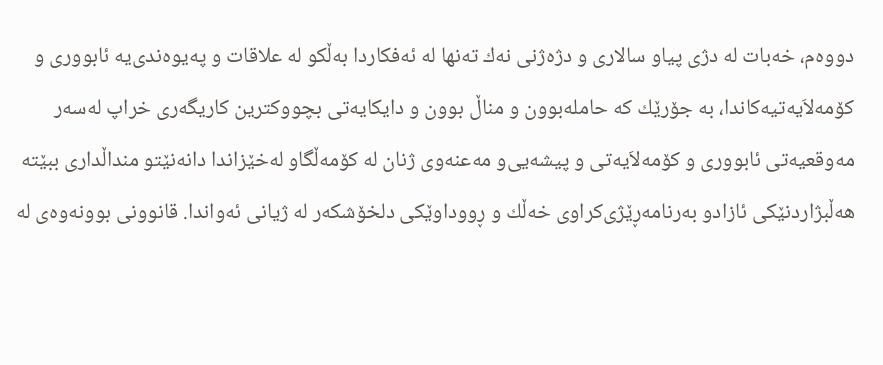دووه‌م، خه‌بات له‌ دژی‌ پیاو سالاری‌ و دژه‌ژنی‌ نه‌ك ته‌نها له‌ ئه‌فكاردا به‌ڵكو له‌ علاقات و په‌یوه‌ندی‌یه‌ ئابووری‌ و كۆمه‌لاَیه‌تیه‌كاندا، به‌ جۆرێك كه‌ حامله‌بوون و مناڵ بوون و دایكایه‌تی‌ بچووكترین كاریگه‌ری‌ خراپ له‌سه‌ر مه‌وقعیه‌تی‌ ئابووری‌ و كۆمه‌لاَیه‌تی‌ و پیشه‌یی‌و مه‌عنه‌وی‌ ژنان له‌ كۆمه‌ڵگاو له‌خێزاندا دانه‌نێتو منداڵداری‌ ببێته‌ هه‌ڵبژاردنێكی‌ ئازادو به‌رنامه‌ڕێژی‌كراوی‌ خه‌ڵك و ڕووداوێكی‌ دلخۆشكه‌ر له‌ ژیانی‌ ئه‌واندا. قانوونی‌ بوونه‌وه‌ی‌ له‌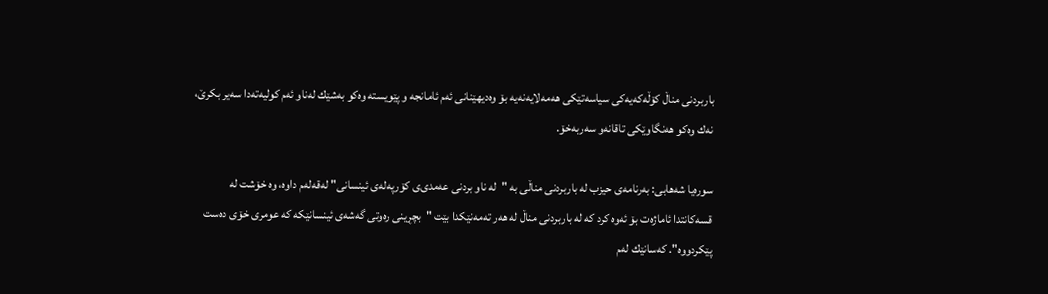باربردنی‌ مناڵ كۆڵه‌كه‌یه‌كی‌ سیاسه‌تێكی‌ هه‌مه‌لایه‌نه‌یه‌ بۆ وه‌دیهێنانی‌ ئه‌م ئامانجه‌ و پێویسته‌ وه‌كو به‌شێك له‌ناو ئه‌م كولیه‌ته‌دا سه‌یر بكرێ‌، نه‌ك وه‌كو هه‌نگاوێكی‌ تاقانه‌و سه‌ربه‌خۆ.

سوره‌یا شه‌هابی‌: به‌رنامه‌ی‌ حیزب له‌ باربردنی‌ مناڵی‌ به‌ "له‌ ناو بردنی‌ عه‌مدی‌ی‌ كۆرپه‌له‌ی‌ ئینسانی‌" له‌قه‌له‌م داوه‌، وه‌ خۆشت له‌ قسه‌كانتدا ئاماژه‌ت بۆ ئه‌وه‌ كرد كه‌ له‌ باربردنی‌ مناڵ له‌ هه‌ر ته‌مه‌نێكدا بێت "بچڕینی‌ ره‌وتی‌ گه‌شه‌ی‌ ئینسانێكه‌ كه‌ عومری‌ خۆی‌ ده‌ست پێكردووه‌". كه‌سانێك له‌م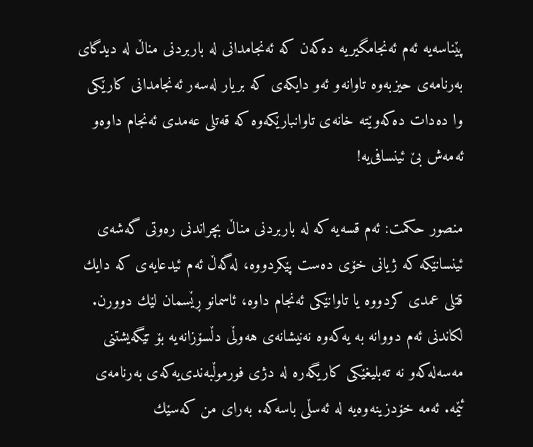پێناسه‌یه‌ ئه‌م ئه‌نجامگیریه‌ ده‌كه‌ن كه‌ ئه‌نجامدانی‌ له‌ باربردنی‌ مناڵ له‌ دیدگای‌ به‌رنامه‌ی‌ حیزبه‌وه‌ تاوانه‌و ئه‌و دایكه‌ی‌ كه‌ بریار له‌سه‌ر ئه‌نجامدانی‌ كارێكی‌ وا ده‌دات ده‌كه‌وێته‌ خانه‌ی‌ تاوانبارێكه‌وه‌ كه‌ قه‌تلی‌ عه‌مدی‌ ئه‌نجام داوه‌و ئه‌مه‌ش بێ‌ ئینسافی‌یه‌!

منصور حكمت: ئه‌م قسه‌یه‌ كه‌ له‌ باربردنی‌ مناڵ بچراندنی‌ ره‌وتی‌ گه‌شه‌ی‌ ئینسانێكه‌ كه‌ ژیانی‌ خۆی‌ ده‌ست پێكردووه‌، له‌گه‌ڵ ئه‌م ئیدعایه‌ی‌ كه‌ دایك قتلی‌ عمدی‌ كردووه‌ یا تاوانێكی‌ ئه‌نجام داوه‌، ئاسمانو ڕێسمان لێك دوورن. لكاندنی‌ ئه‌م دووانه‌ به‌ یه‌كه‌وه‌ نه‌نیشانه‌ی‌ هه‌وڵی‌ دڵسۆزانه‌یه‌ بۆ تێگه‌یشتنی‌ مه‌سه‌له‌كه‌و نه‌ ته‌بلیغێكی‌ كاریگه‌ره‌ له‌ دژی‌ فورموڵبه‌ندی‌یه‌كه‌ی‌ به‌رنامه‌ی‌ ئێمه‌. ئه‌مه‌ خۆدزینه‌وه‌یه‌ له‌ ئه‌سڵی‌ باسه‌كه‌. به‌رای‌ من كه‌سێك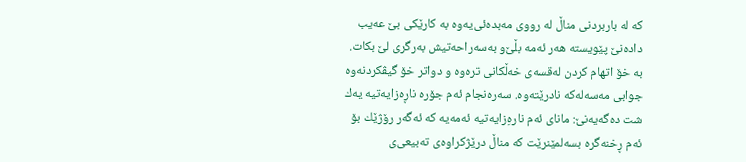كه‌ له‌ باربردنی‌ مناڵ له‌ رووی‌ مه‌بده‌ئی‌یه‌وه‌ به‌ كارێكی‌ بێ‌ عه‌یب داده‌نێ‌ پێویسته‌ هه‌ر ئه‌مه‌ بڵێ‌و به‌سه‌راحه‌تیش به‌رگری‌ لێ‌ بكات. به‌ خۆ اتهام كردن له‌قسه‌ی‌ خه‌ڵكانی‌ تره‌وه‌ و دواتر خۆ گیڤكردنه‌وه‌ جوابی‌ مه‌سه‌له‌كه‌ نادرێته‌وه‌. سه‌ره‌نجام ئه‌م جۆره‌ ناڕه‌زایه‌تیه‌ یه‌ك شت ده‌گه‌یه‌نێ‌: مانای‌ ئه‌م ناره‌ِزایه‌تیه‌ ئه‌مه‌یه‌ كه‌ ئه‌گه‌ر رۆژێك بۆ ئه‌م ڕخنه‌گره‌ بسه‌لمێنرێت كه‌ مناڵ درێژكراوه‌ی‌ ته‌بیعی‌ی‌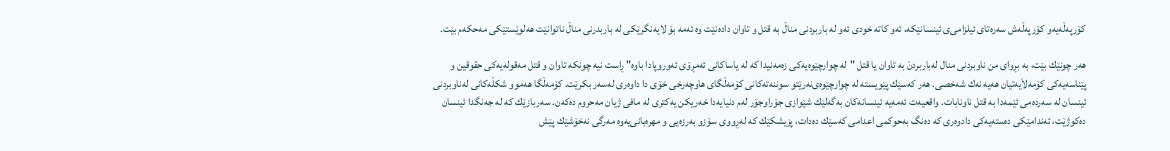كۆرپه‌ڵه‌یه‌و كۆرپه‌ڵه‌ش سه‌ره‌تای‌ ئیلزامی‌ی‌ ئینسانێكه‌، ئه‌و كاته‌ خودی‌ ئه‌و له‌ باربردنی‌ مناڵ به‌ قتل و تاوان داده‌نێت وه‌ ئه‌مه‌ بۆ لایه‌نگرێكی‌ له‌ باربدرنی‌ مناڵ ناتوانێت هه‌لوێستێكی‌ مه‌حكه‌م بێت.

هه‌ر چونێك بێت، به‌ بڕوای‌ من ناوبردنی‌ منال له‌باربردنَ به‌ تاوان یا قتل "له‌ چوارچێوه‌یه‌كی‌ زه‌مه‌نیدا كه‌ له‌ یاساكانی‌ ئه‌مڕۆی‌ ئه‌وروپادا باوه‌" ڕاست نیه‌ چونكه‌ تاوان و قتل مه‌قوله‌یه‌كی‌ حقوقین و پێناسه‌یه‌كی‌ كۆمه‌لاَیه‌تیان هه‌یه‌ نه‌ك شه‌خصی‌. هه‌ر كه‌سێك پێویسته‌ له‌ چوارچێوه‌ی‌نه‌رێتو سوننه‌ته‌كانی‌ كۆمه‌ڵگای‌ هاوچه‌رخی‌ خۆی‌ دا داوه‌ری‌ له‌سه‌ر بكرێت. كۆمه‌ڵگا هه‌موو شكڵه‌كانی‌ له‌ناوبردنی‌ ئینسان له‌ سه‌رده‌می‌ ئێمه‌دا به‌ قتل ناونابات. واقعیه‌ت ئه‌مه‌یه‌ ئینسانه‌كان به‌گه‌لێك شێوازی‌ جۆراوجۆر له‌م دنیایه‌دا خه‌ریكن یه‌كتری‌ له‌ مافی‌ ژیان مه‌حروم ده‌كه‌ن. سه‌ربازێك كه‌ له‌ جه‌نگدا ئینسان ده‌كوژێت، ئه‌ندامێكی‌ ده‌سته‌یه‌كی‌ دادوه‌ری‌ كه‌ ده‌نگ به‌حوكمی‌ اعدامی‌ كه‌سێك ده‌دات، پزیشكێك كه‌ له‌ڕووی‌ سۆزو به‌رزه‌یی‌ و مهره‌بانی‌یه‌وه‌ مه‌رگی‌ نه‌خۆشێك پێش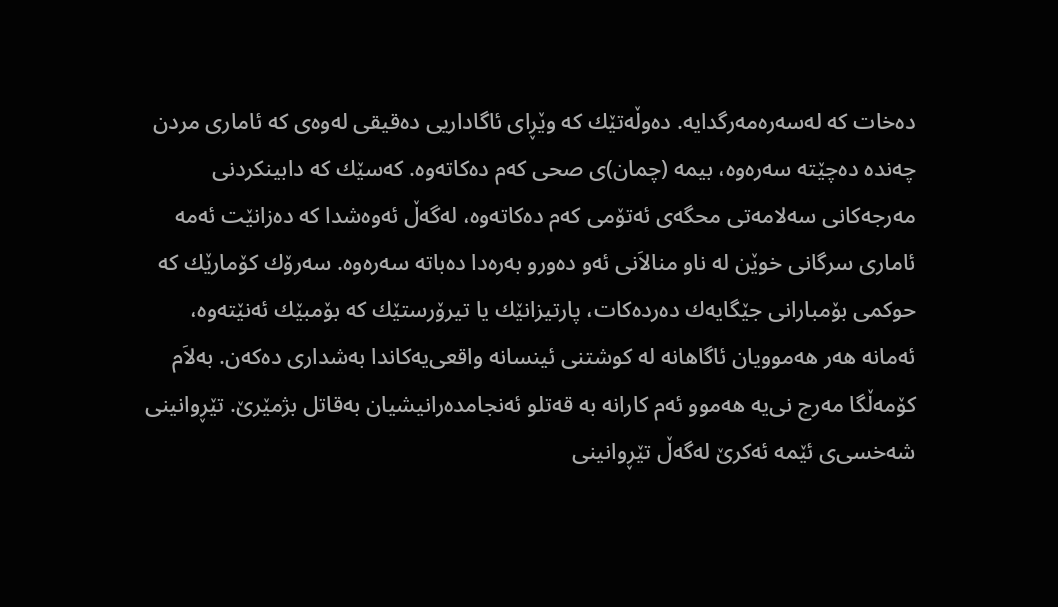ده‌خات كه‌ له‌سه‌ره‌مه‌رگدایه‌. ده‌وڵه‌تێك كه‌ وێڕای‌ ئاگاداریی‌ ده‌قیقی‌ له‌وه‌ی‌ كه‌ ئاماری‌ مردن چه‌نده‌ ده‌چێته‌ سه‌ره‌وه‌، بیمه‌ (چمان)ی‌ صحی‌ كه‌م ده‌كاته‌وه‌. كه‌سێك كه‌ دابینكردنی‌ مه‌رجه‌كانی‌ سه‌لامه‌تی‌ محگه‌ی‌ ئه‌تۆمی‌ كه‌م ده‌كاته‌وه‌، له‌گه‌ڵ ئه‌وه‌شدا كه‌ ده‌زانێت ئه‌مه‌ ئاماری‌ سرگانی‌ خوێن له‌ ناو منالاَنی‌ ئه‌و ده‌ورو به‌ره‌دا ده‌باته‌ سه‌ره‌وه‌. سه‌رۆك كۆمارێك كه‌ حوكمی‌ بۆمبارانی‌ جێگایه‌ك ده‌رده‌كات، پارتیزانێك یا تیرۆرستێك كه‌ بۆمبێك ئه‌نێته‌وه‌، ئه‌مانه‌ هه‌ر هه‌موویان ئاگاهانه‌ له‌ كوشتنی‌ ئینسانه‌ واقعی‌یه‌كاندا به‌شداری‌ ده‌كه‌ن. به‌لاَم كۆمه‌ڵگا مه‌رج نی‌یه‌ هه‌موو ئه‌م كارانه‌ به‌ قه‌تلو ئه‌نجامده‌رانیشیان به‌قاتل بژمێرێ‌. تێڕوانینی‌ شه‌خسی‌ی‌ ئێمه‌ ئه‌كرێ‌ له‌گه‌ڵ تێڕوانینی‌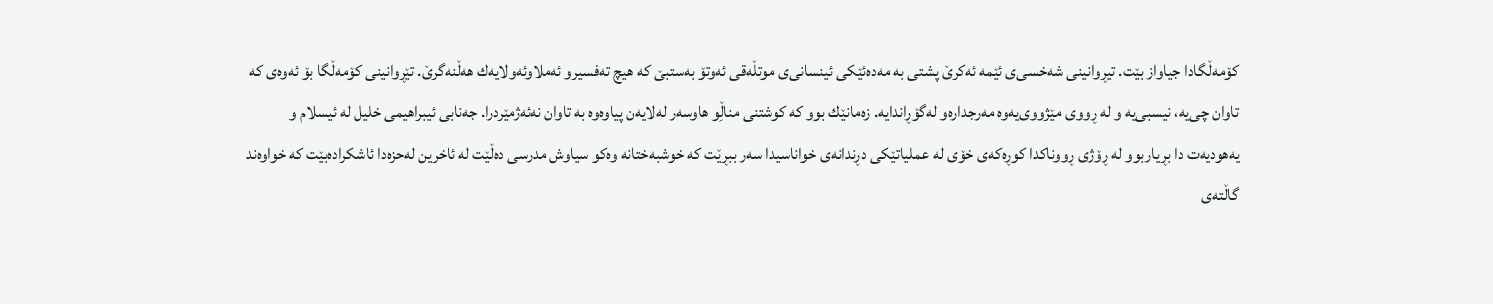كۆمه‌ڵگادا جیاواز بێت. تیڕوانینی‌ شه‌خسی‌ی‌ ئێمه‌ ئه‌كرێ‌ پشتی‌ به‌ مه‌ده‌ئێكی‌ ئینسانی‌ی‌ موتڵه‌قی‌ ئه‌وتۆ به‌ستبێ‌ كه‌ هیچ ته‌فسیرو ئه‌ملاوئه‌ولایه‌ك هه‌ڵنه‌گرێ‌. تێڕوانینی‌ كۆمه‌ڵگا بۆ ئه‌وه‌ی‌ كه‌ تاوان چی‌یه‌، نیسبی‌یه‌ و له‌ ڕووی‌ مێژووی‌یه‌وه‌ مه‌رجداره‌و له‌گۆڕاندایه‌. زه‌مانێك بوو كه‌ كوشتنی‌ مناڵِو هاوسه‌ر له‌لایه‌ن پیاوه‌وه‌ به‌ تاوان نه‌ئه‌ژمێردرا. جه‌نابی‌ ئیبراهیمی‌ خلیل له‌ ئیسلام و یه‌هودیه‌ت دا بڕیاربوو له‌ ڕۆژی‌ ڕووناكدا كوڕه‌كه‌ی‌ خۆی‌ له‌ عملیاتێكی‌ دڕندانه‌ی‌ خواناسیدا سه‌ر ببڕێت كه‌ خوشبه‌ختانه‌ وه‌كو سیاوش مدرسی‌ ده‌ڵێت له‌ ئاخرین له‌حزه‌دا ئاشكراده‌بێت كه‌ خواوه‌ند گاڵته‌ی‌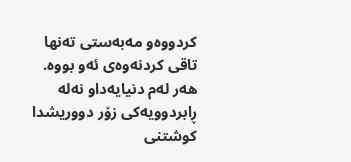كردووه‌و مه‌به‌ستی‌ ته‌نها تاقی‌ كردنه‌وه‌ی‌ ئه‌و بووه‌. هه‌ر له‌م دنیایه‌داو نه‌له‌ ڕابردوویه‌كی‌ زۆر دووریشدا كوشتنی‌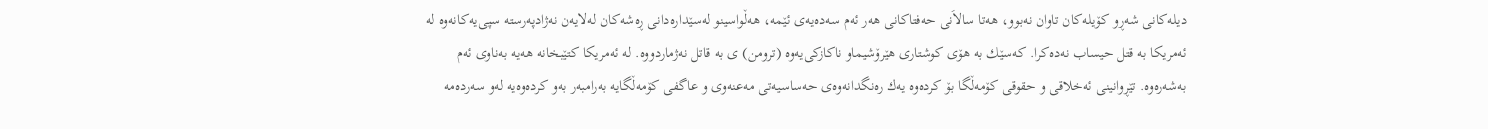دیله‌كانی‌ شه‌ڕو كۆیله‌كان تاوان نه‌بوو، هه‌تا سالاَنی‌ حه‌فتاكانی‌ هه‌ر ئه‌م سه‌ده‌یه‌ی‌ ئێمه‌، هه‌ڵواسینو له‌سێداره‌دانی‌ ڕه‌شه‌كان له‌لایه‌ن نه‌ژادپه‌رسته‌ سپی‌یه‌كانه‌وه‌ له‌ ئه‌مریكا به‌ قتل حیساب نه‌ده‌كرا. كه‌سێك به‌ هۆی‌ كوشتاری‌ هێرۆشیماو ناكازكی‌یه‌وه‌ (ترومن) ی‌ به‌ قاتل نه‌ژماردووه‌. له‌ ئه‌مریكا كتێبخانه‌ هه‌یه‌ به‌ناوی‌ ئه‌م به‌شه‌ره‌وه‌. تێڕوانینی‌ ئه‌خلاقی‌ و حقوقی‌ كۆمه‌ڵگا بۆ كرده‌وه‌ یه‌ك ره‌نگدانه‌وه‌ی‌ حه‌ساسیه‌تی‌ مه‌عنه‌وی‌ و عاگفی‌ كۆمه‌ڵگایه‌ به‌رامبه‌ر به‌و كرده‌وه‌یه‌ له‌و سه‌رده‌مه‌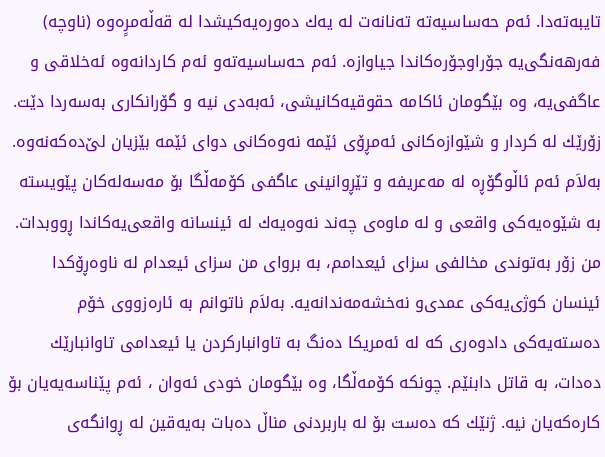تایبه‌ته‌دا. ئه‌م حه‌ساسیه‌ته‌ ته‌نانه‌ت له‌ یه‌ك ده‌وره‌یه‌كیشدا له‌ قه‌ڵه‌مرٍه‌وه‌ (ناوچه‌) فه‌رهه‌نگی‌یه‌ جۆراوجۆره‌كاندا جیاوازه‌. ئه‌م حه‌ساسیه‌ته‌و ئه‌م كاردانه‌وه‌ ئه‌خلاقی‌ و عاگفی‌یه‌، وه‌ بێگومان ئاكامه‌ حقوقیه‌كانیشی‌، ئه‌به‌دی‌ نیه‌ و گۆرانكاری‌ به‌سه‌ردا دێت. زۆرێك له‌ كردار و شێوازه‌كانی‌ ئه‌مڕۆی‌ ئێمه‌ نه‌وه‌كانی‌ دوای‌ ئێمه‌ بێزیان لێ‌ده‌كه‌نه‌وه‌. به‌لاَم ئه‌م ئاڵوگۆڕه‌ له‌ مه‌عریفه‌ و تێڕوانینی‌ عاگفی‌ كۆمه‌ڵگا بۆ مه‌سه‌له‌كان پێویسته‌ به‌ شێوه‌یه‌كی‌ واقعی‌ و له‌ ماوه‌ی‌ چه‌ند نه‌وه‌یه‌ك له‌ ئینسانه‌ واقعی‌یه‌كاندا ڕووبدات. من زۆر به‌توندی‌ مخالفی‌ سزای‌ ئیعدامم، به‌ بروای‌ من سزای‌ ئیعدام له‌ ناوه‌ڕۆكدا ئینسان كوژی‌یه‌كی‌ عمدی‌و نه‌خشه‌مه‌ندانه‌یه‌. به‌لاَم ناتوانم به‌ ئاره‌زووی‌ خۆم ده‌سته‌یه‌كی‌ دادوه‌ری‌ كه‌ له‌ ئه‌مریكا ده‌نگ به‌ تاوانباركردن یا ئیعدامی‌ تاوانبارێك ده‌دات، به‌ قاتل دابنێم. چونكه‌ كۆمه‌ڵگا، وه‌ بێگومان خودی‌ ئه‌وان ، ئه‌م پێناسه‌یه‌یان بۆ كاره‌كه‌یان نیه‌. ژنێك كه‌ ده‌ست بۆ له‌ باربردنی‌ مناڵ ده‌بات به‌یه‌قین له‌ ڕوانگه‌ی‌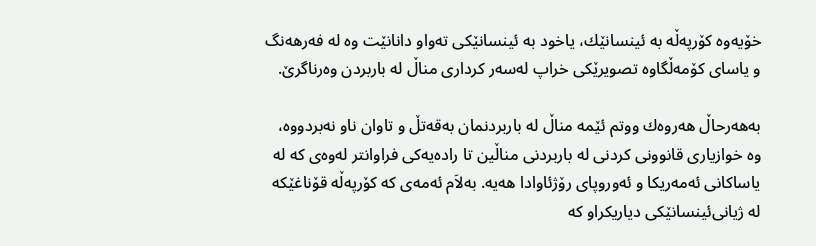خۆیه‌وه‌ كۆرپه‌ڵه‌ به‌ ئینسانێك، یاخود به‌ ئینسانێكی‌ ته‌واو دانانێت وه‌ له‌ فه‌رهه‌نگ و یاسای‌ كۆمه‌ڵگاوه‌ تصویرێكی‌ خراپ له‌سه‌ر كرداری‌ مناڵ له‌ باربردن وه‌رناگرێ‌.

به‌هه‌رحاڵ هه‌روه‌ك ووتم ئێمه‌ مناڵ له‌ باربردنمان به‌قه‌تڵ و تاوان ناو نه‌بردووه‌، وه‌ خوازیاری‌ قانوونی‌ كردنی‌ له‌ باربردنی‌ مناڵین تا راده‌یه‌كی‌ فراوانتر له‌وه‌ی‌ كه‌ له‌ یاساكانی‌ ئه‌مه‌ریكا و ئه‌وروپای‌ رۆژئاوادا هه‌یه‌. به‌لاَم ئه‌مه‌ی‌ كه‌ كۆرپه‌ڵه‌ قۆناغێكه‌ له‌ ژیانی‌ئینسانێكی‌ دیاریكراو كه‌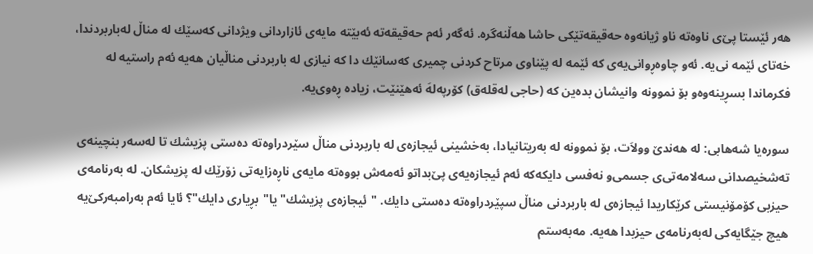هه‌ر ئێستا پێ‌ی‌ ناوه‌ته‌ ناو ژیانه‌وه‌ حه‌قیقه‌تێكی‌ حاشا هه‌ڵنه‌گره‌. ئه‌گه‌ر ئه‌م حه‌قیقه‌ته‌ ئه‌بێته‌ مایه‌ی‌ ئازاردانی‌ ویژدانی‌ كه‌سێك له‌ مناڵ له‌باربردندا، خه‌تای‌ ئێمه‌ نی‌یه‌. ئه‌و چاوه‌ڕوانی‌یه‌ی‌ كه‌ ئێمه‌ له‌ پێناوی‌ مرتاح كردنی‌ چمیری‌ كه‌سانێك دا كه‌ نیازی‌ له‌ باربردنی‌ مناڵیان هه‌یه‌ ئه‌م راستیه‌ له‌ فكرماندا بسڕینه‌وه‌و بۆ نموونه‌ وانیشان بده‌ین كه‌ (حاجی‌ له‌قله‌ق) كۆرپه‌له‌َ ئه‌هێنێت، زیاده‌ ڕه‌وی‌یه‌.

سوره‌یا شه‌هابی‌: له‌ هه‌ندێ‌ وولاَت، بۆ نموونه‌ له‌ به‌ریتانیادا، به‌خشینی‌ ئیجازه‌ی‌ له‌ باربردنی‌ مناڵ سێردراوه‌ته‌ ده‌ستی‌ پزیشك تا له‌سه‌ر بنچینه‌ی‌ ته‌شخیصدانی‌ سه‌لامه‌تی‌ی‌ جسمی‌و نه‌فسی‌ دایكه‌كه‌ ئه‌م ئیجازه‌یه‌ی‌ پێ‌بداتو ئه‌مه‌ش بووه‌ته‌ مایه‌ی‌ ناڕه‌زایه‌تی‌ زۆرێك له‌ پزیشكان. له‌ به‌رنامه‌ی‌ حیزبی‌ كۆمۆنیستی‌ كرێكاریدا ئیجازه‌ی‌ له‌ باربردنی‌ مناڵ سپێردراوه‌ته‌ ده‌ستی‌ دایك. "ئیجازه‌ی‌ پزیشك" یا"بڕیاری‌ دایك"؟ ئایا ئه‌م به‌رامبه‌ركێ‌یه‌ هیچ جێگایه‌كی‌ له‌به‌رنامه‌ی‌ حیزبدا هه‌یه‌. مه‌به‌ستم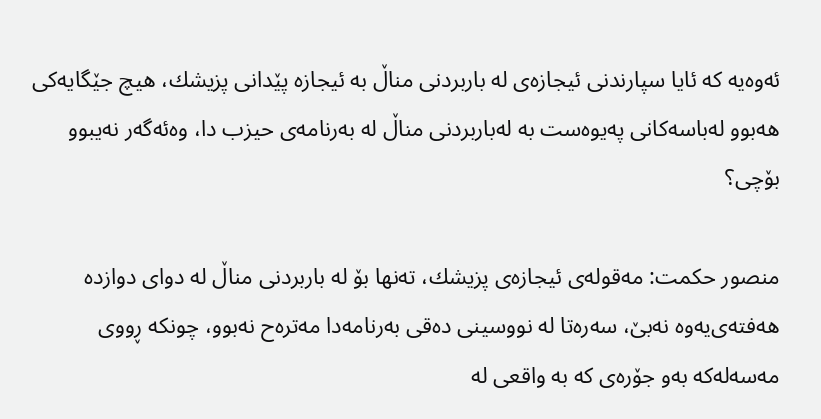ئه‌وه‌یه‌ كه‌ ئایا سپارندنی‌ ئیجازه‌ی‌ له‌ باربردنی‌ مناڵ به‌ ئیجازه‌ پێدانی‌ پزیشك، هیچ جێگایه‌كی‌ هه‌بوو له‌باسه‌كانی‌ په‌یوه‌ست به‌ له‌باربردنی‌ مناڵ له‌ به‌رنامه‌ی‌ حیزب دا، وه‌ئه‌گه‌ر نه‌یبوو بۆچی‌؟

منصور حكمت: مه‌قوله‌ی‌ ئیجازه‌ی‌ پزیشك، ته‌نها بۆ له‌ باربردنی‌ مناڵ له‌ دوای‌ دوازده‌ هه‌فته‌ی‌یه‌وه‌ نه‌بێ‌، سه‌ره‌تا له‌ نووسینی‌ ده‌قی‌ به‌رنامه‌دا مه‌تره‌ح نه‌بوو، چونكه‌ ڕووی‌ مه‌سه‌له‌كه‌ به‌و جۆره‌ی‌ كه‌ به‌ واقعی‌ له‌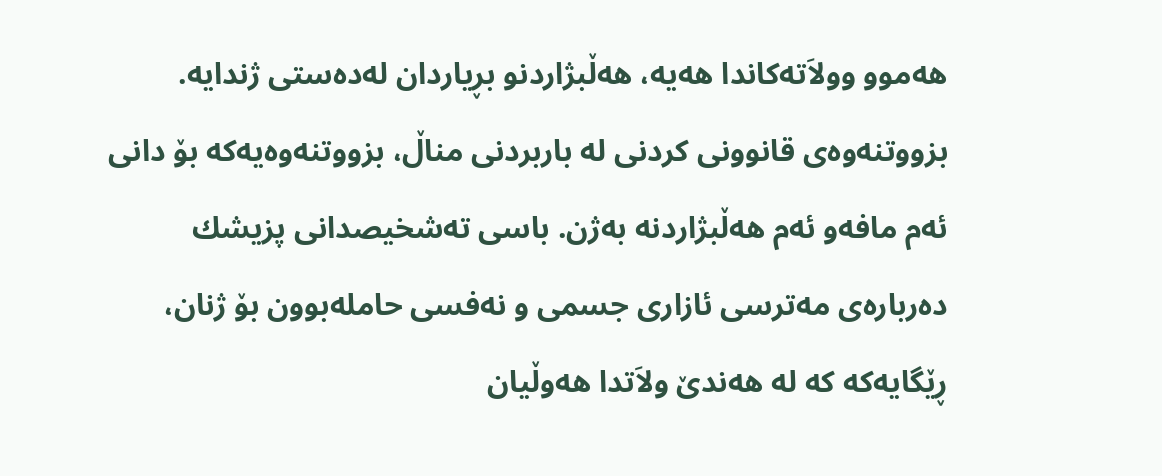هه‌موو وولاَته‌كاندا هه‌یه‌، هه‌ڵبژاردنو بڕیاردان له‌ده‌ستی‌ ژندایه‌. بزووتنه‌وه‌ی‌ قانوونی‌ كردنی‌ له‌ باربردنی‌ مناڵ، بزووتنه‌وه‌یه‌كه‌ بۆ دانی‌ ئه‌م مافه‌و ئه‌م هه‌ڵبژاردنه‌ به‌ژن. باسی‌ ته‌شخیصدانی‌ پزیشك ده‌رباره‌ی‌ مه‌ترسی‌ ئازاری‌ جسمی‌ و نه‌فسی‌ حامله‌بوون بۆ ژنان، ڕێگایه‌كه‌ كه‌ له‌ هه‌ندێ‌ ولاَتدا هه‌وڵیان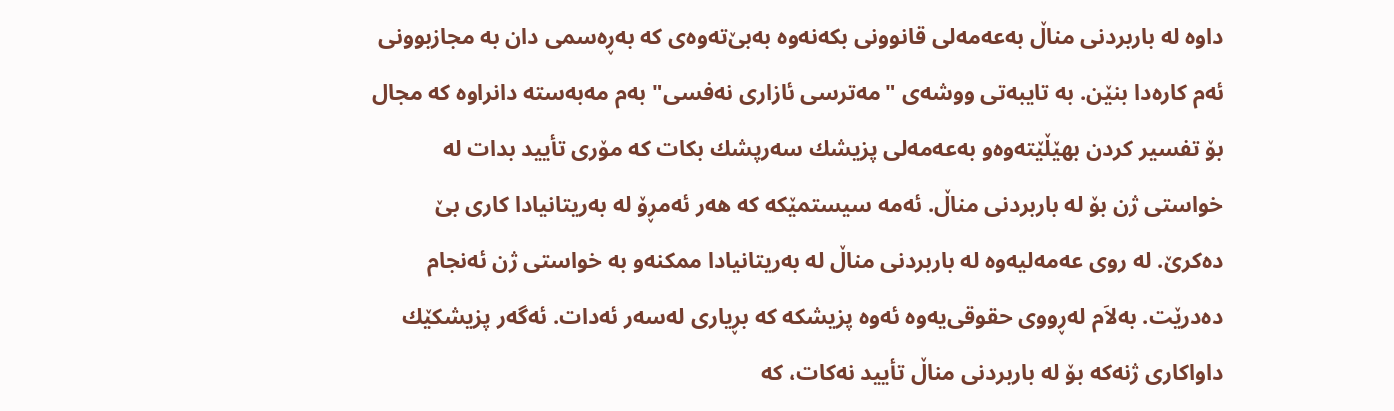داوه‌ له‌ باربردنی‌ مناڵ به‌عه‌مه‌لی‌ قانوونی‌ بكه‌نه‌وه‌ به‌بێ‌ته‌وه‌ی‌ كه‌ به‌ڕه‌سمی‌ دان به‌ مجازبوونی‌ ئه‌م كاره‌دا بنێن. به‌ تایبه‌تی‌ ووشه‌ی‌ "مه‌ترسی‌ ئازاری‌ نه‌فسی‌" به‌م مه‌به‌سته‌ دانراوه‌ كه‌ مجال بۆ تفسیر كردن بهێڵێته‌وه‌و به‌عه‌مه‌لی‌ پزیشك سه‌رپشك بكات كه‌ مۆری‌ تأیید بدات له‌ خواستی‌ ژن بۆ له‌ باربردنی‌ مناڵ. ئه‌مه‌ سیستمێكه‌ كه‌ هه‌ر ئه‌مڕۆ له‌ به‌ریتانیادا كاری‌ بێ‌ ده‌كرێ‌. له‌ روی‌ عه‌مه‌لیه‌وه‌ له‌ باربردنی‌ مناڵ له‌ به‌ریتانیادا ممكنه‌و به‌ خواستی‌ ژن ئه‌نجام ده‌درێت. به‌لاَم له‌ڕووی‌ حقوقی‌یه‌وه‌ ئه‌وه‌ پزیشكه‌ كه‌ بڕیاری‌ له‌سه‌ر ئه‌دات. ئه‌گه‌ر پزیشكێك داواكاری‌ ژنه‌كه‌ بۆ له‌ باربردنی‌ مناڵ تأیید نه‌كات، كه‌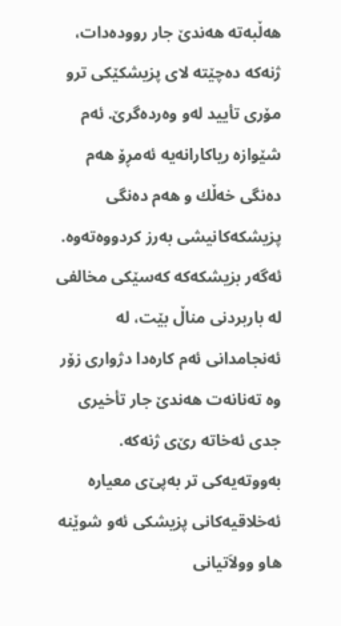هه‌ڵبه‌ته‌ هه‌ندێ‌ جار رووده‌دات، ژنه‌كه‌ ده‌چێته‌ لای‌ پزیشكێكی‌ ترو مۆری‌ تأیید له‌و وه‌رده‌گرێ‌. ئه‌م شێوازه‌ ریاكارانه‌یه‌ ئه‌مڕۆ هه‌م ده‌نگی‌ خه‌ڵك و هه‌م ده‌نگی‌ پزیشكه‌كانیشی به‌رز كردووه‌ته‌وه‌. ئه‌گه‌ر بزیشكه‌كه‌ كه‌سێكی‌ مخالفی‌ له‌ باربردنی‌ مناڵ بێت، له‌ ئه‌نجامدانی‌ ئه‌م كاره‌دا دژواری‌ زۆر وه‌ ته‌نانه‌ت هه‌ندێ‌ جار تأخیری‌ جدی‌ ئه‌خاته‌ رێ‌ی‌ ژنه‌كه‌. به‌ووته‌یه‌كی‌ تر به‌پێ‌ی‌ معیاره‌ ئه‌خلاقیه‌كانی‌ پزیشكی‌ ئه‌و شوێنه‌ هاو وولاَتیانی‌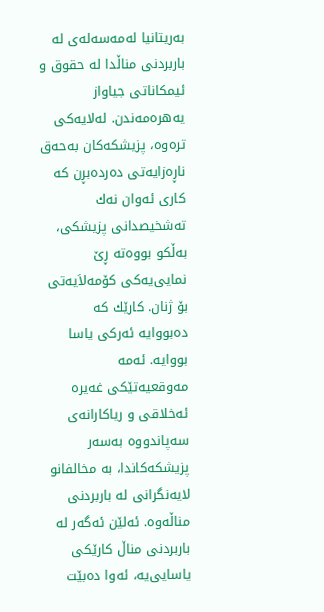به‌ریتانیا له‌مه‌سه‌له‌ی‌ له‌ باربردنی‌ مناڵدا له‌ حقوق و ئیمكاناتی‌ جیاواز یه‌هره‌مه‌ندن. له‌لایه‌كی‌ تره‌وه‌، پزیشكه‌كان به‌حه‌ق ناڕه‌زایه‌تی‌ ده‌رده‌بڕن كه‌ كاری‌ ئه‌وان نه‌ك ته‌شخیصدانی‌ پزیشكی‌، به‌ڵكو بووه‌ته‌ ڕێ‌ نمایی‌یه‌كی‌ كۆمه‌لاَیه‌تی بۆ ژنان. كارێك كه‌ ده‌بووایه‌ ئه‌ركی‌ یاسا بووایه‌. ئه‌مه‌ مه‌وقعیه‌تێكی‌ غه‌یره‌ ئه‌خلاقی‌ و ریاكارانه‌ی‌ سه‌پاندووه‌ به‌سه‌ر پزیشكه‌كاندا، به‌ مخالفانو لایه‌نگرانی‌ له‌ باربردنی‌ مناڵه‌وه‌. ئه‌لێن ئه‌گه‌ر له‌ باربردنی‌ مناڵ كارێكی‌ یاسایی‌یه‌، ئه‌وا ده‌بێت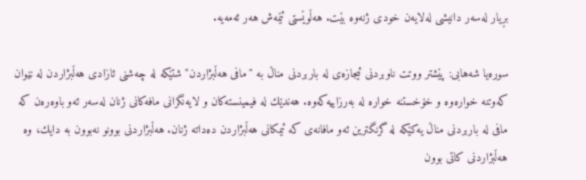بڕیار له‌سه‌ر دانیشی‌ له‌لایه‌ن خودی‌ ژنه‌وه‌ بێت. هه‌ڵوێستی‌ ئێمه‌ش هه‌ر ئه‌مه‌یه‌.

سوره‌یا شه‌هابی‌: پێشتر ووتت ناوبردنی‌ ئیجازه‌ی‌ له‌ باربردنی‌ مناڵ به‌ "مافی‌ هه‌ڵبژاردن" شتێكه‌ له‌ چه‌شنی‌ ئازادی‌ هه‌ڵبژاردن له‌ نێوان كه‌وتنه‌ خواره‌وه‌ و خۆخستنه‌ خواره‌ له‌ به‌رزاییه‌كه‌وه‌. هه‌ندێك له‌ فیمینسته‌كان و لایه‌نگرانی‌ مافه‌كانی‌ ژنان له‌سه‌ر ئه‌و باوه‌ره‌ن كه‌ مافی‌ له‌ باربردنی‌ مناڵ یه‌كێكه‌ له‌ گرنگترین ئه‌و مافانه‌ی‌ كه‌ ئیمكانی‌ هه‌ڵبژاردن ده‌داته‌ ژنان. هه‌ڵبژاردنی‌ بوونو نه‌بوون به‌ دایك، وه‌ هه‌ڵبژاردنی‌ كاتی‌ بوون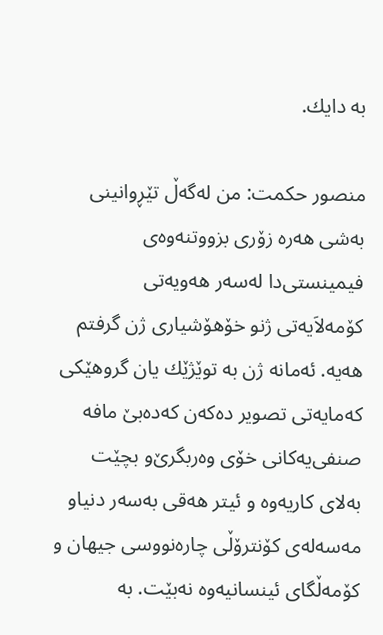به‌ دایك.

منصور حكمت: من له‌گه‌ڵ تێڕوانینی‌ به‌شی‌ هه‌ره‌ زۆری‌ بزووتنه‌وه‌ی‌ فیمینستی‌دا له‌سه‌ر هه‌ویه‌تی‌ كۆمه‌لاَیه‌تی‌ ژنو خۆهۆشیاری‌ ژن گرفتم هه‌یه‌. ئه‌مانه‌ ژن به‌ توێژێك یان گروهێكی‌ كه‌مایه‌تی‌ تصویر ده‌كه‌ن كه‌ده‌بێ‌ مافه‌ صنفی‌یه‌كانی‌ خۆی‌ وه‌ربگرێ‌و بچێت به‌لای‌ كاریه‌وه‌ و ئیتر هه‌قی‌ به‌سه‌ر دنیاو مه‌سه‌له‌ی‌ كۆنترۆڵی‌ چاره‌نووسی‌ جیهان و كۆمه‌ڵگای‌ ئینسانیه‌وه‌ نه‌بێت. به‌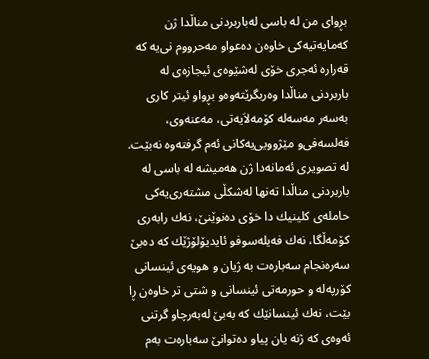بڕوای‌ من له‌ باسی‌ له‌باربردنی‌ مناڵدا ژن كه‌مایه‌تیه‌كی‌ خاوه‌ن ده‌عواو مه‌حرووم نی‌یه‌ كه‌ قه‌راره‌ ئه‌جری‌ خۆی‌ له‌شێوه‌ی‌ ئیجازه‌ی‌ له‌ باربردنی‌ مناڵدا وه‌ربگرێته‌وه‌و بڕواو ئیتر كاری‌ به‌سه‌ر مه‌سه‌له‌ كۆمه‌لاَیه‌تی‌، مه‌عنه‌وی‌، فه‌لسه‌فی‌و مێژوویی‌یه‌كانی‌ ئه‌م گرفته‌وه‌ نه‌بێت. له‌ تصویری‌ ئه‌مانه‌دا ژن هه‌میشه‌ له‌ باسی‌ له‌ باربردنی‌ مناڵدا ته‌نها له‌شكڵی‌ مشته‌ری‌یه‌كی‌ حامله‌ی‌ كلینیك دا خۆی‌ ده‌نوێنێ‌، نه‌ك رابه‌ری‌ كۆمه‌ڵگا، نه‌ك فه‌یله‌سوفو ئایدیۆلۆژێك كه‌ ده‌بێ‌ سه‌ره‌نجام سه‌باره‌ت به‌ ژیان و هویه‌ی‌ ئینسانی‌ كۆرپه‌له‌ و حورمه‌تی‌ ئینسانی‌ و شتی‌ تر خاوه‌ن ڕا بێت، نه‌ك ئینسانێك كه‌ به‌بێ‌ له‌به‌رچاو گرتنی‌ ئه‌وه‌ی‌ كه‌ ژنه‌ یان پیاو ده‌توانێ‌ سه‌باره‌ت به‌م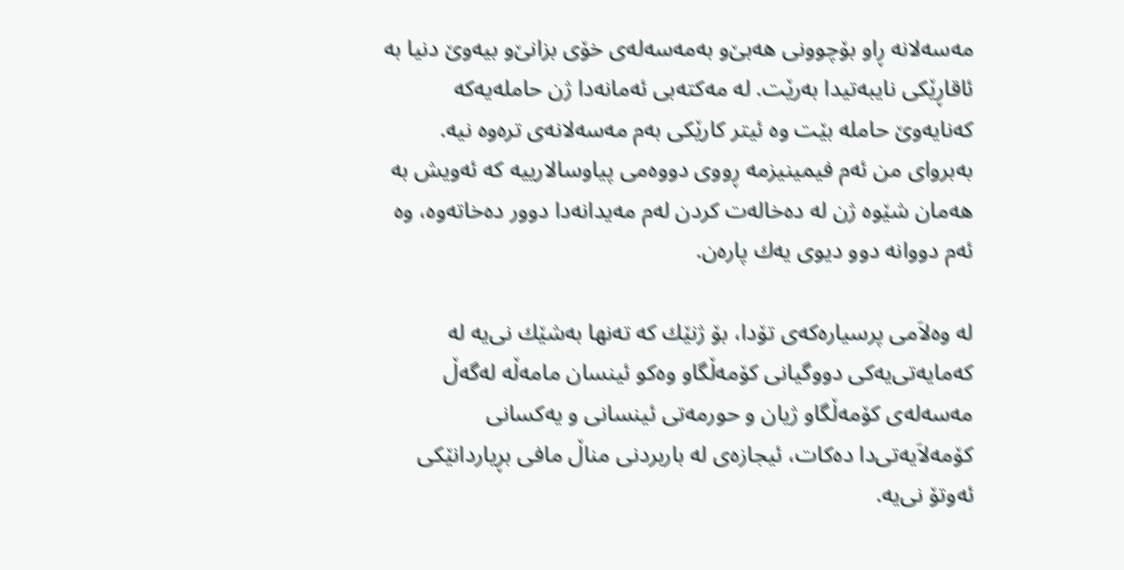مه‌سه‌لانه‌ ڕاو بۆچوونی‌ هه‌بێ‌و به‌مه‌سه‌له‌ی‌ خۆی‌ بزانێ‌و بیه‌وێ‌ دنیا به‌ ئاقاڕێكی‌ نایبه‌تیدا به‌رێت. له‌ مه‌كته‌بی‌ ئه‌مانه‌دا ژن حامله‌یه‌كه‌ كه‌نایه‌وێ‌ حامله‌ بێت وه‌ ئیتر كارێكی‌ به‌م مه‌سه‌لانه‌ی‌ تره‌وه‌ نیه‌. به‌بروای‌ من ئه‌م فیمینیزمه‌ ڕووی‌ دووه‌می‌ پیاوسالارییه‌ كه‌ ئه‌ویش به‌ هه‌مان شێوه‌ ژن له‌ ده‌خاله‌ت كردن له‌م مه‌یدانه‌دا دوور ده‌خاته‌وه‌، وه‌ ئه‌م دووانه‌ دوو دیوی‌ یه‌ك پاره‌ن.

له‌ وه‌لاَمی‌ پرسیاره‌كه‌ی‌ تۆدا، بۆ ژنێك كه‌ ته‌نها به‌شێك نی‌یه‌ له‌ كه‌مایه‌تی‌یه‌كی‌ دووگیانی‌ كۆمه‌ڵگاو وه‌كو ئینسان مامه‌ڵه‌ له‌گه‌ڵ مه‌سه‌له‌ی‌ كۆمه‌ڵگاو ژیان و حورمه‌تی‌ ئینسانی‌ و یه‌كسانی‌ كۆمه‌لاَیه‌تی‌دا ده‌كات، ئیجازه‌ی‌ له‌ باربردنی‌ مناڵ مافی‌ بڕیاردانێكی‌ ئه‌وتۆ نی‌یه‌.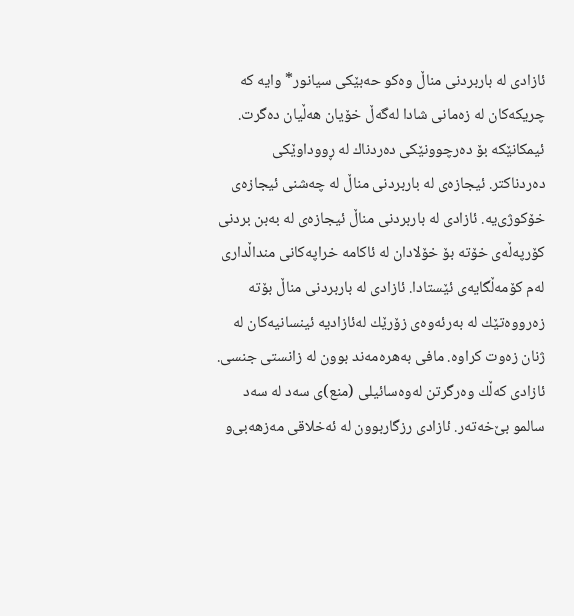ئازادی‌ له‌ باربردنی‌ مناڵ وه‌كو حه‌بێكی‌ سیانور* وایه‌ كه‌ چریكه‌كان له‌ زه‌مانی‌ شادا له‌گه‌ڵ خۆیان هه‌ڵیان ده‌گرت. ئیمكانێكه‌ بۆ ده‌رچوونێكی‌ ده‌ردناك له‌ ڕووداوێكی‌ ده‌ردناكتر. ئیجازه‌ی‌ له‌ باربردنی‌ مناڵ له‌ چه‌شنی‌ ئیجازه‌ی‌ خۆكوژی‌یه‌. ئازادی‌ له‌ باربردنی‌ مناڵ ئیجازه‌ی‌ له‌ به‌بن بردنی‌ كۆرپه‌ڵه‌ی‌ خۆته‌ بۆ خۆلادان له‌ ئاكامه‌ خراپه‌كانی‌ منداڵداری‌ له‌م كۆمه‌ڵگایه‌ی‌ ئێستادا. ئازادی‌ له‌ باربردنی‌ مناڵ بۆته‌ زه‌رووه‌تێك له‌ به‌رئه‌وه‌ی‌ زۆرێك له‌ئازادیه‌ ئینسانیه‌كان له‌ ژنان زه‌وت كراوه‌. مافی‌ به‌هره‌مه‌ند بوون له‌ زانستی‌ جنسی‌. ئازادی‌ كه‌ڵك وه‌رگرتن له‌وه‌سائیلی‌ (منع)ی‌ سه‌د له‌ سه‌د سالمو بێ‌خه‌ته‌ر. ئازادی‌ رزگاربوون له‌ ئه‌خلاقی‌ مه‌زهه‌بی‌و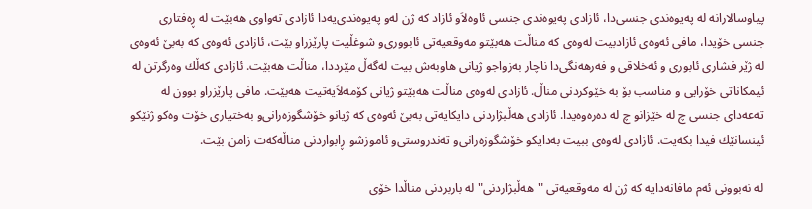پیاوسالارانه‌ له‌ په‌یوه‌ندی‌ جنسی‌دا، ئازادی‌ په‌یوه‌ندی‌ جنسی‌ ئاوه‌لاَو ئازاد كه‌ ژن له‌و په‌یوه‌ندی‌یه‌دا ئازادی‌ ته‌واوی‌ هه‌بێت له‌ ڕه‌فتاری‌ جنسی‌ خۆیدا، مافی‌ ئه‌وه‌ی‌ ئازادبیت له‌وه‌ی‌ كه‌ مناڵت هه‌بێتو مه‌وقعیه‌تی‌ ئابووری‌و شوغڵیت پارێزراو بێت، ئازادی‌ ئه‌وه‌ی‌ كه‌ به‌بێ‌ ئه‌وه‌ی‌ له‌ ژێر فشاری‌ ئابوری‌ و ئه‌خلاقی‌ و فه‌رهه‌نگی‌دا ناچار به‌زواجو ژیانی‌ هاوبه‌ش بیت له‌گه‌ڵ مێرددا، مناڵت هه‌بێت. ئازادی‌ كه‌ڵك وه‌رگرتن له‌ ئیمكاناتی‌ خۆرایی‌ و مناسب بۆ به‌ خێوكردنی‌ مناڵ. ئازادی‌ له‌وه‌ی‌ مناڵت هه‌بێتو ژیانی‌ كۆمه‌لاَیه‌تیت هه‌بێت. مافی‌ پارێزراو بوون له‌ ته‌عه‌دای‌ جنسی‌ چ له‌ خێزانو چ له‌ ده‌ره‌وه‌یدا. ئازادی‌ هه‌ڵبژاردنی‌ دایكایه‌تی‌ به‌بێ‌ ئه‌وه‌ی‌ كه‌ ژیانو خۆشگوزه‌رانی‌و به‌ختیاری‌ خۆت وه‌كو ژنێكو ئینسانێك فیدا بكه‌یت. ئازادی‌ له‌وه‌ی‌ ببیت به‌دایكو خۆشگوزه‌رانی‌و ته‌ندروستی‌و ئاموزشو ڕابواردنی‌ مناڵه‌كه‌ت زامن بێت.

له‌ نه‌بوونی‌ ئه‌م مافانه‌دایه‌ كه‌ ژن له‌ مه‌وقعیه‌تی‌ "هه‌ڵبژاردنی‌" له‌ باربردنی‌ مناڵدا خۆی‌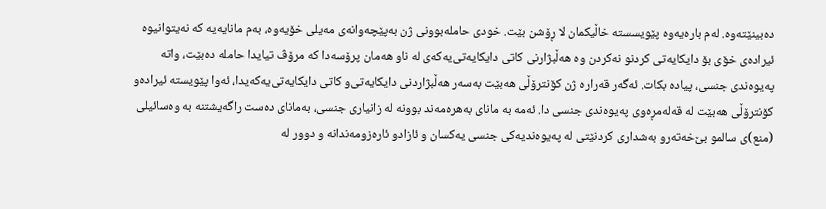ده‌بینێته‌وه‌. له‌م باره‌یه‌وه‌ پێویسسته‌ خاڵیكمان لا ڕۆشن بێت. خودی‌ حامله‌بوونی‌ ژن به‌پێچه‌وانه‌ی‌ مه‌یلی‌ خۆیه‌وه‌، به‌م مانایه‌یه‌ كه‌ نه‌یتوانیوه‌ ئیراده‌ی‌ خۆی‌ بۆ دایكایه‌تی‌ كردنو نه‌كردن وه‌ هه‌ڵبژارنی‌ كاتی‌ دایكایه‌تی‌یه‌كه‌ی‌ له‌ ناو هه‌مان پرۆسه‌دا كه‌ مرۆڤ تیایدا حامله‌ ده‌بێت، واته‌ په‌یوه‌ندی‌ جنسی‌، پیاده‌ بكات. ئه‌گه‌ر قه‌راره‌ ژن كۆنترۆڵی‌ هه‌بێت به‌سه‌ر هه‌ڵبژاردنی‌ دایكایه‌تی‌و كاتی‌ دایكایه‌تی‌یه‌كه‌یدا، ئه‌وا پێویسته‌ ئیراده‌و كۆنترۆڵی‌ هه‌بێت له‌ قه‌له‌مڕه‌وی‌ په‌یوه‌ندی‌ جنسی‌ دا. ئه‌مه‌ به‌ مانای‌ به‌هره‌مه‌ند بوونه‌ له‌ زانیاری‌ جنسی‌، به‌مانای‌ ده‌ست راگه‌یشتنه‌ به‌ وه‌سائیلی‌ (منع)ی‌ سالمو بێ‌خه‌ته‌رو به‌شداری‌ كردنێتی‌ له‌ په‌یوه‌ندیه‌كی‌ جنسی‌ یه‌كسان و ئازادو ئاره‌زومه‌ندانه‌ و دوور له‌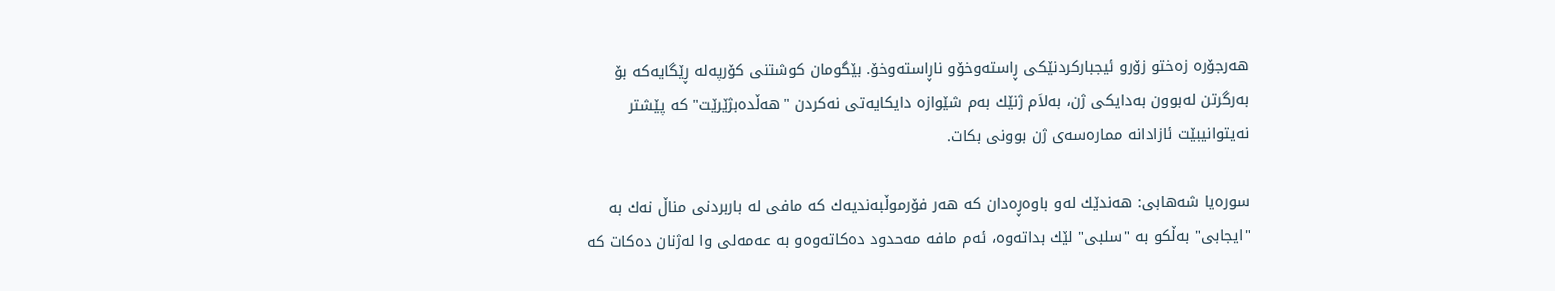هه‌رجۆره‌ زه‌ختو زۆرو ئیجباركردنێكی‌ ڕاسته‌وخۆو ناڕاسته‌وخۆ. بێگومان كوشتنی‌ كۆرپه‌له‌ ڕێگایه‌كه‌ بۆ به‌رگرتن له‌بوون به‌دایكی‌ ژن، به‌لاَم ژنێك به‌م شێوازه‌ دایكایه‌تی‌ نه‌كردن "هه‌ڵده‌بژێرێت" كه‌ پێشتر نه‌یتوانیبێت ئازادانه‌ مماره‌سه‌ی‌ ژن بوونی‌ بكات.

سوره‌یا شه‌هابی‌: هه‌ندێك له‌و باوه‌ڕه‌دان كه‌ هه‌ر فۆرموڵبه‌ندیه‌ك كه‌ مافی‌ له‌ باربردنی‌ مناڵ نه‌ك به‌ "ایجابی‌" به‌ڵكو به‌ "سلبی‌" لێك بداته‌وه‌، ئه‌م مافه‌ مه‌حدود ده‌كاته‌وه‌و به‌ عه‌مه‌لی‌ وا له‌ژنان ده‌كات كه‌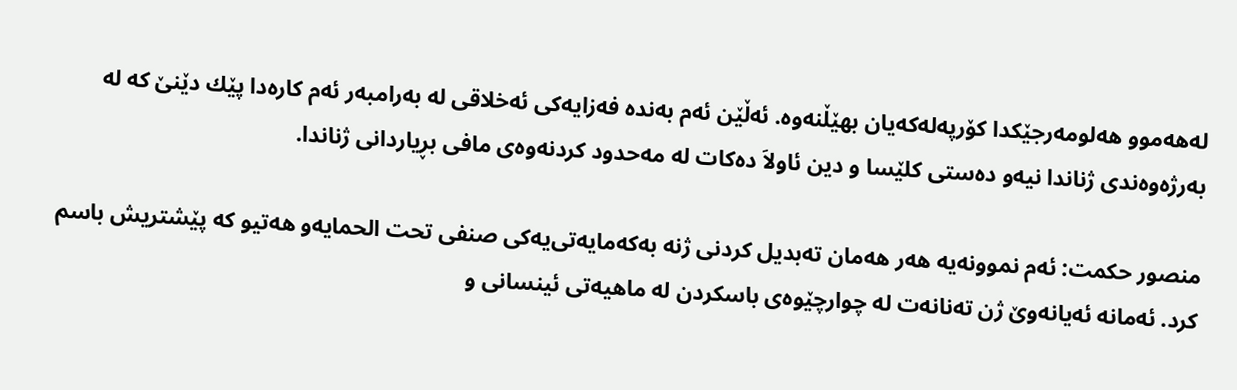له‌هه‌موو هه‌لومه‌رجێكدا كۆرپه‌له‌كه‌یان بهێڵنه‌وه‌. ئه‌ڵێن ئه‌م به‌نده‌ فه‌زایه‌كی‌ ئه‌خلاقی‌ له‌ به‌رامبه‌ر ئه‌م كاره‌دا پێك دێنێ‌ كه‌ له‌ به‌رژه‌وه‌ندی‌ ژناندا نیه‌و ده‌ستی‌ كلێسا و دین ئاولاَ ده‌كات له‌ مه‌حدود كردنه‌وه‌ی‌ مافی‌ بڕیاردانی‌ ژناندا.

منصور حكمت: ئه‌م نموونه‌یه‌ هه‌ر هه‌مان ته‌بدیل كردنی‌ ژنه‌ به‌كه‌مایه‌تی‌یه‌كی‌ صنفی‌ تحت الحمایه‌و هه‌تیو كه‌ پێشتریش باسم كرد. ئه‌مانه‌ ئه‌یانه‌وێ‌ ژن ته‌نانه‌ت له‌ چوارچێوه‌ی‌ باسكردن له‌ ماهیه‌تی‌ ئینسانی‌ و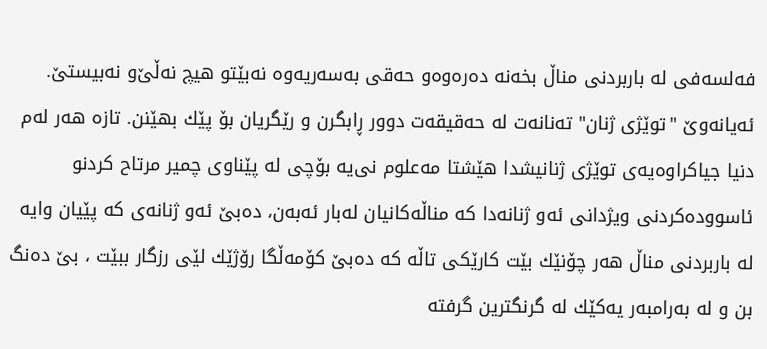فه‌لسه‌فی‌ له‌ باربردنی‌ مناڵ بخه‌نه‌ ده‌ره‌وه‌و حه‌قی‌ به‌سه‌ریه‌وه‌ نه‌بێتو هیچ نه‌ڵێ‌و نه‌بیستێ‌. ئه‌یانه‌وێ‌ "توێژی‌ ژنان" ته‌نانه‌ت له‌ حه‌قیقه‌ت دوور ڕابگرن و رێگریان بۆ پێك بهێنن. تازه‌ هه‌ر له‌م دنیا جیاكراوه‌یه‌ی‌ توێژی‌ ژنانیشدا هێشتا مه‌علوم نی‌یه‌ بۆچی‌ له‌ پێناوی‌ چمیر مرتاح كردنو ئاسووده‌كردنی‌ ویژدانی‌ ئه‌و ژنانه‌دا كه‌ مناڵه‌كانیان له‌بار ئه‌به‌ن، ده‌بێ‌ ئه‌و ژنانه‌ی‌ كه‌ پێیان وایه‌ له‌ باربردنی‌ مناڵ هه‌ر چۆنێك بێت كارێكی‌ تاڵه‌ كه‌ ده‌بێ‌ كۆمه‌ڵگا رۆژێك لێی‌ رزگار ببێت ، بێ‌ ده‌نگ بن و له‌ به‌رامبه‌ر یه‌كێك له‌ گرنگترین گرفته‌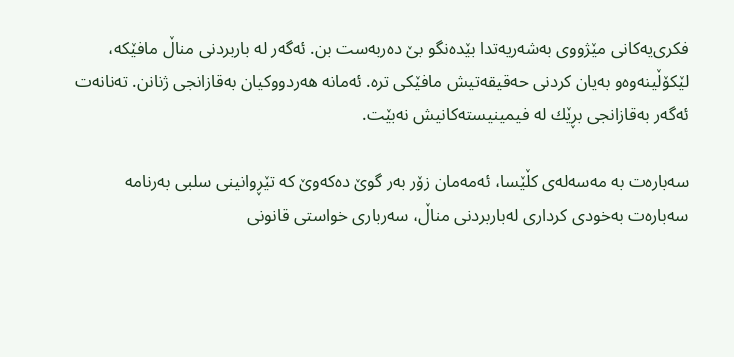فكری‌یه‌كانی‌ مێژووی‌ به‌شه‌ریه‌تدا بێده‌نگو بێ‌ ده‌ربه‌ست بن. ئه‌گه‌ر له‌ باربردنی‌ مناڵ مافێكه‌، لێكۆڵینه‌وه‌و به‌یان كردنی‌ حه‌قیقه‌تیش مافێكی‌ تره‌. ئه‌مانه‌ هه‌ردووكیان به‌قازانجی‌ ژنانن. ته‌نانه‌ت ئه‌گه‌ر به‌قازانجی‌ بڕێك له‌ فیمینیسته‌كانیش نه‌بێت.

سه‌باره‌ت به‌ مه‌سه‌له‌ی‌ كڵێسا، ئه‌مه‌مان زۆر به‌ر گوێ‌ ده‌كه‌وێ‌ كه‌ تێڕوانینی‌ سلبی‌ به‌رنامه‌ سه‌باره‌ت به‌خودی‌ كرداری‌ له‌باربردنی‌ مناڵ، سه‌رباری‌ خواستی‌ قانونی‌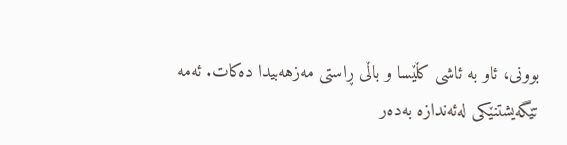بوونی‌، ئاو به‌ ئاشی‌ كڵێسا و باڵی‌ ڕاستی‌ مه‌زهه‌بیدا ده‌كات. ئه‌مه‌ تێگه‌یشتنێكی‌ له‌ئه‌ندازه‌ به‌ده‌ر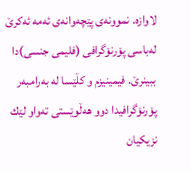لاوازه‌. نموونه‌ی‌ پێچه‌وانه‌ی‌ ئه‌مه‌ ئه‌كرێ‌ له‌باسی‌ پۆرنۆگرافی‌ (فلیمی‌ جنسی‌)دا ببینرێ‌. فیمینیزم و كڵێسا له‌ به‌رامبه‌ر پۆرنۆگرافیدا دوو هه‌ڵوێستی‌ ته‌واو لێك نزیكیان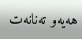هه‌یه‌و ته‌نانه‌ت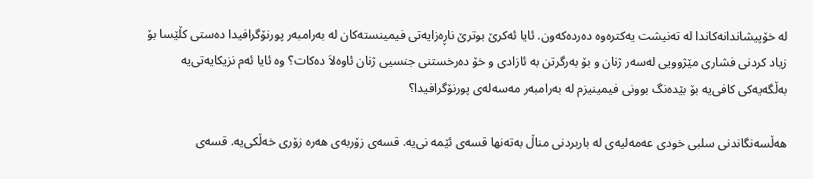له‌ خۆپیشاندانه‌كاندا له‌ ته‌نیشت یه‌كتره‌وه‌ ده‌رده‌كه‌ون. ئایا ئه‌كرێ‌ بوترێ‌ ناڕه‌زایه‌تی‌ فیمینسته‌كان له‌ به‌رامبه‌ر پورنۆگرافیدا ده‌ستی‌ كڵێسا بۆ زیاد كردنی‌ فشاری‌ مێژوویی‌ له‌سه‌ر ژنان و بۆ به‌رگرتن به‌ ئازادی‌ و خۆ ده‌رخستنی‌ جنسیی‌ ژنان ئاوه‌لاَ ده‌كات؟ وه‌ ئایا ئه‌م نزیكایه‌تی‌یه‌ به‌ڵگه‌یه‌كی‌ كافی‌یه‌ بۆ بێده‌نگ بوونی‌ فیمینیزم له‌ به‌رامبه‌ر مه‌سه‌له‌ی‌ پورنۆگرافیدا؟

هه‌ڵسه‌نگاندنی‌ سلبی‌ خودی‌ عه‌مه‌لیه‌ی‌ له‌ باربردنی‌ مناڵ به‌ته‌نها قسه‌ی‌ ئێمه‌ نی‌یه‌. قسه‌ی‌ زۆربه‌ی‌ هه‌ره‌ زۆری‌ خه‌ڵكی‌یه‌. قسه‌ی‌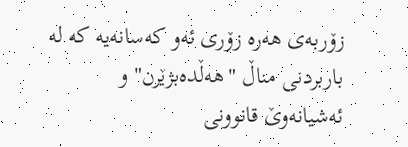زۆربه‌ی‌ هه‌ره‌ زۆری‌ ئه‌و كه‌سانه‌یه‌ كه‌ له‌ باربردنی‌ مناڵ "هه‌ڵده‌بژێرن" و ئه‌شیانه‌وێ‌ قانوونی‌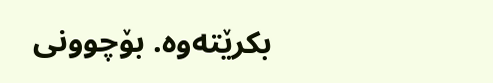بكرێته‌وه‌. بۆچوونی‌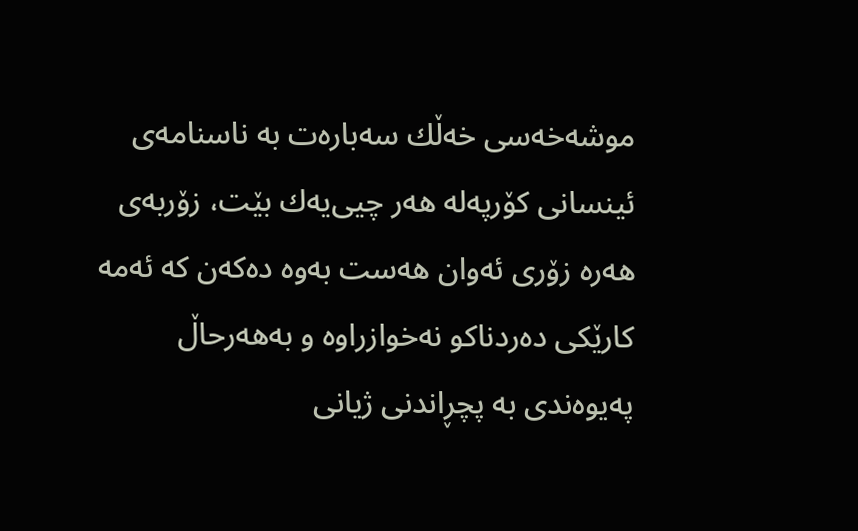موشه‌خه‌سی‌ خه‌ڵك سه‌باره‌ت به‌ ناسنامه‌ی‌ ئینسانی‌ كۆرپه‌له‌ هه‌ر چیی‌یه‌ك بێت، زۆربه‌ی‌ هه‌ره‌ زۆری‌ ئه‌وان هه‌ست به‌وه‌ ده‌كه‌ن كه‌ ئه‌مه‌ كارێكی‌ ده‌ردناكو نه‌خوازراوه‌ و به‌هه‌رحاڵ په‌یوه‌ندی‌ به‌ پچڕاندنی‌ ژیانی‌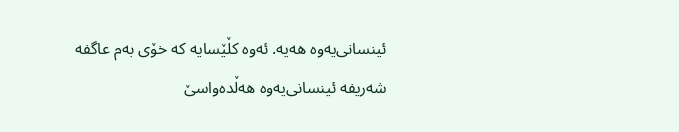ئینسانی‌یه‌وه‌ هه‌یه‌. ئه‌وه‌ كڵێسایه‌ كه‌ خۆی‌ به‌م عاگفه شه‌ریفه‌ ئینسانی‌یه‌وه‌ هه‌ڵده‌واسێ‌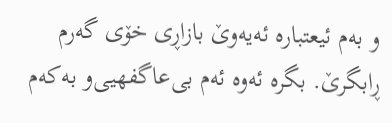و به‌م ئیعتباره‌ ئه‌یه‌وێ‌ بازاڕی‌ خۆی‌ گه‌رم ڕابگرێ‌. بگره‌ ئه‌وه‌ ئه‌م بی‌عاگفهیی‌و به‌كه‌م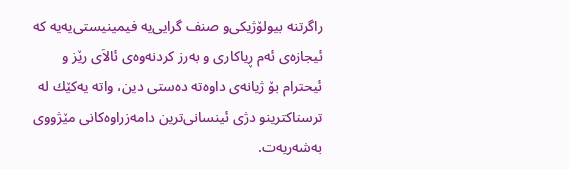راگرتنه‌ بیولۆژیكی‌و صنف گرایی‌یه‌ فیمینیستی‌یه‌یه‌ كه‌ ئیجازه‌ی ئه‌م ڕیاكاری‌ و به‌رز كردنه‌وه‌ی‌ ئالاَی‌ رێز و ئیحترام بۆ ژیانه‌ی‌ داوه‌ته‌ ده‌ستی‌ دین، واته‌ یه‌كێك له‌ ترسناكترینو دژی‌ ئینسانی‌ترین دامه‌زراوه‌كانی‌ مێژووی‌ به‌شه‌ریه‌ت.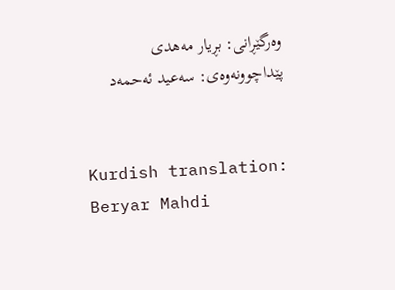وه‌رگێڕانی‌: بڕیار مه‌هدی‌
پێداچوونه‌وه‌ی‌: سه‌عید ئه‌حمه‌د


Kurdish translation: Beryar Mahdi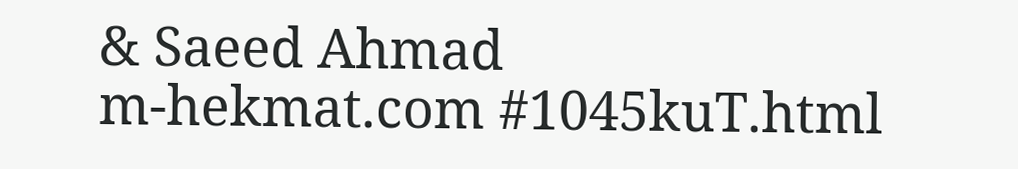& Saeed Ahmad
m-hekmat.com #1045kuT.html